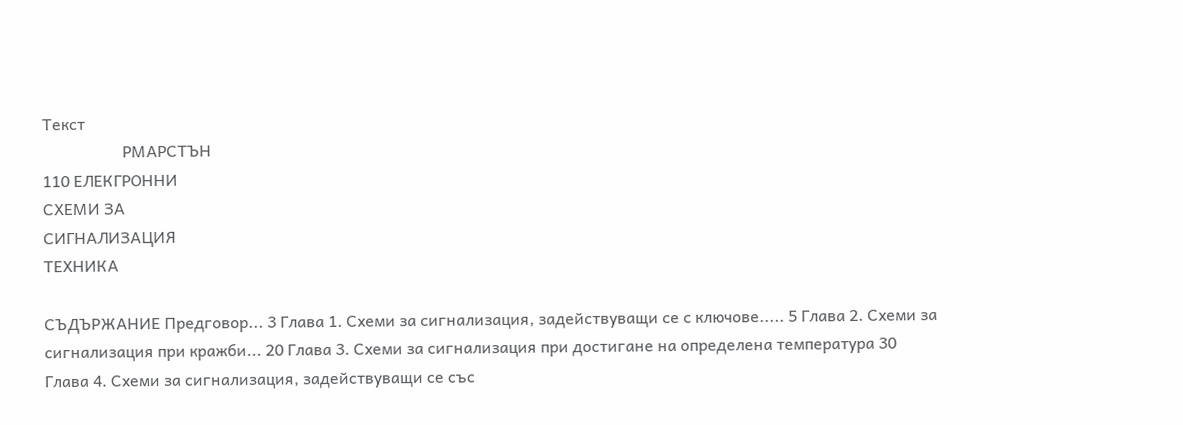Текст
                    РМАРСТЪН
110 ЕЛЕКГРОННИ
СХЕМИ ЗА
СИГНАЛИЗАЦИЯ
ТЕХНИКА

СЪДЪРЖАНИЕ Предговор... 3 Глава 1. Схеми за сигнализация, задействуващи се с ключове..... 5 Глава 2. Схеми за сигнализация при кражби... 20 Глава 3. Схеми за сигнализация при достигане на определена температура 30 Глава 4. Схеми за сигнализация, задействуващи се със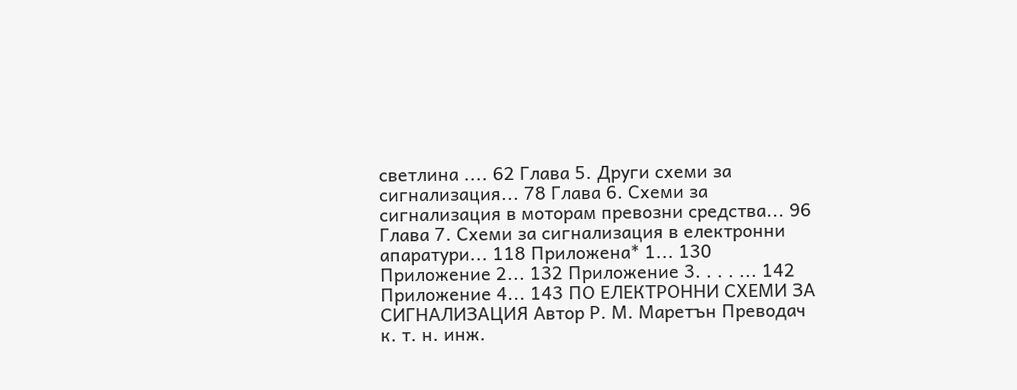светлина .... 62 Глава 5. Други схеми за сигнализация... 78 Глава 6. Схеми за сигнализация в моторам превозни средства... 96 Глава 7. Схеми за сигнализация в електронни апаратури... 118 Приложена* 1... 130 Приложение 2... 132 Приложение 3. . . . ... 142 Приложение 4... 143 ПО ЕЛЕКТРОННИ СХЕМИ ЗА СИГНАЛИЗАЦИЯ Автор Р. М. Маретън Преводач к. т. н. инж.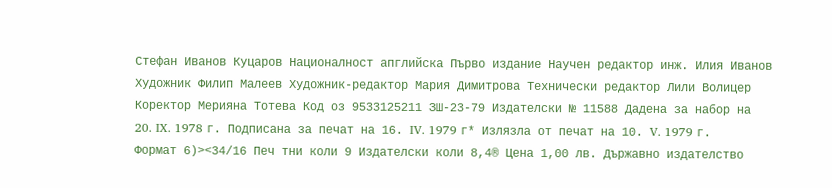Стефан Иванов Куцаров Националност апглийска Първо издание Научен редактор инж. Илия Иванов Художник Филип Малеев Художник-редактор Мария Димитрова Технически редактор Лили Волицер Коректор Мерияна Тотева Код оз 9533125211 ЗШ-23-79 Издателски № 11588 Дадена за набор на 20. IX. 1978 г. Подписана за печат на 16. IV. 1979 г* Излязла от печат на 10. V. 1979 г. Формат 6)><34/16 Печ тни коли 9 Издателски коли 8,4® Цена 1,00 лв. Държавно издателство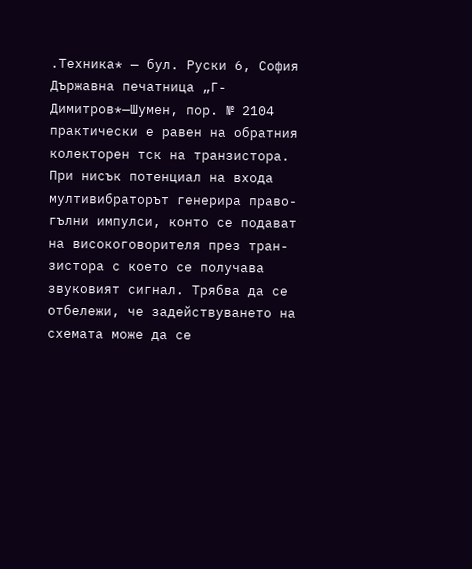.Техника* — бул. Руски 6, София Държавна печатница „Г- Димитров*—Шумен, пор. № 2104
практически е равен на обратния колекторен тск на транзистора. При нисък потенциал на входа мултивибраторът генерира право- гълни импулси, конто се подават на високоговорителя през тран- зистора с което се получава звуковият сигнал. Трябва да се отбележи, че задействуването на схемата може да се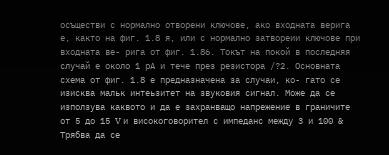осъществи с нормално отворени ключове, ако входната верига е, както на фиг. 1.8 я, или с нормално затвореии ключове при входната ве- рига от фиг. 1.86. Токът на покой в последняя случай е около 1 рА и тече през резистора /?2. Основната схема от фиг. 1.8 е предназначена за случаи, ко- гато се изисква мальк интеьзитет на звуковия сигнал. Може да се използува каквото и да е захранващо напрежение в граничите от 5 до 15 V и високоговорител с импеданс между 3 и 100 & Трябва да се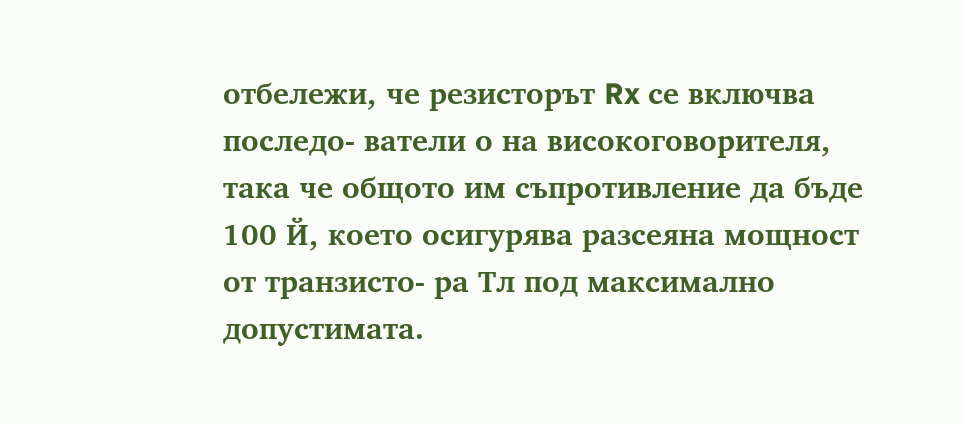отбележи, че резисторът Rx се включва последо- ватели о на високоговорителя, така че общото им съпротивление да бъде 100 Й, което осигурява разсеяна мощност от транзисто- ра Тл под максимално допустимата.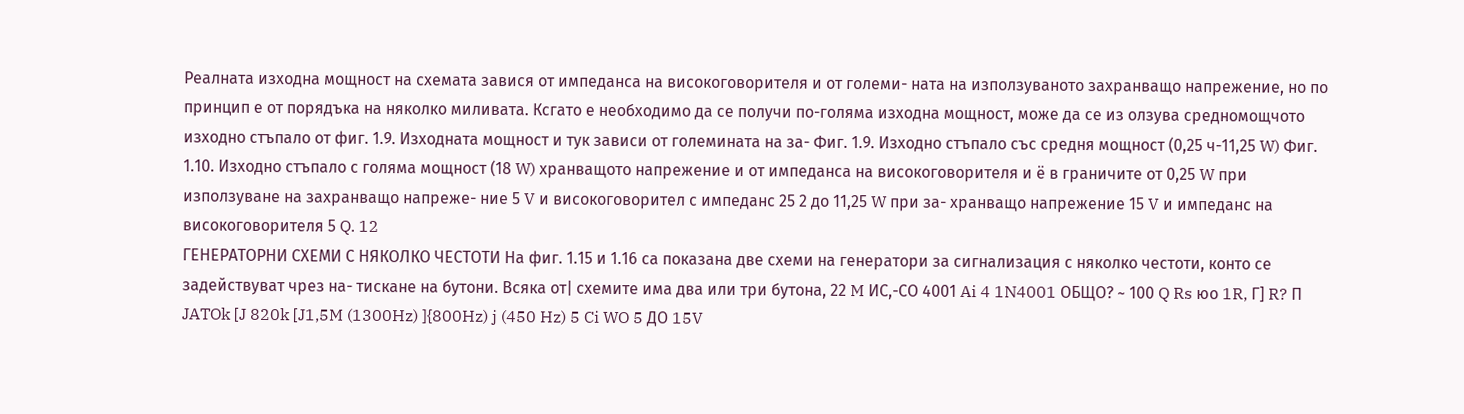Реалната изходна мощност на схемата завися от импеданса на високоговорителя и от големи- ната на използуваното захранващо напрежение, но по принцип е от порядъка на няколко миливата. Ксгато е необходимо да се получи по-голяма изходна мощност, може да се из олзува средномощчото изходно стъпало от фиг. 1.9. Изходната мощност и тук зависи от големината на за- Фиг. 1.9. Изходно стъпало със средня мощност (0,25 ч-11,25 W) Фиг. 1.10. Изходно стъпало с голяма мощност (18 W) хранващото напрежение и от импеданса на високоговорителя и ё в граничите от 0,25 W при използуване на захранващо напреже- ние 5 V и високоговорител с импеданс 25 2 до 11,25 W при за- хранващо напрежение 15 V и импеданс на високоговорителя 5 Q. 12
ГЕНЕРАТОРНИ СХЕМИ С НЯКОЛКО ЧЕСТОТИ На фиг. 1.15 и 1.16 са показана две схеми на генератори за сигнализация с няколко честоти, конто се задействуват чрез на- тискане на бутони. Всяка от| схемите има два или три бутона, 22 M ИС,-СО 4001 Ai 4 1N4001 ОБЩО? ~ 100 Q Rs юо 1R, Г] R? П JATOk [J 820k [J1,5M (1300Hz) ]{800Hz) j (450 Hz) 5 Ci WO 5 ДО 15V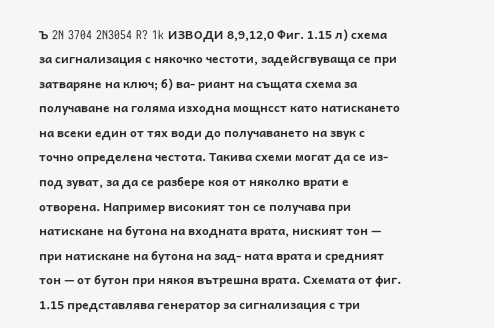Ъ 2N 3704 2N3054 R? 1k ИЗВОДИ 8,9,12,0 Фиг. 1.15 л) схема за сигнализация с някочко честоти, задейсгвуваща се при затваряне на ключ; б) ва- риант на същата схема за получаване на голяма изходна мощнсст като натискането на всеки един от тях води до получаването на звук с точно определена честота. Такива схеми могат да се из- под зуват, за да се разбере коя от няколко врати е отворена. Например високият тон се получава при натискане на бутона на входната врата, ниският тон — при натискане на бутона на зад- ната врата и средният тон — от бутон при някоя вътрешна врата. Схемата от фиг. 1.15 представлява генератор за сигнализация с три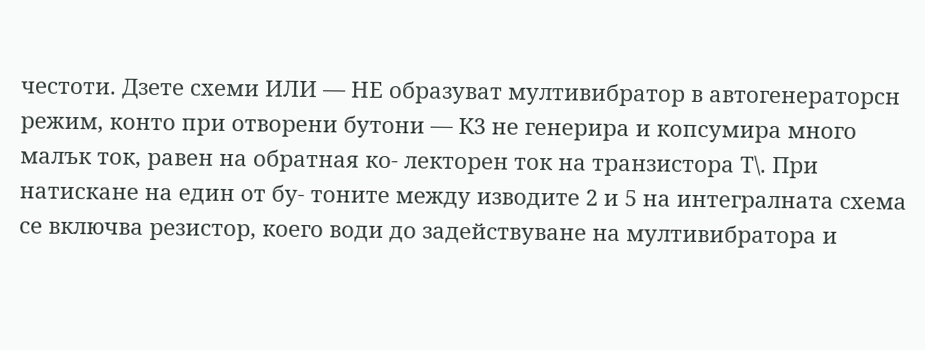честоти. Дзете схеми ИЛИ — НЕ образуват мултивибратор в автогенераторсн режим, конто при отворени бутони — К3 не генерира и копсумира много малък ток, равен на обратная ко- лекторен ток на транзистора Т\. При натискане на един от бу- тоните между изводите 2 и 5 на интегралната схема се включва резистор, коего води до задействуване на мултивибратора и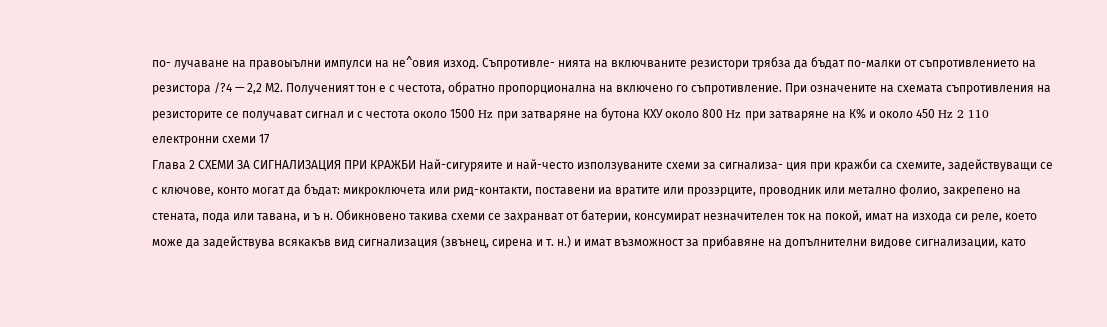по- лучаване на правоыълни импулси на не^овия изход. Съпротивле- нията на включваните резистори трябза да бъдат по-малки от съпротивлението на резистора /?4 — 2,2 М2. Полученият тон е с честота, обратно пропорционална на включено го съпротивление. При означените на схемата съпротивления на резисторите се получават сигнал и с честота около 1500 Hz при затваряне на бутона КХУ около 800 Hz при затваряне на К% и около 450 Hz 2 110 електронни схеми 17
Глава 2 СХЕМИ ЗА СИГНАЛИЗАЦИЯ ПРИ КРАЖБИ Най-сигуряите и най-често използуваните схеми за сигнализа- ция при кражби са схемите, задействуващи се с ключове, конто могат да бъдат: микроключета или рид-контакти, поставени иа вратите или прозэрците, проводник или метално фолио, закрепено на стената, пода или тавана, и ъ н. Обикновено такива схеми се захранват от батерии, консумират незначителен ток на покой, имат на изхода си реле, което може да задействува всякакъв вид сигнализация (звънец, сирена и т. н.) и имат възможност за прибавяне на допълнителни видове сигнализации, като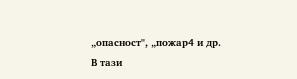„опасност", „пожар4 и др. В тази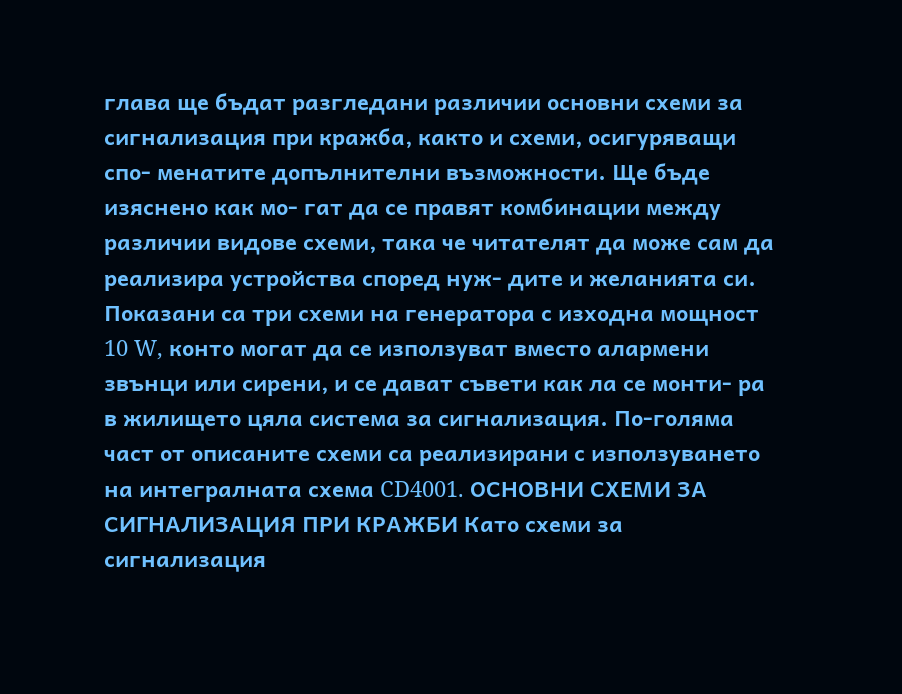глава ще бъдат разгледани различии основни схеми за сигнализация при кражба, както и схеми, осигуряващи спо- менатите допълнителни възможности. Ще бъде изяснено как мо- гат да се правят комбинации между различии видове схеми, така че читателят да може сам да реализира устройства според нуж- дите и желанията си. Показани са три схеми на генератора с изходна мощност 10 W, конто могат да се използуват вместо алармени звънци или сирени, и се дават съвети как ла се монти- ра в жилището цяла система за сигнализация. По-голяма част от описаните схеми са реализирани с използуването на интегралната схема CD4001. ОСНОВНИ СХЕМИ ЗА СИГНАЛИЗАЦИЯ ПРИ КРАЖБИ Като схеми за сигнализация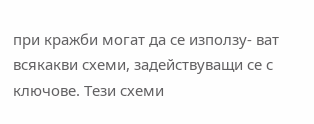при кражби могат да се използу- ват всякакви схеми, задействуващи се с ключове. Тези схеми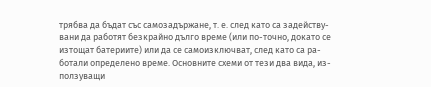трябва да бъдат със самозадържане, т. е. след като са задейству- вани да работят безкрайно дълго време (или по-точно, докато се изтощат батериите) или да се самоизключват, след като са ра- ботали определено време. Основните схеми от тези два вида, из- ползуващи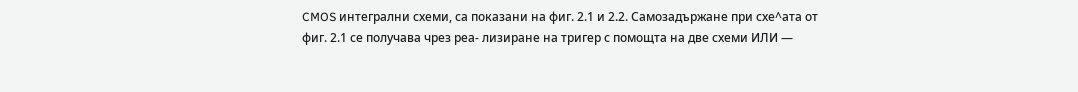CMOS интегрални схеми, са показани на фиг. 2.1 и 2.2. Самозадържане при схе^ата от фиг. 2.1 се получава чрез реа- лизиране на тригер с помощта на две схеми ИЛИ —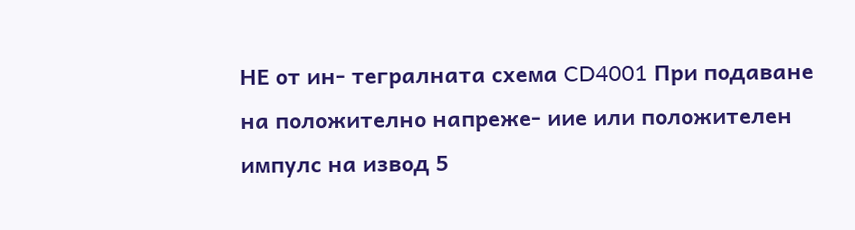НЕ от ин- тегралната схема CD4001 При подаване на положително напреже- иие или положителен импулс на извод 5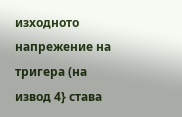изходното напрежение на тригера (на извод 4} става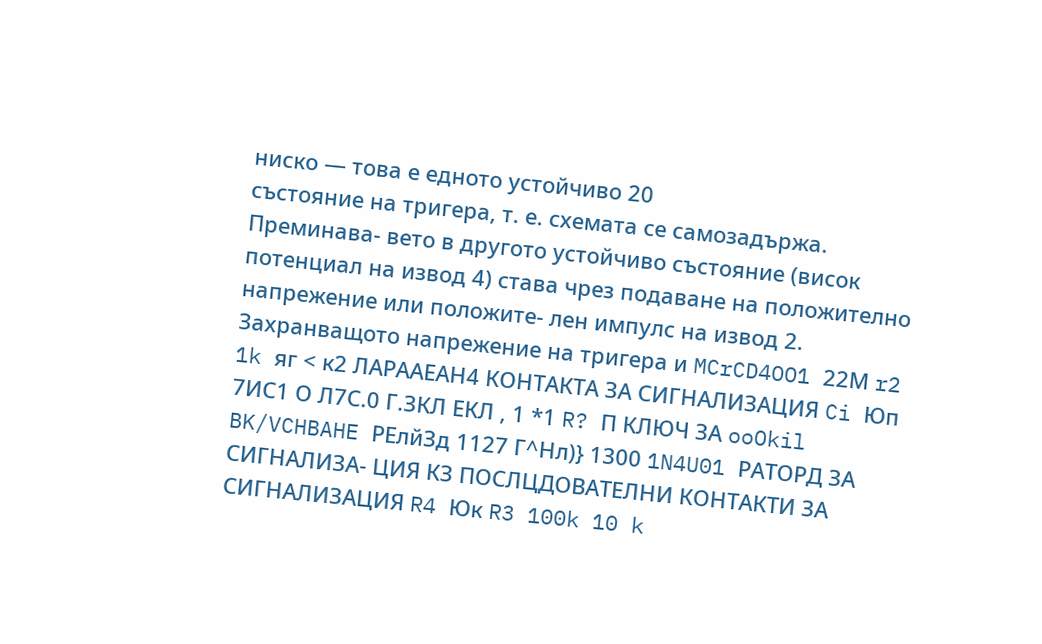ниско — това е едното устойчиво 20
състояние на тригера, т. е. схемата се самозадържа. Преминава- вето в другото устойчиво състояние (висок потенциал на извод 4) става чрез подаване на положително напрежение или положите- лен импулс на извод 2. Захранващото напрежение на тригера и MCrCD4OO1 22М r2 1k яг < к2 ЛАРААЕАН4 КОНТАКТА ЗА СИГНАЛИЗАЦИЯ Ci Юп 7ИС1 О Л7С.0 Г.ЗКЛ ЕКЛ , 1 *1 R? П КЛЮЧ ЗА ooOkil BK/VCHBAHE РЕлйЗд 1127 Г^Нл)} 1300 1N4U01 РАТОРД ЗА СИГНАЛИЗА- ЦИЯ КЗ ПОСЛЦДОВАТЕЛНИ КОНТАКТИ ЗА СИГНАЛИЗАЦИЯ R4 Юк R3 100k 10 k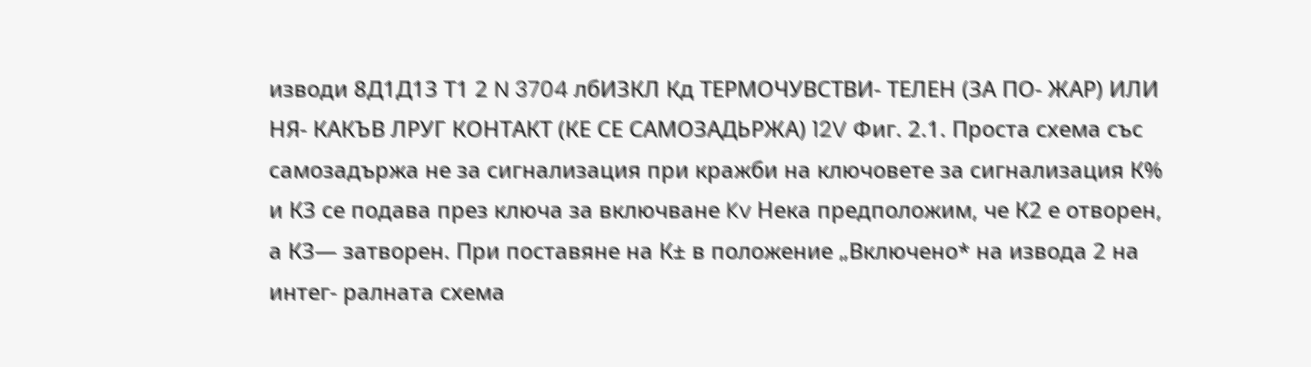изводи 8Д1Д13 Т1 2 N 3704 лбИЗКЛ Кд ТЕРМОЧУВСТВИ- ТЕЛЕН (ЗА ПО- ЖАР) ИЛИ НЯ- КАКЪВ ЛРУГ КОНТАКТ (КЕ СЕ САМОЗАДЬРЖА) 12V Фиг. 2.1. Проста схема със самозадържа не за сигнализация при кражби на ключовете за сигнализация К% и К3 се подава през ключа за включване Kv Нека предположим, че К2 е отворен, а К3— затворен. При поставяне на К± в положение „Включено* на извода 2 на интег- ралната схема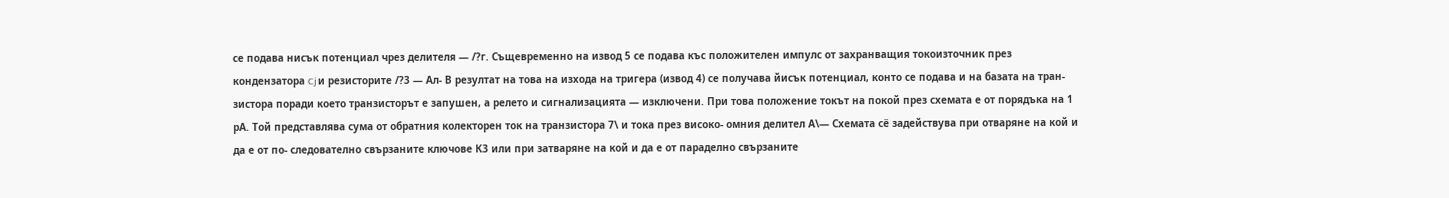се подава нисък потенциал чрез делителя — /?г. Същевременно на извод 5 се подава къс положителен импулс от захранващия токоизточник през кондензатора Cj и резисторите /?3 — Ал- В резултат на това на изхода на тригера (извод 4) се получава йисък потенциал, конто се подава и на базата на тран- зистора поради което транзисторът е запушен, а релето и сигнализацията — изключени. При това положение токът на покой през схемата е от порядъка на 1 рА. Той представлява сума от обратния колекторен ток на транзистора 7\ и тока през високо- омния делител А\— Схемата сё задействува при отваряне на кой и да е от по- следователно свързаните ключове К3 или при затваряне на кой и да е от параделно свързаните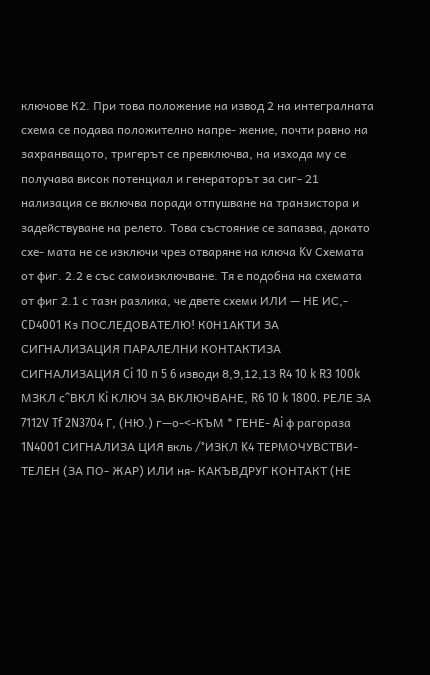ключове К2. При това положение на извод 2 на интегралната схема се подава положително напре- жение, почти равно на захранващото, тригерът се превключва, на изхода му се получава висок потенциал и генераторът за сиг- 21
нализация се включва поради отпушване на транзистора и задействуване на релето. Това състояние се запазва, докато схе- мата не се изключи чрез отваряне на ключа Kv Схемата от фиг. 2.2 е със самоизключване. Тя е подобна на схемата от фиг 2.1 с тазн разлика, че двете схеми ИЛИ — НЕ ИС,- CD4001 Кз ПОСЛЕДОВАТЕЛЮ! К0Н1АКТИ ЗА СИГНАЛИЗАЦИЯ ПАРАЛЕЛНИ КОНТАКТИЗА СИГНАЛИЗАЦИЯ Ci 10 n 5 6 изводи 8,9,12,13 R4 10 k R3 100k МЗКЛ с^ВКЛ Ki КЛЮЧ ЗА ВКЛЮЧВАНЕ, R6 10 k 1800. РЕЛЕ ЗА 7112V Tf 2N3704 Г, (НЮ.) г—о-<-КЪМ * ГЕНЕ- Ai ф рагораза 1N4001 СИГНАЛИЗА ЦИЯ вкль /°ИЗКЛ K4 ТЕРМОЧУВСТВИ- ТЕЛЕН (ЗА ПО- ЖАР) ИЛИ ня- КАКЪВДРУГ КОНТАКТ (НЕ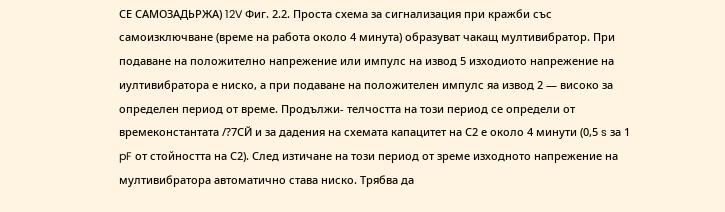СЕ САМОЗАДЬРЖА) 12V Фиг. 2.2. Проста схема за сигнализация при кражби със самоизключване (време на работа около 4 минута) образуват чакащ мултивибратор. При подаване на положително напрежение или импулс на извод 5 изходиото напрежение на иултивибратора е ниско, а при подаване на положителен импулс яа извод 2 — високо за определен период от време. Продължи- телчостта на този период се определи от времеконстантата /?7СЙ и за дадения на схемата капацитет на С2 е около 4 минути (0,5 s за 1 pF от стойността на С2). След изтичане на този период от зреме изходното напрежение на мултивибратора автоматично става ниско. Трябва да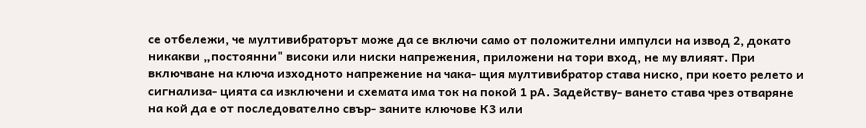се отбележи, че мултивибраторът може да се включи само от положителни импулси на извод 2, докато никакви „постоянни" високи или ниски напрежения, приложени на тори вход, не му влияят. При включване на ключа изходното напрежение на чака- щия мултивибратор става ниско, при което релето и сигнализа- цията са изключени и схемата има ток на покой 1 рА. Задейству- ването става чрез отваряне на кой да е от последователно свър- заните ключове К3 или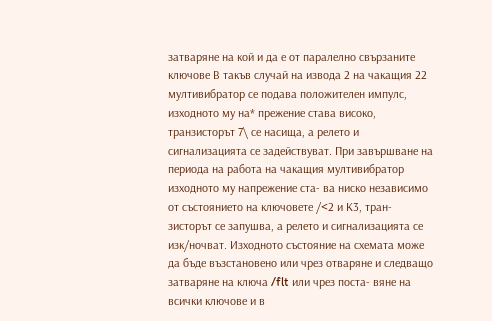затваряне на кой и да е от паралелно свързаните ключове В такъв случай на извода 2 на чакащия 22
мултивибратор се подава положителен импулс, изходното му на* прежение става високо, транзисторът 7\ се насища, а релето и сигнализацията се задействуват. При завършване на периода на работа на чакащия мултивибратор изходното му напрежение ста- ва ниско независимо от състоянието на ключовете /<2 и К3, тран- зисторът се запушва, а релето и сигнализацията се изк/ночват. Изходното състояние на схемата може да бъде възстановено или чрез отваряне и следващо затваряне на ключа /flt или чрез поста- вяне на всички ключове и в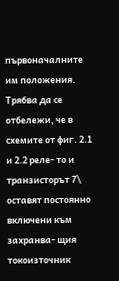първоначалните им положения. Трябва да се отбележи, че в схемите от фиг. 2.1 и 2.2 реле- то и транзисторът 7\ оставят постоянно включени към захранва- щия токоизточник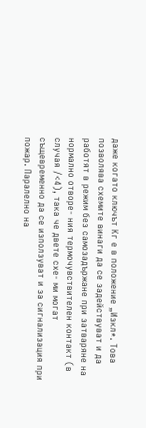даже когато ключът Кг е в положение „Изкл*. Това позволява схемите винаги да се задействуват и да работят в режим без самозадържане при затваряне на нормално отворе- ния термочувствителен контакт (в случая /<4), така че двете схе- ми могат същевременно да се използуват и за сигнализация при пожар. Паралелно на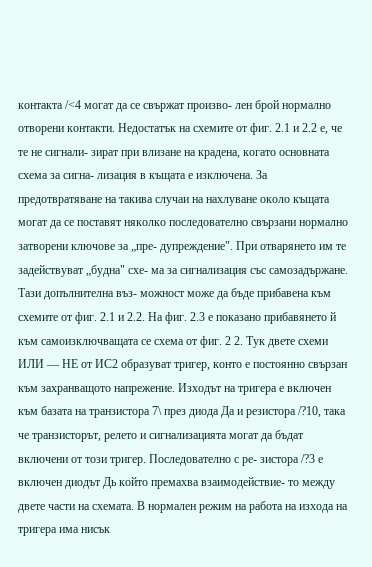контакта /<4 могат да се свържат произво- лен брой нормално отворени контакти. Недостатък на схемите от фиг. 2.1 и 2.2 е, че те не сигнали- зират при влизане на крадена, когато основната схема за сигна- лизация в къщата е изключена. За предотвратяване на такива случаи на нахлуване около къщата могат да се поставят няколко последователно свързани нормално затворени ключове за „пре- дупреждение". При отварянето им те задействуват „будна" схе- ма за сигнализация със самозадържане. Тази допълнителна въз- можност може да бъде прибавена към схемите от фиг. 2.1 и 2.2. На фиг. 2.3 е показано прибавянето й към самоизключващата се схема от фиг. 2 2. Тук двете схеми ИЛИ — НЕ от ИС2 образуват тригер, конто е постоянно свързан към захранващото напрежение. Изходът на тригера е включен към базата на транзистора 7\ през диода Да и резистора /?10, така че транзисторът, релето и сигнализацията могат да бъдат включени от този тригер. Последователно с ре- зистора /?3 е включен диодът Дь който премахва взаимодействие- то между двете части на схемата. В нормален режим на работа на изхода на тригера има нисък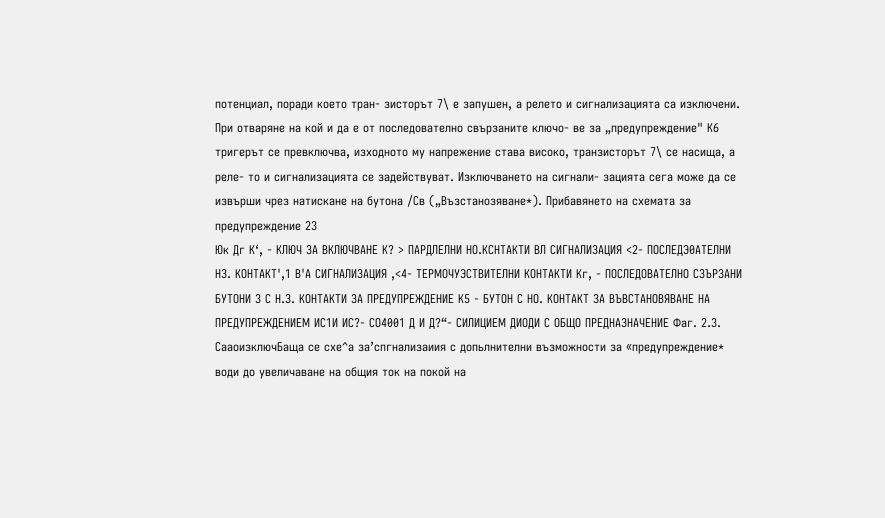потенциал, поради което тран- зисторът 7\ е запушен, а релето и сигнализацията са изключени. При отваряне на кой и да е от последователно свързаните ключо- ве за „предупреждение" К6 тригерът се превключва, изходното му напрежение става високо, транзисторът 7\ се насища, а реле- то и сигнализацията се задействуват. Изключването на сигнали- зацията сега може да се извърши чрез натискане на бутона /Св („Възстанозяване*). Прибавянето на схемата за предупреждение 23
Юк Дг К‘, - КЛЮЧ ЗА ВКЛЮЧВАНЕ К? > ПАРДЛЕЛНИ НО.КСНТАКТИ ВЛ СИГНАЛИЗАЦИЯ <2- ПОСЛЕДЭ0АТЕЛНИ НЗ. КОНТАКТ',1 В'А СИГНАЛИЗАЦИЯ ,<4- ТЕРМОЧУЭСТВИТЕЛНИ КОНТАКТИ Кг, - ПОСЛЕДОВАТЕЛНО СЗЪРЗАНИ БУТОНИ 3 С Н.З. КОНТАКТИ ЗА ПРЕДУПРЕЖДЕНИЕ К5 - БУТОН С НО. КОНТАКТ ЗА ВЪВСТАНОВЯВАНЕ НА ПРЕДУПРЕЖДЕНИЕМ ИС1И ИС?- СО4001 Д И Д?“- СИЛИЦИЕМ ДИОДИ С ОБЩО ПРЕДНАЗНАЧЕНИЕ Фаг. 2.3. СааоизключБаща се схе^а за’спгнализаиия с допьлнителни възможности за «предупреждение*
води до увеличаване на общия ток на покой на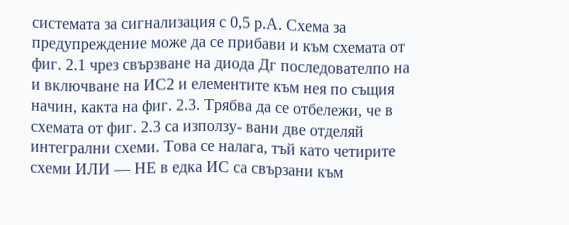системата за сигнализация с 0,5 р.А. Схема за предупреждение може да се прибави и към схемата от фиг. 2.1 чрез свързване на диода Дг последователпо на и включване на ИС2 и елементите към нея по същия начин, какта на фиг. 2.3. Трябва да се отбележи, че в схемата от фиг. 2.3 са използу- вани две отделяй интегрални схеми. Това се налага, тъй като четирите схеми ИЛИ — НЕ в едка ИС са свързани към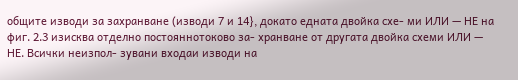общите изводи за захранване (изводи 7 и 14}, докато едната двойка схе- ми ИЛИ — НЕ на фиг. 2.3 изисква отделно постояннотоково за- хранване от другата двойка схеми ИЛИ — НЕ. Всички неизпол- зувани входаи изводи на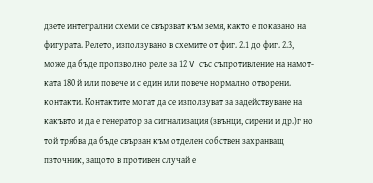дзете интегрални схеми се свързват към земя, както е показано на фигурата. Релето, използувано в схемите от фиг. 2.1 до фиг. 2.3, може да бъде пропзволно реле за 12 V със съпротивление на намот- ката 180 й или повече и с един или повече нормално отворени. контакти. Контактите могат да се използуват за задействуване на какъвто и да е генератор за сигнализация (звънци, сирени и др.)г но той трябва да бъде свързан към отделен собствен захранващ пзточник, защото в противен случай е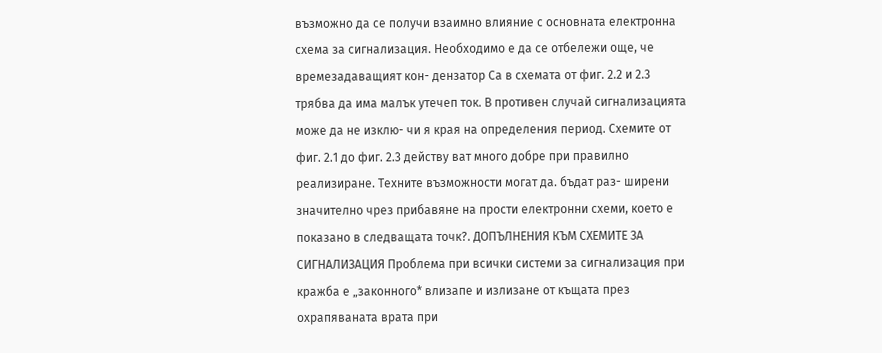възможно да се получи взаимно влияние с основната електронна схема за сигнализация. Необходимо е да се отбележи още, че времезадаващият кон- дензатор Са в схемата от фиг. 2.2 и 2.3 трябва да има малък утечеп ток. В противен случай сигнализацията може да не изклю- чи я края на определения период. Схемите от фиг. 2.1 до фиг. 2.3 действу ват много добре при правилно реализиране. Техните възможности могат да. бъдат раз- ширени значително чрез прибавяне на прости електронни схеми, което е показано в следващата точк?. ДОПЪЛНЕНИЯ КЪМ СХЕМИТЕ ЗА СИГНАЛИЗАЦИЯ Проблема при всички системи за сигнализация при кражба е „законного* влизапе и излизане от къщата през охрапяваната врата при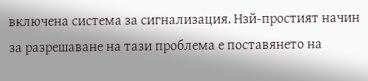включена система за сигнализация. Нзй-простият начин за разрешаване на тази проблема е поставянето на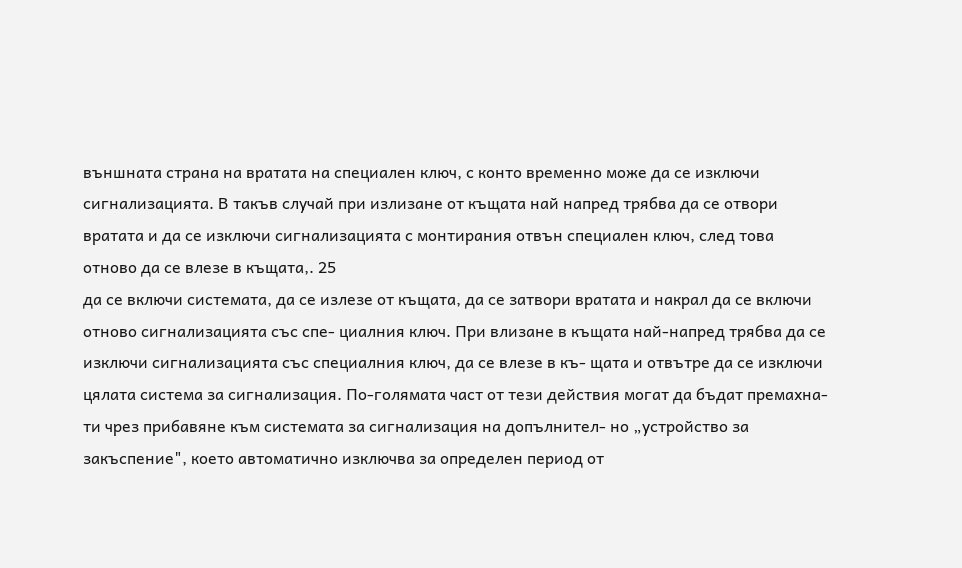външната страна на вратата на специален ключ, с конто временно може да се изключи сигнализацията. В такъв случай при излизане от къщата най напред трябва да се отвори вратата и да се изключи сигнализацията с монтирания отвън специален ключ, след това отново да се влезе в къщата,. 25
да се включи системата, да се излезе от къщата, да се затвори вратата и накрал да се включи отново сигнализацията със спе- циалния ключ. При влизане в къщата най-напред трябва да се изключи сигнализацията със специалния ключ, да се влезе в къ- щата и отвътре да се изключи цялата система за сигнализация. По-голямата част от тези действия могат да бъдат премахна- ти чрез прибавяне към системата за сигнализация на допълнител- но „устройство за закъспение", което автоматично изключва за определен период от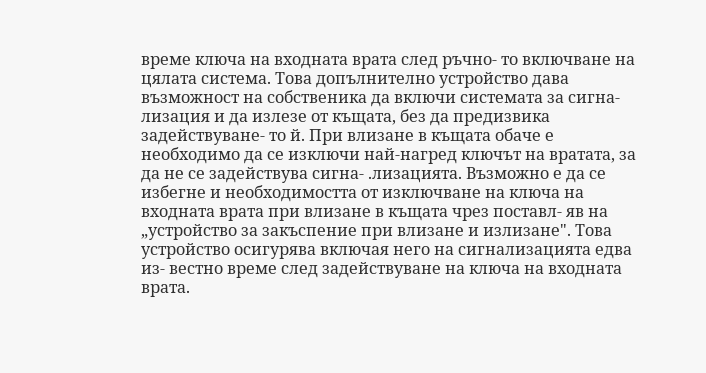време ключа на входната врата след ръчно- то включване на цялата система. Това допълнително устройство дава възможност на собственика да включи системата за сигна- лизация и да излезе от къщата, без да предизвика задействуване- то й. При влизане в къщата обаче е необходимо да се изключи най-нагред ключът на вратата, за да не се задействува сигна- .лизацията. Възможно е да се избегне и необходимостта от изключване на ключа на входната врата при влизане в къщата чрез поставл- яв на „устройство за закъспение при влизане и излизане". Това устройство осигурява включая него на сигнализацията едва из- вестно време след задействуване на ключа на входната врата.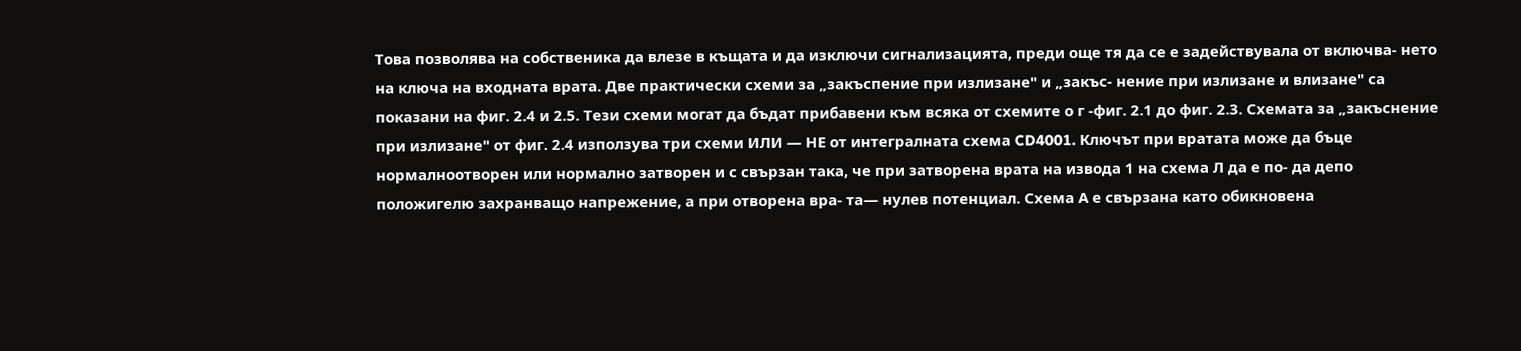Това позволява на собственика да влезе в къщата и да изключи сигнализацията, преди още тя да се е задействувала от включва- нето на ключа на входната врата. Две практически схеми за „закъспение при излизане" и „закъс- нение при излизане и влизане" са показани на фиг. 2.4 и 2.5. Тези схеми могат да бъдат прибавени към всяка от схемите о г -фиг. 2.1 до фиг. 2.3. Схемата за „закъснение при излизане" от фиг. 2.4 използува три схеми ИЛИ — НЕ от интегралната схема CD4001. Ключът при вратата може да бъце нормалноотворен или нормално затворен и с свързан така, че при затворена врата на извода 1 на схема Л да е по- да депо положигелю захранващо напрежение, а при отворена вра- та— нулев потенциал. Схема А е свързана като обикновена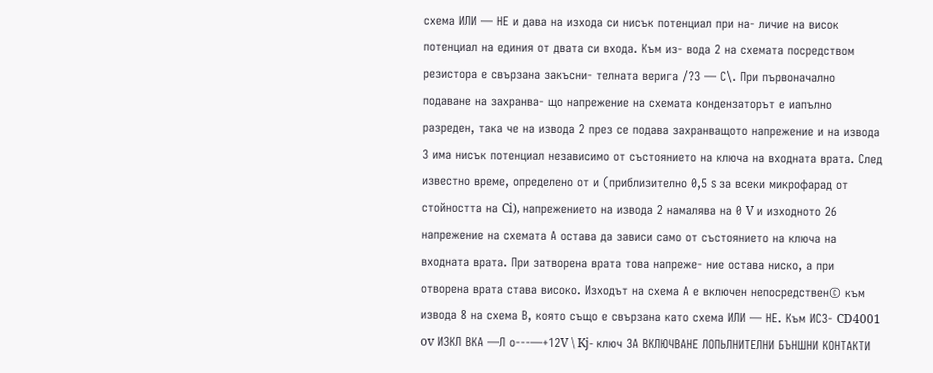схема ИЛИ — НЕ и дава на изхода си нисък потенциал при на- личие на висок потенциал на единия от двата си входа. Към из- вода 2 на схемата посредством резистора е свързана закъсни- телната верига /?3 — С\. При първоначално подаване на захранва- що напрежение на схемата кондензаторът е иапълно разреден, така че на извода 2 през се подава захранващото напрежение и на извода 3 има нисък потенциал независимо от състоянието на ключа на входната врата. След известно време, определено от и (приблизително 0,5 s за всеки микрофарад от стойността на Ci), напрежението на извода 2 намалява на 0 V и изходното 26
напрежение на схемата А остава да зависи само от състоянието на ключа на входната врата. При затворена врата това напреже- ние остава ниско, а при отворена врата става високо. Изходът на схема А е включен непосредствен© към извода 8 на схема В, която също е свързана като схема ИЛИ — НЕ. Към ИС3- CD4001 ov ИЗКЛ ВКА —Л о---—+12V \ Kj- ключ ЗА ВКЛЮЧВАНЕ ЛОПЬЛНИТЕЛНИ БЪНШНИ КОНТАКТИ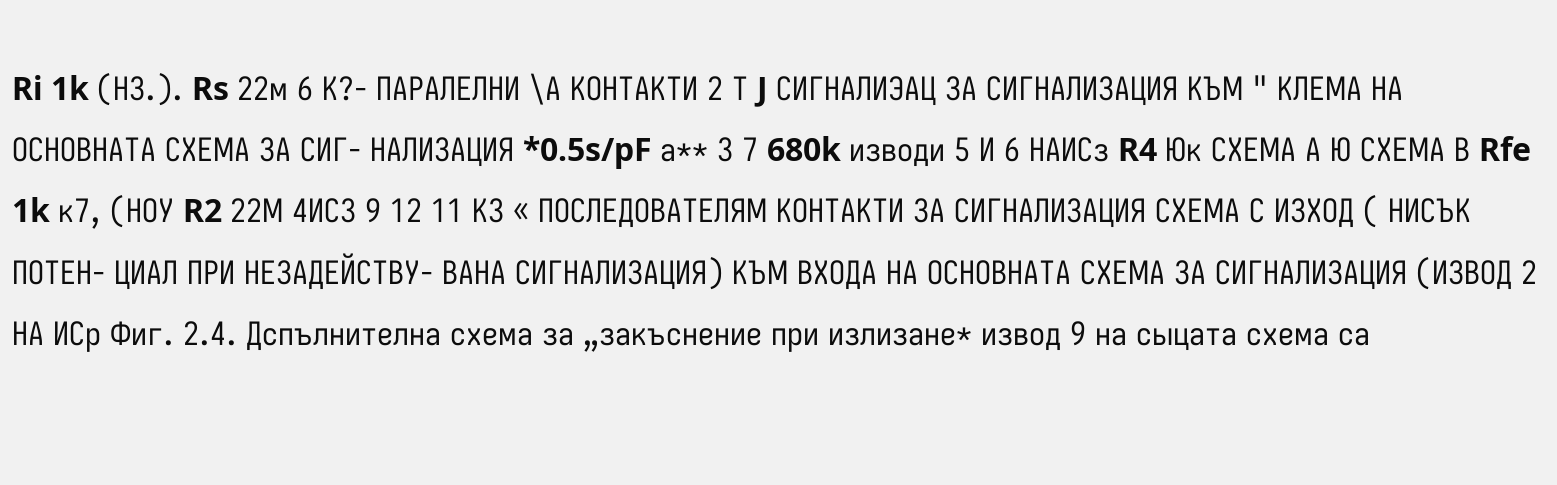Ri 1k (НЗ.). Rs 22м 6 К?- ПАРАЛЕЛНИ \А КОНТАКТИ 2 Т J СИГНАЛИЭАЦ ЗА СИГНАЛИЗАЦИЯ КЪМ " КЛЕМА НА ОСНОВНАТА СХЕМА ЗА СИГ- НАЛИЗАЦИЯ *0.5s/pF а** 3 7 680k изводи 5 И 6 НАИСз R4 Юк СХЕМА А Ю СХЕМА В Rfe 1k к7, (НОУ R2 22М 4ИС3 9 12 11 К3 « ПОСЛЕДОВАТЕЛЯМ КОНТАКТИ ЗА СИГНАЛИЗАЦИЯ СХЕМА С ИЗХОД ( НИСЪК ПОТЕН- ЦИАЛ ПРИ НЕЗАДЕЙСТВУ- ВАНА СИГНАЛИЗАЦИЯ) КЪМ ВХОДА НА ОСНОВНАТА СХЕМА ЗА СИГНАЛИЗАЦИЯ (ИЗВОД 2 НА ИСр Фиг. 2.4. Дспълнителна схема за „закъснение при излизане* извод 9 на сыцата схема са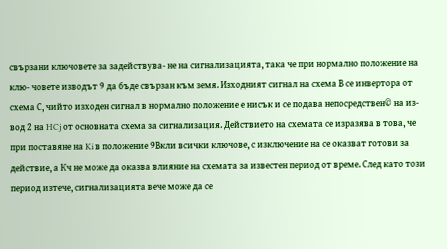свързани ключовете за задействува- не на сигнализацията, така че при нормално положение на клю- човете изводът 9 да бъде свързан към земя. Изходният сигнал на схема В се инвертора от схема С, чийто изходен сигнал в нормално положение е нисък и се подава непосредствен© на из- вод 2 на HCj от основната схема за сигнализация. Действието на схемата се изразява в това, че при поставяне на Ki в положение 9Вкли всички ключове, с изключение на се оказват готови за действие, а Кч не може да оказва влияние на схемата за известен период от време. След като този период изтече, сигнализацията вече може да се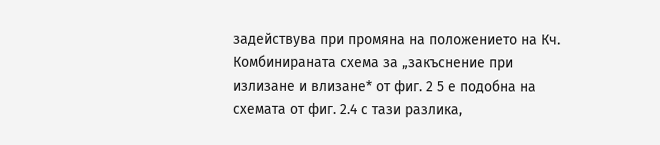задействува при промяна на положението на Кч. Комбинираната схема за „закъснение при излизане и влизане* от фиг. 2 5 е подобна на схемата от фиг. 2.4 с тази разлика,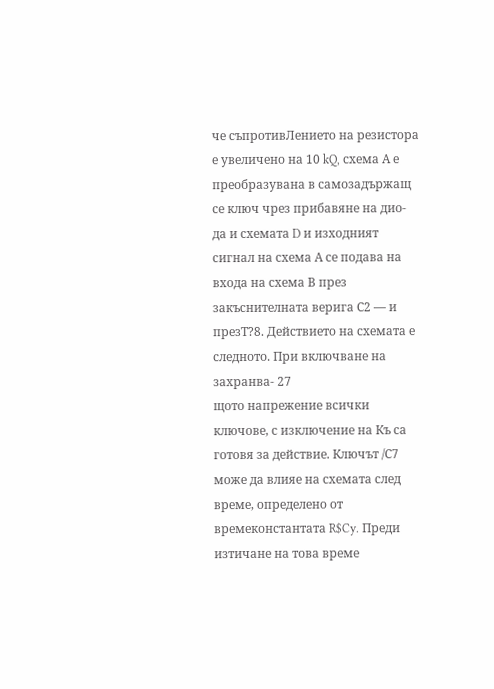че съпротивЛението на резистора е увеличено на 10 kQ, схема А е преобразувана в самозадържащ се ключ чрез прибавяне на дио- да и схемата D и изходният сигнал на схема А се подава на входа на схема В през закъснителната верига С2 — и презТ?8. Действието на схемата е следното. При включване на захранва- 27
щото напрежение всички ключове, с изключение на Къ са готовя за действие. Ключът /С7 може да влияе на схемата след време, определено от времеконстантата R$Cy. Преди изтичане на това време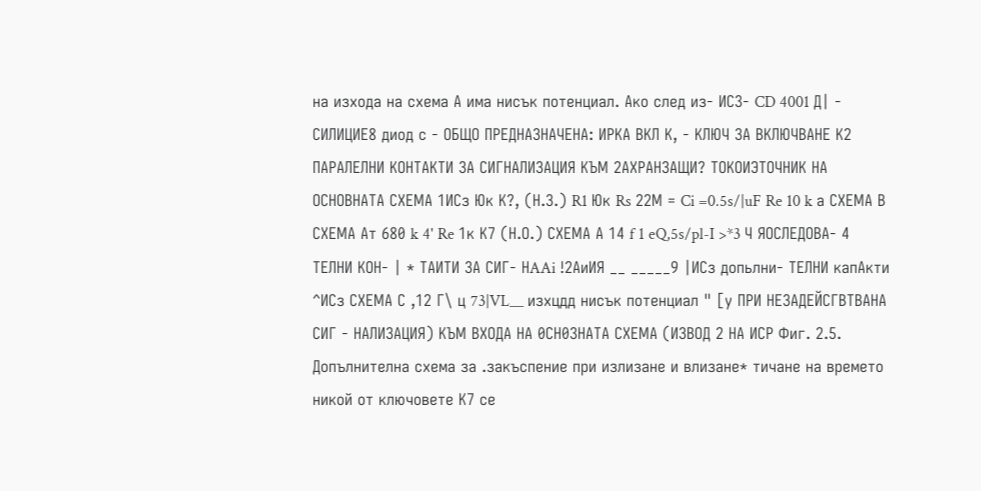на изхода на схема А има нисък потенциал. Ако след из- ИС3- CD 4001 Д| - СИЛИЦИЕ8 диод с - ОБЩО ПРЕДНАЗНАЧЕНА: ИРКА ВКЛ К, - КЛЮЧ ЗА ВКЛЮЧВАНЕ К2 ПАРАЛЕЛНИ КОНТАКТИ ЗА СИГНАЛИЗАЦИЯ КЪМ 2АХРАНЗАЩИ? ТОКОИЭТОЧНИК НА ОСНОВНАТА СХЕМА 1ИСз Юк К?, (Н.З.) R1 Юк Rs 22М = Ci =0.5s/|uF Re 10 k а СХЕМА В СХЕМА Ат 680 k 4' Re 1к К7 (Н.О.) СХЕМА А 14 f 1 eQ,5s/pl-I >*3 Ч ЯОСЛЕДОВА- 4 ТЕЛНИ КОН- | * ТАИТИ ЗА СИГ- НAAi !2АиИЯ __ _____9 |ИСз допьлни- ТЕЛНИ капАкти ^ИСз СХЕМА С ,12 Г\ ц 73|VL__ изхцдд нисък потенциал " [у ПРИ НЕЗАДЕЙСГВТВАНА СИГ - НАЛИЗАЦИЯ) КЪМ ВХОДА НА 0СН03НАТА СХЕМА (ИЗВОД 2 НА ИСР Фиг. 2.5. Допълнителна схема за .закъспение при излизане и влизане* тичане на времето никой от ключовете К7 се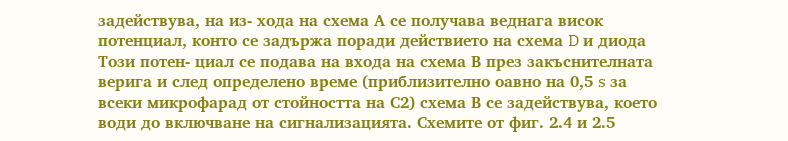задействува, на из- хода на схема А се получава веднага висок потенциал, конто се задържа поради действието на схема D и диода Този потен- циал се подава на входа на схема В през закъснителната верига и след определено време (приблизително оавно на 0,5 s за всеки микрофарад от стойността на С2) схема В се задействува, което води до включване на сигнализацията. Схемите от фиг. 2.4 и 2.5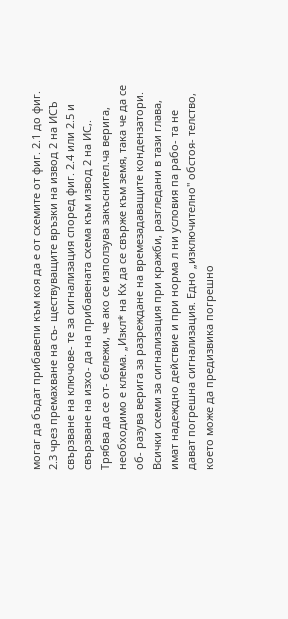могаг да бъдат прибавепи към коя да е от схемите от фиг. 2.1 до фиг. 2.3 чрез премахване на съ- ществуващите връзки на извод 2 на ИСЪ свързване на ключове- те за сигнализация според фиг. 2.4 или 2.5 и свързване на изхо- да на прибавената схема към извод 2 на ИС,. Трябва да се от- бележи, че ако се използува закъснител.ча верига, необходимо е клема. „Изкл* на Кх да се свърже към земя, така че да се об- разува верига за разреждане на времезадаващите кондензатори. Всички схеми за сигнализация при кражби, разгледани в тази глава, имат надеждно действие и при норма л ни условия па рабо- та не дават погрешна сигнализация. Едно „изключително" обстоя- телство, което може да предизвика погрешно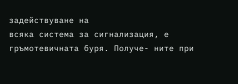задействуване на
всяка система за сигнализация, е гръмотевичната буря. Получе- ните при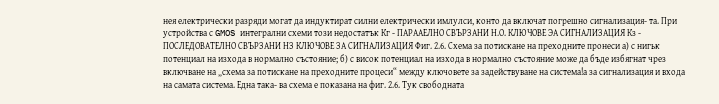нея електрически разряди могат да индуктират силни електрически имлулси, конто да включат погрешно сигнализация- та. При устройства с GMOS интегрални схеми този недостатък Кг - ПАРААЕЛНО СВЪРЗАНИ Н.О. КЛЮЧОВЕ ЭА СИГНАЛИЗАЦИЯ Кз - ПОСЛЕДОВАТЕЛНО СВЪРЗАНИ НЗ КЛЮЧОВЕ ЗА СИГНАЛИЗАЦИЯ Фиг. 2.6. Схема за потискане на преходните пронеси а) с нигьк потенциал на изхода в нормално състояние; б) с висок потенциал на изхода в нормално състояние може да бъде избягнат чрез включване на „схема за потискане на преходните процеси“ между ключовете за задействуване на система!а за сигнализация и входа на самата система. Една така- ва схема е показана на фиг. 2.6. Тук свободната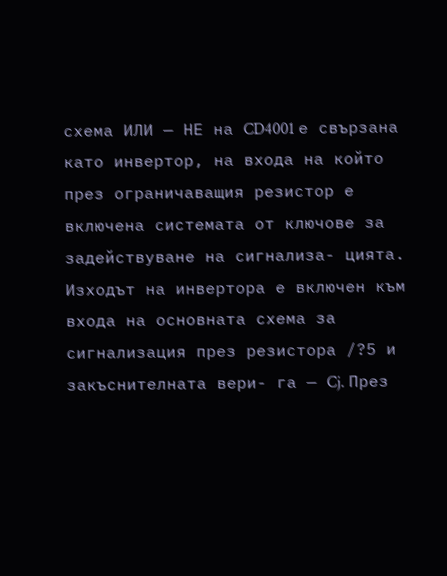схема ИЛИ — НЕ на CD4001 е свързана като инвертор, на входа на който през ограничаващия резистор е включена системата от ключове за задействуване на сигнализа- цията. Изходът на инвертора е включен към входа на основната схема за сигнализация през резистора /?5 и закъснителната вери- га — Cj. През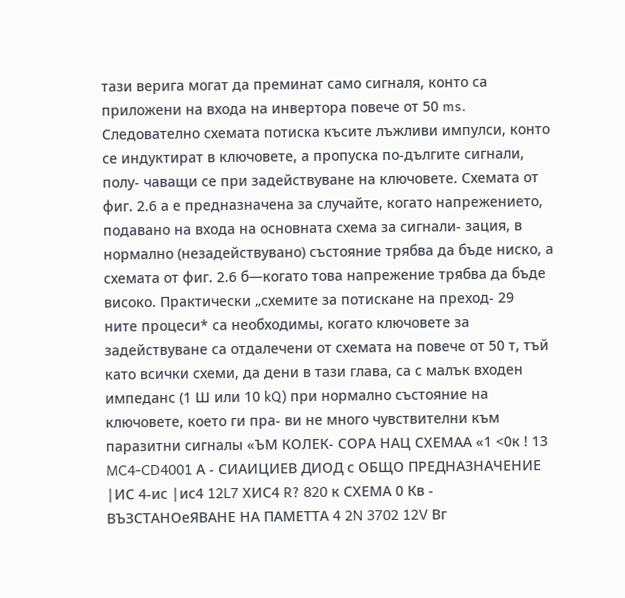тази верига могат да преминат само сигналя, конто са приложени на входа на инвертора повече от 50 ms. Следователно схемата потиска късите лъжливи импулси, конто се индуктират в ключовете, а пропуска по-дългите сигнали, полу- чаващи се при задействуване на ключовете. Схемата от фиг. 2.6 а е предназначена за случайте, когато напрежението, подавано на входа на основната схема за сигнали- зация, в нормално (незадействувано) състояние трябва да бъде ниско, а схемата от фиг. 2.6 б—когато това напрежение трябва да бъде високо. Практически „схемите за потискане на преход- 29
ните процеси* са необходимы, когато ключовете за задействуване са отдалечени от схемата на повече от 50 т, тъй като всички схеми, да дени в тази глава, са с малък входен импеданс (1 Ш или 10 kQ) при нормално състояние на ключовете, което ги пра- ви не много чувствителни към паразитни сигналы «ЪМ КОЛЕК- СОРА НАЦ СХЕМАА «1 <0к ! 13 MC4-CD4001 А - СИАИЦИЕВ ДИОД с ОБЩО ПРЕДНАЗНАЧЕНИЕ |ИС 4-ис |ис4 12L7 ХИС4 R? 820 к СХЕМА 0 Кв - ВЪЗСТАНОеЯВАНЕ НА ПАМЕТТА 4 2N 3702 12V Вг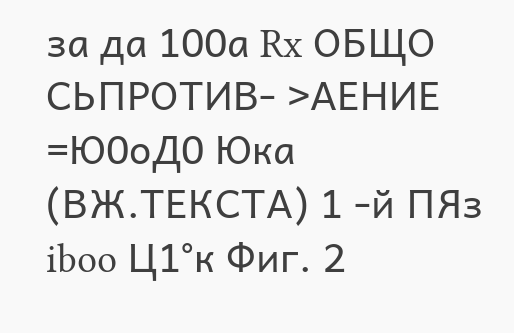за да 100а Rx ОБЩО СЬПРОТИВ- >АЕНИЕ =Ю0оД0 Юка (ВЖ.ТЕКСТА) 1 -й ПЯз iboo Ц1°к Фиг. 2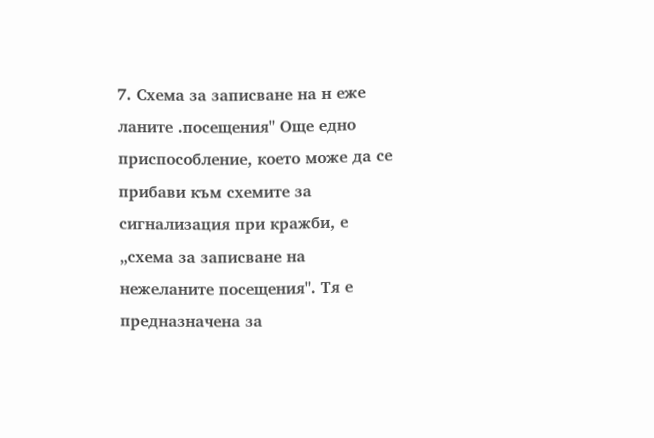7. Схема за записване на н еже ланите .посещения" Още едно приспособление, което може да се прибави към схемите за сигнализация при кражби, е „схема за записване на нежеланите посещения". Тя е предназначена за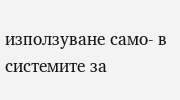използуване само- в системите за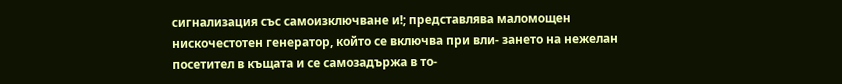сигнализация със самоизключване и!; представлява маломощен нискочестотен генератор, който се включва при вли- зането на нежелан посетител в къщата и се самозадържа в то-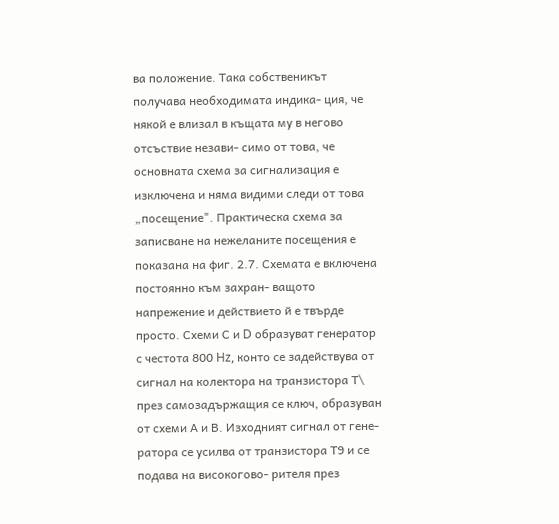ва положение. Така собственикът получава необходимата индика- ция, че някой е влизал в къщата му в негово отсъствие незави- симо от това, че основната схема за сигнализация е изключена и няма видими следи от това „посещение". Практическа схема за записване на нежеланите посещения е показана на фиг. 2.7. Схемата е включена постоянно към захран- ващото напрежение и действието й е твърде просто. Схеми С и D образуват генератор с честота 800 Hz, конто се задействува от сигнал на колектора на транзистора Т\ през самозадържащия се ключ, образуван от схеми А и В. Изходният сигнал от гене- ратора се усилва от транзистора Т9 и се подава на високогово- рителя през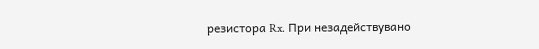резистора Rx. При незадействувано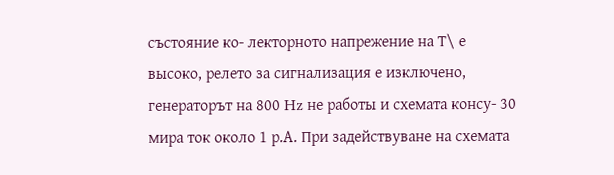състояние ко- лекторното напрежение на Т\ е высоко, релето за сигнализация е изключено, генераторът на 800 Hz не работы и схемата консу- 30
мира ток около 1 р.А. При задействуване на схемата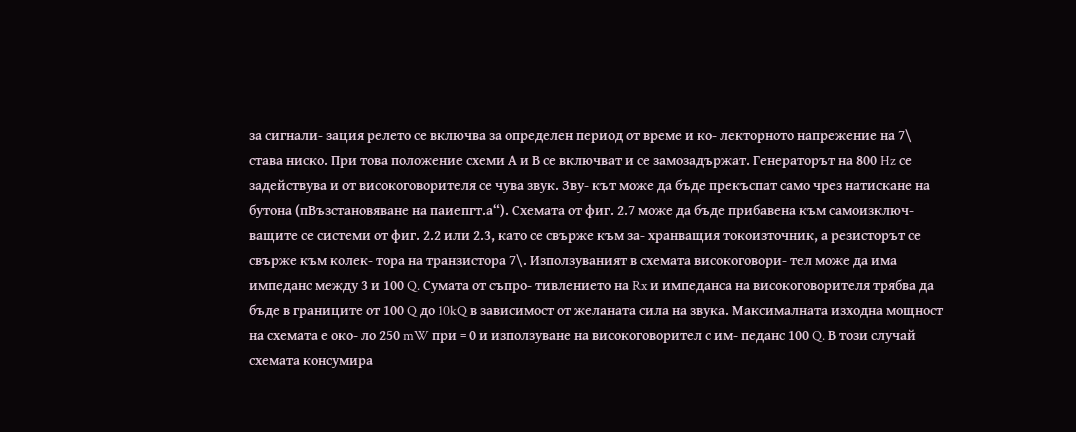за сигнали- зация релето се включва за определен период от време и ко- лекторното напрежение на 7\ става ниско. При това положение схеми А и В се включват и се замозадържат. Генераторът на 800 Hz се задействува и от високоговорителя се чува звук. Зву- кът може да бъде прекъспат само чрез натискане на бутона (пВъзстановяване на паиепгт.а“). Схемата от фиг. 2.7 може да бъде прибавена към самоизключ- ващите се системи от фиг. 2.2 или 2.3, като се свърже към за- хранващия токоизточник, а резисторът се свърже към колек- тора на транзистора 7\. Използуваният в схемата високоговори- тел може да има импеданс между 3 и 100 Q. Сумата от съпро- тивлението на Rx и импеданса на високоговорителя трябва да бъде в границите от 100 Q до 10kQ в зависимост от желаната сила на звука. Максималната изходна мощност на схемата е око- ло 250 mW при = 0 и използуване на високоговорител с им- педанс 100 Q. В този случай схемата консумира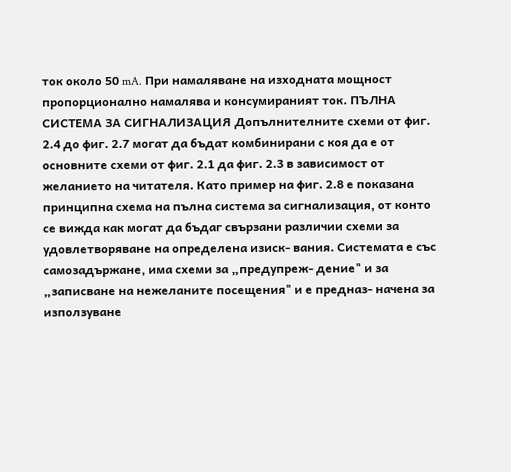ток около 50 mA. При намаляване на изходната мощност пропорционално намалява и консумираният ток. ПЪЛНА СИСТЕМА ЗА СИГНАЛИЗАЦИЯ Допълнителните схеми от фиг. 2.4 до фиг. 2.7 могат да бъдат комбинирани с коя да е от основните схеми от фиг. 2.1 да фиг. 2.3 в зависимост от желанието на читателя. Като пример на фиг. 2.8 е показана принципна схема на пълна система за сигнализация, от конто се вижда как могат да бъдаг свързани различии схеми за удовлетворяване на определена изиск- вания. Системата е със самозадържане, има схеми за „предупреж- дение" и за „записване на нежеланите посещения" и е предназ- начена за използуване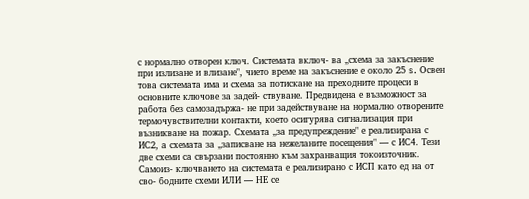с нормално отворен ключ. Системата включ- ва „схема за закъснение при излизане и влизане", чието време на закъснение е около 25 s. Освен това системата има и схема за потискане на преходните процеси в основните ключове за задей- ствуване. Предвидена е възможност за работа без самозадържа- не при задействуване на нормално отворените термочувствителни контакти, което осигурява сигнализация при възникване на пожар. Схемата „за предупреждение" е реализирана с ИС2, а схемата за „записване на нежеланите посещения" — с ИС4. Тези две схеми са свързани постоянно към захранващия токоизточник. Самоиз- ключването на системата е реализирано с ИСП като ед на от сво- бодните схеми ИЛИ — НЕ се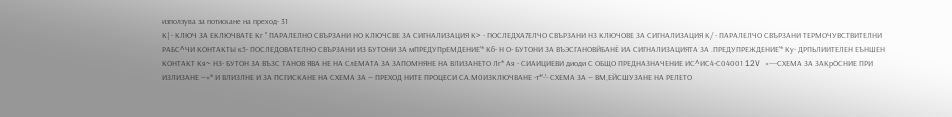използува за потискане на преход- 31
К| - КЛЮЧ ЗА ЕКЛЮЧВАТЕ Кг " ПАРАЛЕЛНО СВЪРЗАНИ НО КЛЮЧСВЕ ЗА СИГНАЛИЗАЦИЯ К> - ГЮСЛЕДХА7ЕЛЧО СВЪРЗАНИ НЗ КЛЮЧОВЕ ЗА СИГНАЛИЗАЦИЯ К/ - ПАРАЛЕЛЧО СВЪРЗАНИ ТЕРМОЧУВСТВИТЕЛНИ РАБС^ЧИ КОНТАКТЫ к5- ПОСЛЕДОВАТЕЛНО СВЪРЗАНИ ИЗ БУТОНИ ЗА мПРЕДУПрЕМДЕНИЕ’* Кб- Н О- БУТОНИ ЗА ВЪЭСГАНОВЙБАНЁ ИА СИГНАЛИЗАЦИЯТА ЗА .ПРЕДУПРЕЖДЕНИЕ'* Ку- ДРПЬЛИИТЕЛЕН ЕЪНШЕН КОНТАКТ Кя~ НЗ- БУТОН ЗА ВЪЗС ТАНОВ ЯВА НЕ НА СлЕМАТА ЗА ЗАПОМНЯНЕ НА ВЛИЗАНЕТО Лг* Ая - СИАИЦИЕВИ диоди С ОБЩО ПРЕДНАЗНАЧЕНИЕ ИС^ИС4-С04001 12V «----СХЕМА ЗА ЗАКрОСНИЕ ПРИ ИЗЛИЗАНЕ —«* И ВЛИЗЛНЕ И ЗА ПСГИСКАНЕ НА СХЕМА ЗА — ПРЕХОД НИТЕ ПРОЦЕСИ СА.М0ИЗКЛЮЧВАНЕ -т*’-'- СХЕМА ЗА — ВМ,ЕЙСШУЗАНЕ НА РЕЛЕТО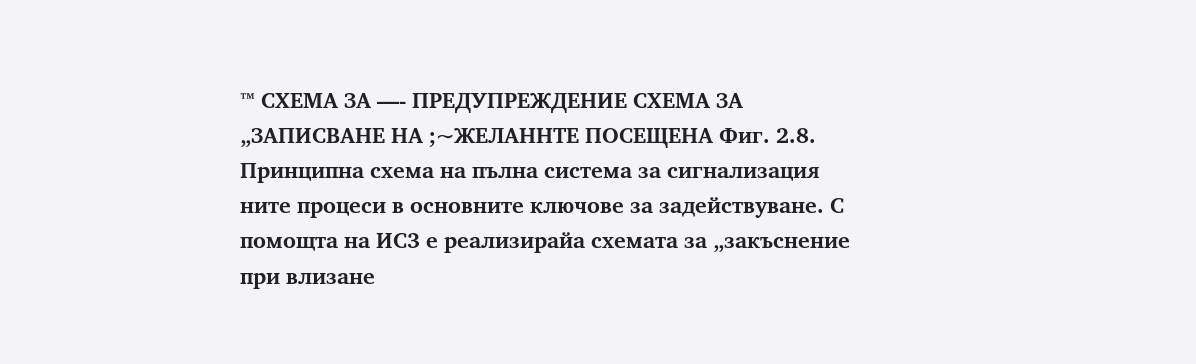™ СХЕМА ЗА —- ПРЕДУПРЕЖДЕНИЕ СХЕМА ЗА „ЗАПИСВАНЕ НА ;~ЖЕЛАННТЕ ПОСЕЩЕНА Фиг. 2.8. Принципна схема на пълна система за сигнализация
ните процеси в основните ключове за задействуване. С помощта на ИС3 е реализирайа схемата за „закъснение при влизане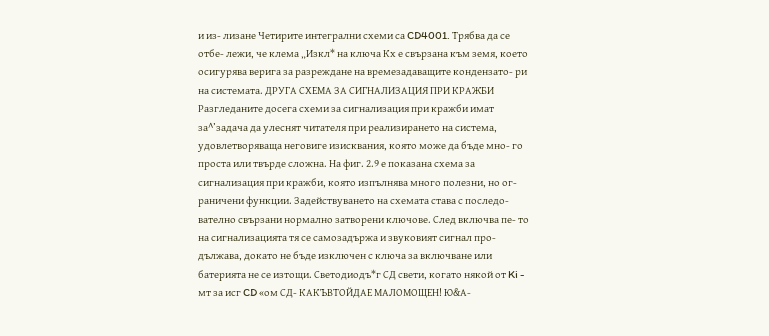и из- лизане Четирите интегрални схеми са CD4001. Трябва да се отбе- лежи, че клема „Изкл* на ключа Кх е свързана към земя, което осигурява верига за разреждане на времезадаващите кондензато- ри на системата. ДРУГА СХЕМА ЗА СИГНАЛИЗАЦИЯ ПРИ КРАЖБИ Разгледаните досега схеми за сигнализация при кражби имат за^’задача да улеснят читателя при реализирането на система, удовлетворяваща неговиге изисквания, която може да бъде мно- го проста или твърде сложна. На фиг. 2.9 е показана схема за сигнализация при кражби, която изпълнява много полезни, но ог- раничени функции. Задействуването на схемата става с последо- вателно свързани нормално затворени ключове. След включва пе- то на сигнализацията тя се самозадържа и звуковият сигнал про- дължава, докато не бъде изключен с ключа за включване или батерията не се изтощи. Светодиодъ*г СД свети, когато някой от Ki - мт за исг CD «ом СД- КАКЪВТОЙДАЕ МАЛОМОЩЕН! Ю&А-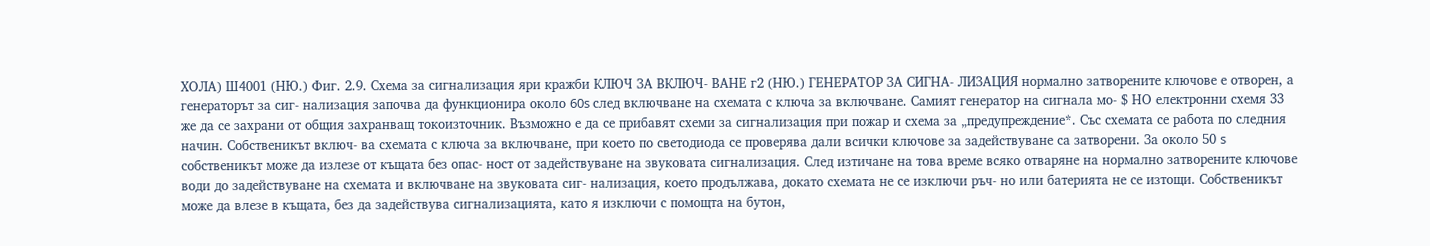ХОЛА) Ш4001 (НЮ.) Фиг. 2.9. Схема за сигнализация яри кражби КЛЮЧ ЗА ВКЛЮЧ- ВАНЕ г2 (НЮ.) ГЕНЕРАТОР ЗА СИГНА- ЛИЗАЦИЯ нормално затворените ключове е отворен, а генераторът за сиг- нализация започва да функционира около 60s след включване на схемата с ключа за включване. Самият генератор на сигнала мо- $ НО електронни схемя 33
же да се захрани от общия захранващ токоизточник. Възможно е да се прибавят схеми за сигнализация при пожар и схема за „предупреждение*. Със схемата се работа по следния начин. Собственикът включ- ва схемата с ключа за включване, при което по светодиода се проверява дали всички ключове за задействуване са затворени. За около 50 s собственикът може да излезе от къщата без опас- ност от задействуване на звуковата сигнализация. След изтичане на това време всяко отваряне на нормално затворените ключове води до задействуване на схемата и включване на звуковата сиг- нализация, което продължава, докато схемата не се изключи ръч- но или батерията не се изтощи. Собственикът може да влезе в къщата, без да задействува сигнализацията, като я изключи с помощта на бутон,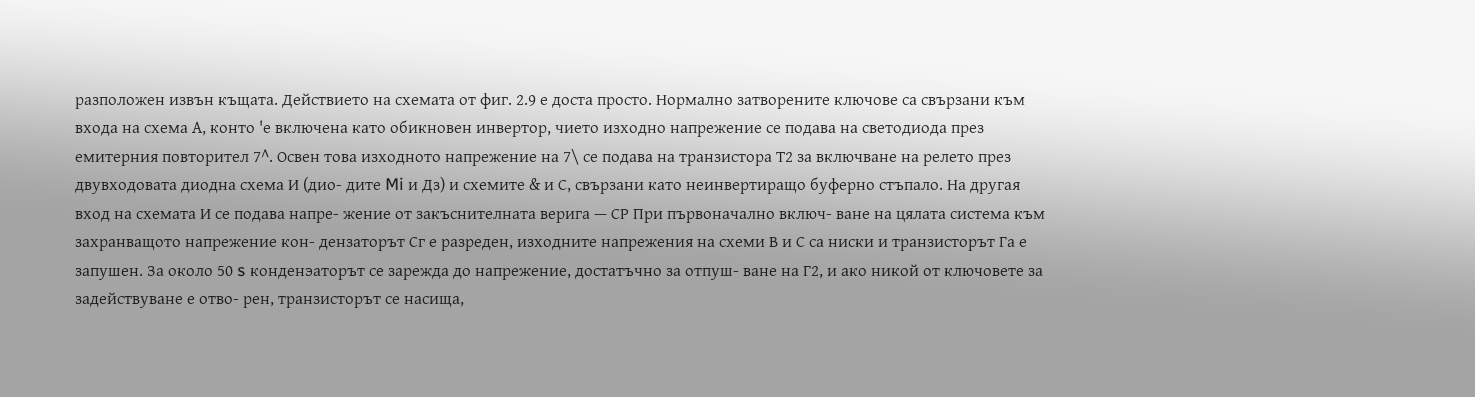разположен извън къщата. Действието на схемата от фиг. 2.9 е доста просто. Нормално затворените ключове са свързани към входа на схема А, конто 'е включена като обикновен инвертор, чието изходно напрежение се подава на светодиода през емитерния повторител 7^. Освен това изходното напрежение на 7\ се подава на транзистора Т2 за включване на релето през двувходовата диодна схема И (дио- дите Mi и Дз) и схемите & и С, свързани като неинвертиращо буферно стъпало. На другая вход на схемата И се подава напре- жение от закъснителната верига — СР При първоначално включ- ване на цялата система към захранващото напрежение кон- дензаторът Сг е разреден, изходните напрежения на схеми В и С са ниски и транзисторът Га е запушен. За около 50 s конденэаторът се зарежда до напрежение, достатъчно за отпуш- ване на Г2, и ако никой от ключовете за задействуване е отво- рен, транзисторът се насища,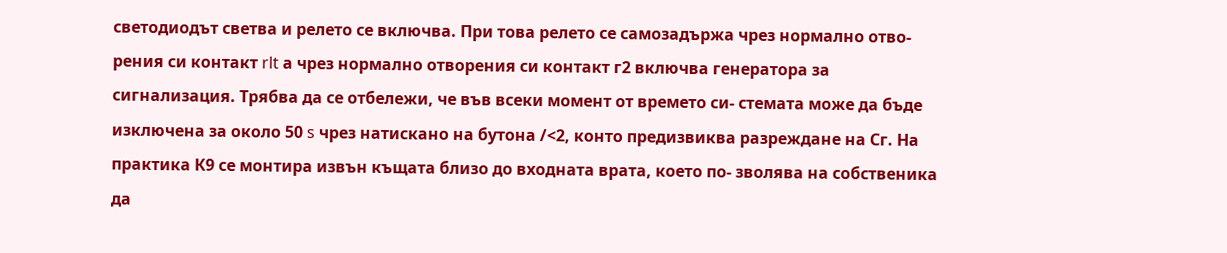светодиодът светва и релето се включва. При това релето се самозадържа чрез нормално отво- рения си контакт rlt а чрез нормално отворения си контакт г2 включва генератора за сигнализация. Трябва да се отбележи, че във всеки момент от времето си- стемата може да бъде изключена за около 50 s чрез натискано на бутона /<2, конто предизвиква разреждане на Сг. На практика К9 се монтира извън къщата близо до входната врата, което по- зволява на собственика да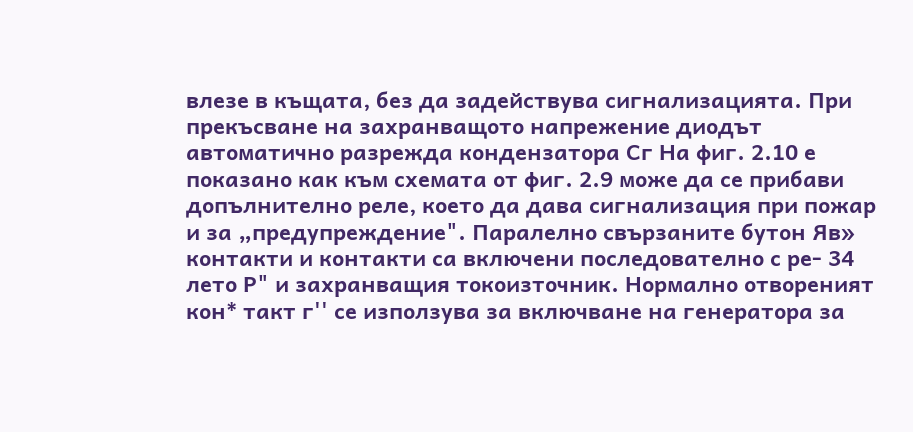влезе в къщата, без да задействува сигнализацията. При прекъсване на захранващото напрежение диодът автоматично разрежда кондензатора Сг На фиг. 2.10 е показано как към схемата от фиг. 2.9 може да се прибави допълнително реле, което да дава сигнализация при пожар и за „предупреждение". Паралелно свързаните бутон Яв» контакти и контакти са включени последователно с ре- 34
лето Р" и захранващия токоизточник. Нормално отвореният кон* такт г'' се използува за включване на генератора за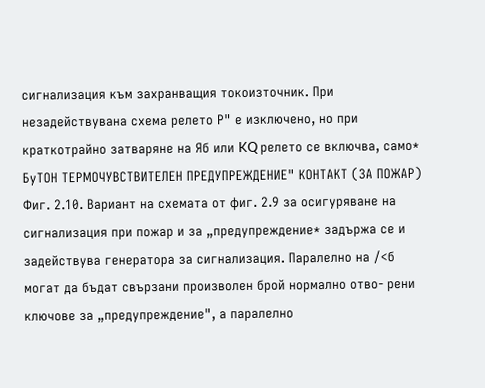сигнализация към захранващия токоизточник. При незадействувана схема релето Р" е изключено, но при краткотрайно затваряне на Яб или KQ релето се включва, само* БуТОН ТЕРМОЧУВСТВИТЕЛЕН ПРЕДУПРЕЖДЕНИЕ" КОНТАКТ (ЗА ПОЖАР) Фиг. 2.10. Вариант на схемата от фиг. 2.9 за осигуряване на сигнализация при пожар и за „предупреждение* задържа се и задействува генератора за сигнализация. Паралелно на /<б могат да бъдат свързани произволен брой нормално отво- рени ключове за „предупреждение", а паралелно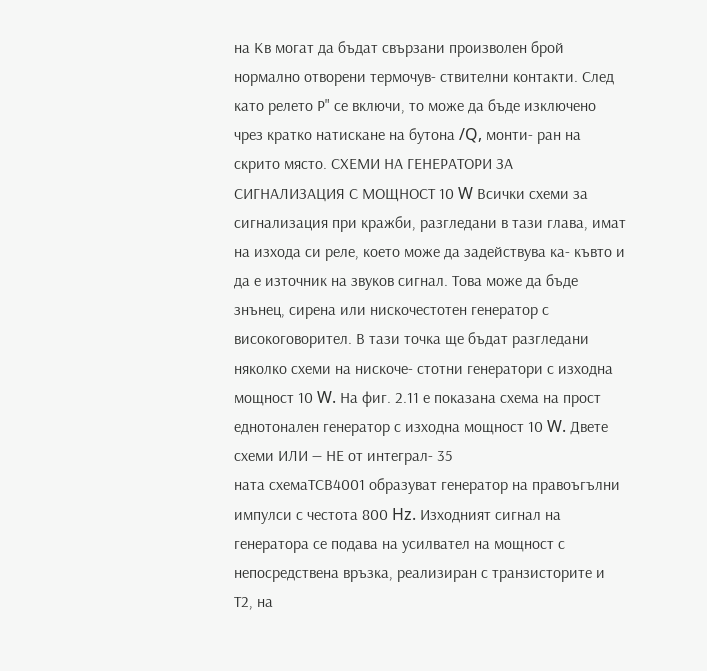на Кв могат да бъдат свързани произволен брой нормално отворени термочув- ствителни контакти. След като релето Р" се включи, то може да бъде изключено чрез кратко натискане на бутона /Q, монти- ран на скрито място. СХЕМИ НА ГЕНЕРАТОРИ ЗА СИГНАЛИЗАЦИЯ С МОЩНОСТ 10 W Всички схеми за сигнализация при кражби, разгледани в тази глава, имат на изхода си реле, което може да задействува ка- къвто и да е източник на звуков сигнал. Това може да бъде знънец, сирена или нискочестотен генератор с високоговорител. В тази точка ще бъдат разгледани няколко схеми на нискоче- стотни генератори с изходна мощност 10 W. На фиг. 2.11 е показана схема на прост еднотонален генератор с изходна мощност 10 W. Двете схеми ИЛИ — НЕ от интеграл- 35
ната схемаТСВ4001 образуват генератор на правоъгълни импулси с честота 800 Hz. Изходният сигнал на генератора се подава на усилвател на мощност с непосредствена връзка, реализиран с транзисторите и Т2, на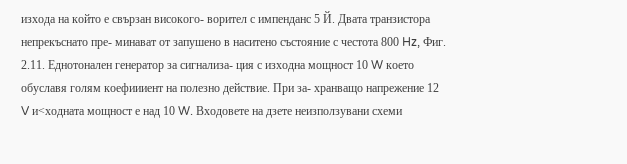изхода на който е свързан високого- ворител с импенданс 5 Й. Двата транзистора непрекъснато пре- минават от запушено в наситено състояние с честота 800 Hz, Фиг. 2.11. Еднотонален генератор за сигнализа- ция с изходна мощност 10 W което обуславя голям коефиииент на полезно действие. При за- хранващо напрежение 12 V и<ходната мощност е над 10 W. Входовете на дзете неизползувани схеми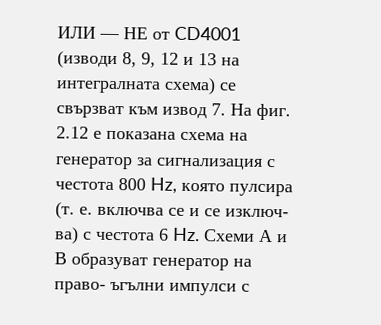ИЛИ — НЕ от CD4001 (изводи 8, 9, 12 и 13 на интегралната схема) се свързват към извод 7. На фиг. 2.12 е показана схема на генератор за сигнализация с честота 800 Hz, която пулсира (т. е. включва се и се изключ- ва) с честота 6 Hz. Схеми А и В образуват генератор на право- ъгълни импулси с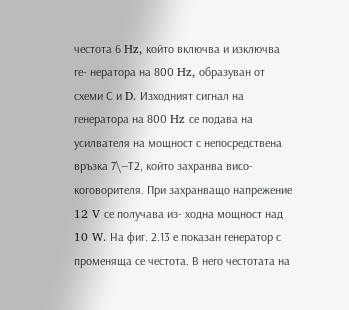честота 6 Hz, който включва и изключва ге- нератора на 800 Hz, образуван от схеми С и D. Изходният сигнал на генератора на 800 Hz се подава на усилвателя на мощност с непосредствена връзка 7\—Т2, който захранва висо- коговорителя. При захранващо напрежение 12 V се получава из- ходна мощност над 10 W. На фиг. 2.13 е показан генератор с променяща се честота. В него честотата на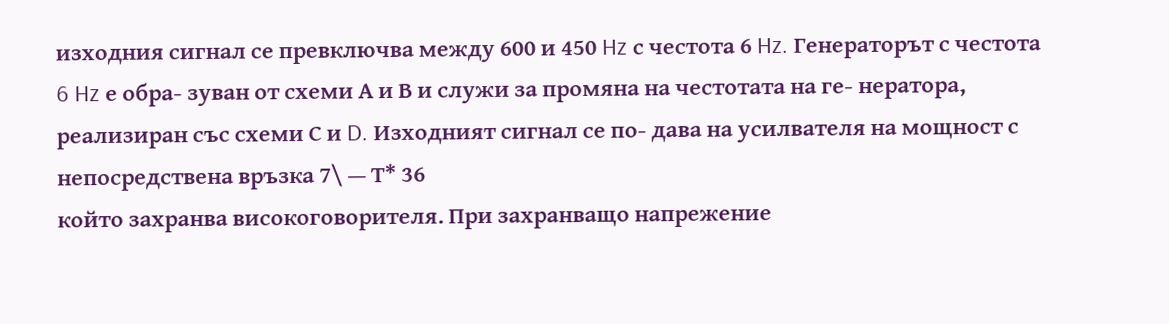изходния сигнал се превключва между 600 и 450 Hz с честота 6 Hz. Генераторът с честота 6 Hz е обра- зуван от схеми А и В и служи за промяна на честотата на ге- нератора, реализиран със схеми С и D. Изходният сигнал се по- дава на усилвателя на мощност с непосредствена връзка 7\ — Т* 36
който захранва високоговорителя. При захранващо напрежение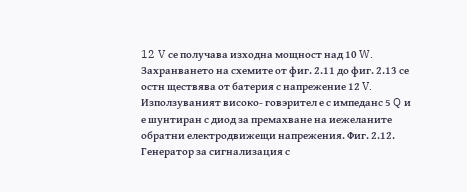12 V се получава изходна мощност над 10 W. Захранването на схемите от фиг. 2.11 до фиг. 2.13 се остн ществява от батерия с напрежение 12 V. Използуваният високо- говэрител е с импеданс 5 Q и е шунтиран с диод за премахване на иежеланите обратни електродвижещи напрежения. Фиг. 2.12. Генератор за сигнализация с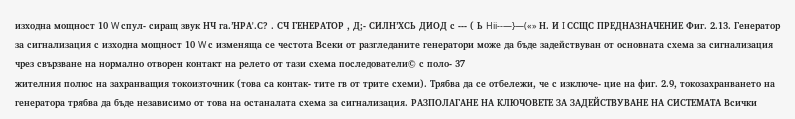изходна мощност 10 W спул- сиращ звук НЧ га.’НРА'.С? . СЧ ГЕНЕРАТОР , Д;- СИЛН’ХСЬ ДИОД с --- ( Ь Hii--—}—(«» Н. И I ССЩС ПРЕДНАЗНАЧЕНИЕ Фиг. 2.13. Генератор за сигнализация с изходна мощност 10 W с изменяща се честота Всеки от разгледаните генератори може да бъде задействуван от основната схема за сигнализация чрез свързване на нормално отворен контакт на релето от тази схема последователи© с поло- 37
жителния полюс на захранващия токоизточник (това са контак- тите гв от трите схеми). Трябва да се отбележи, че с изключе- цие на фиг. 2.9, токозахранването на генератора трябва да бъде независимо от това на останалата схема за сигнализация. РАЗПОЛАГАНЕ НА КЛЮЧОВЕТЕ ЗА ЗАДЕЙСТВУВАНЕ НА СИСТЕМАТА Всички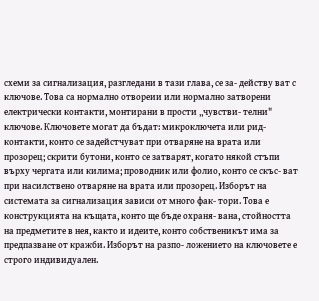схеми за сигнализация, разгледани в тази глава, се за- действу ват с ключове. Това са нормално отвореии или нормално затворени електрически контакти, монтирани в прости „чувстви- телни" ключове. Ключовете могат да бъдат: микроключета или рид-контакти, конто се задейстчуват при отваряне на врата или прозорец; скрити бутони, конто се затварят, когато някой стъпи върху чергата или килима; проводник или фолио, конто се скъс- ват при насилствено отваряне на врата или прозорец. Изборът на системата за сигнализация зависи от много фак- тори. Това е конструкцията на къщата, конто ще бъде охраня- вана, стойността на предметите в нея, както и идеите, конто собственикът има за предпазване от кражби. Изборът на разпо- ложението на ключовете е строго индивидуален.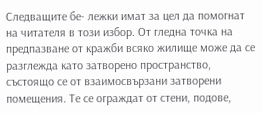Следващите бе- лежки имат за цел да помогнат на читателя в този избор. От гледна точка на предпазване от кражби всяко жилище може да се разглежда като затворено пространство, състоящо се от взаимосвързани затворени помещения. Те се ограждат от стени, подове,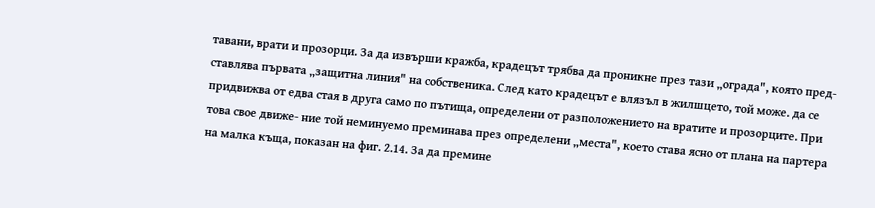тавани, врати и прозорци. За да извърши кражба, крадецът трябва да проникне през тази „ограда", която пред- ставлява първата „защитна линия" на собственика. След като крадецът е влязъл в жилшцето, той може. да се придвижва от едва стая в друга само по пътища, определени от разположението на вратите и прозорците. При това свое движе- ние той неминуемо преминава през определени „места", което става ясно от плана на партера на малка къща, показан на фиг. 2.14. За да премине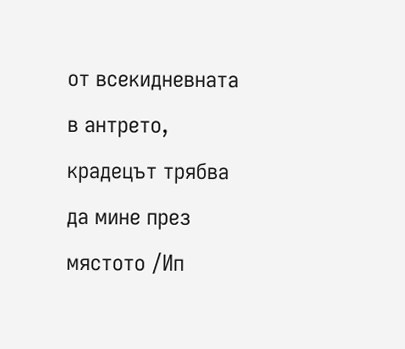от всекидневната в антрето, крадецът трябва да мине през мястото /Ип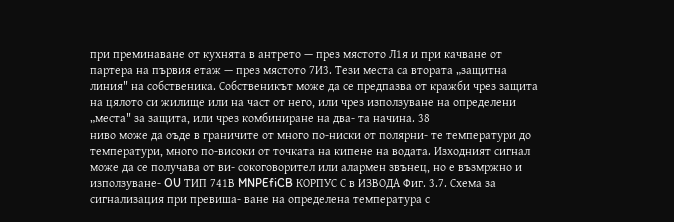при преминаване от кухнята в антрето — през мястото Л1я и при качване от партера на първия етаж — през мястото 7И3. Тези места са втората „защитна линия" на собственика. Собственикът може да се предпазва от кражби чрез защита на цялото си жилище или на част от него, или чрез използуване на определени „места" за защита, или чрез комбиниране на два- та начина. 38
ниво може да оъде в граничите от много по-ниски от полярни- те температури до температури, много по-високи от точката на кипене на водата. Изходният сигнал може да се получава от ви- сокоговорител или алармен звънец, но е възмржно и използуване- OU ТИП 741В MNPEfiCB КОРПУС С в ИЗВОДА Фиг. 3.7. Схема за сигнализация при превиша- ване на определена температура с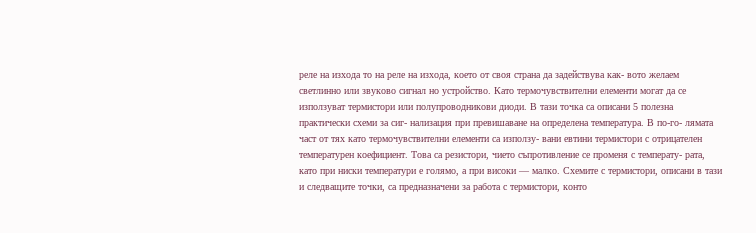реле на изхода то на реле на изхода, което от своя страна да задействува как- вото желаем светлинно или звуково сигнал но устройство. Като термочувствителни елементи могат да се използуват термистори или полупроводникови диоди. В тази точка са описани 5 полезна практически схеми за сиг- нализация при превишаване на определена температура. В по-го- лямата част от тях като термочувствителни елементи са използу- вани евтини термистори с отрицателен температурен коефициент. Това са резистори, чието съпротивление се променя с температу- рата, като при ниски температури е голямо, а при високи — малко. Схемите с термистори, описани в тази и следващите точки, са предназначени за работа с термистори, конто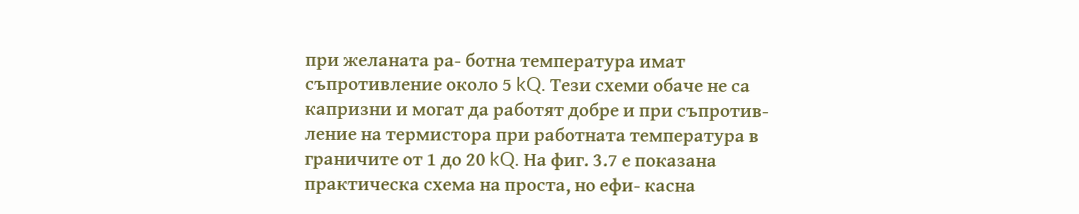при желаната ра- ботна температура имат съпротивление около 5 kQ. Тези схеми обаче не са капризни и могат да работят добре и при съпротив- ление на термистора при работната температура в граничите от 1 до 20 kQ. На фиг. 3.7 е показана практическа схема на проста, но ефи- касна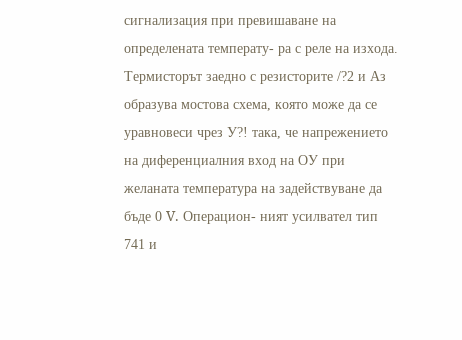сигнализация при превишаване на определената температу- ра с реле на изхода. Термисторът заедно с резисторите /?2 и Аз образува мостова схема, която може да се уравновеси чрез У?! така, че напрежението на диференциалния вход на ОУ при желаната температура на задействуване да бъде 0 V. Операцион- ният усилвател тип 741 и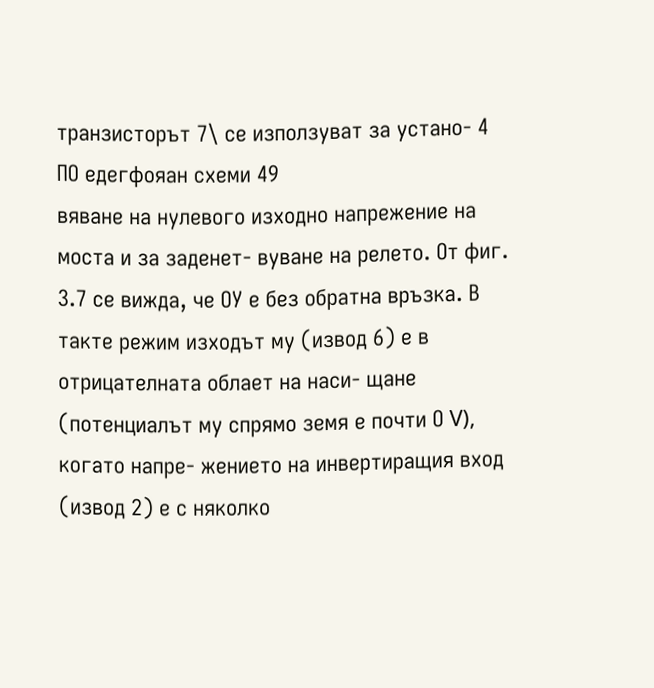транзисторът 7\ се използуват за устано- 4 ПО едегфояан схеми 49
вяване на нулевого изходно напрежение на моста и за заденет- вуване на релето. От фиг. 3.7 се вижда, че ОУ е без обратна връзка. В такте режим изходът му (извод 6) е в отрицателната облает на наси- щане (потенциалът му спрямо земя е почти О V), когато напре- жението на инвертиращия вход (извод 2) е с няколко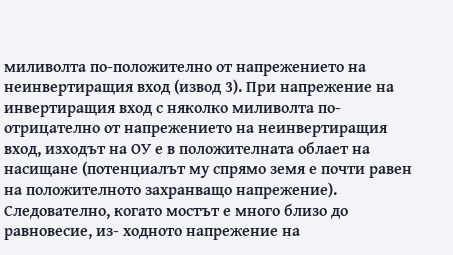миливолта по-положително от напрежението на неинвертиращия вход (извод 3). При напрежение на инвертиращия вход с няколко миливолта по- отрицателно от напрежението на неинвертиращия вход, изходът на ОУ е в положителната облает на насищане (потенциалът му спрямо земя е почти равен на положителното захранващо напрежение). Следователно, когато мостът е много близо до равновесие, из- ходното напрежение на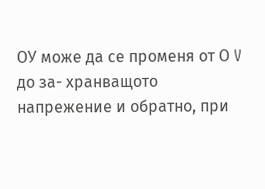ОУ може да се променя от О V до за- хранващото напрежение и обратно, при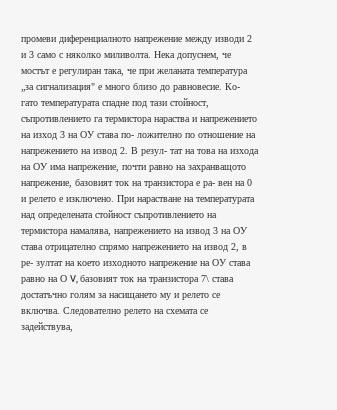промеви диференциалното напрежение между изводи 2 и 3 само с няколко миливолта. Нека допуснем, че мостът е регулиран така, че при желаната температура „за сигнализация" е много близо до равновесие. Ко- гато температурата спадне под тази стойност, съпротивлението га термистора нараства и напрежението на изход 3 на ОУ става по- ложително по отношение на напрежението на извод 2. В резул- тат на това на изхода на ОУ има напрежение, почти равно на захранващото напрежение, базовият ток на транзистора е ра- вен на 0 и релето е изключено. При нарастване на температурата над определената стойност съпротивлението на термистора намалява, напрежението на извод 3 на ОУ става отрицателно спрямо напрежението на извод 2, в ре- зултат на което изходното напрежение на ОУ става равно на О V, базовият ток на транзистора 7\ става достатъчно голям за насищането му и релето се включва. Следователно релето на схемата се задействува,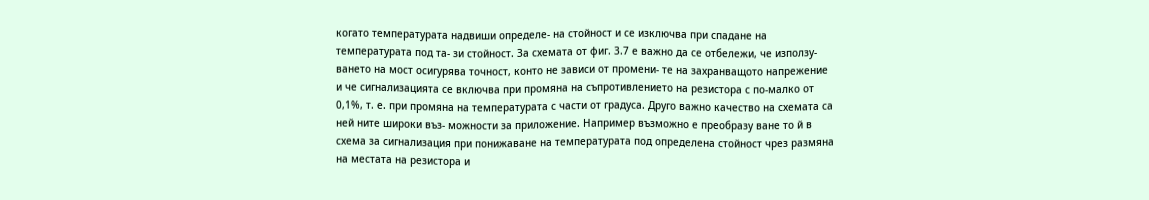когато температурата надвиши определе- на стойност и се изключва при спадане на температурата под та- зи стойност. За схемата от фиг. 3.7 е важно да се отбележи, че използу- ването на мост осигурява точност, конто не зависи от промени- те на захранващото напрежение и че сигнализацията се включва при промяна на съпротивлението на резистора с по-малко от 0,1%, т. е. при промяна на температурата с части от градуса. Друго важно качество на схемата са ней ните широки въз- можности за приложение. Например възможно е преобразу ване то й в схема за сигнализация при понижаване на температурата под определена стойност чрез размяна на местата на резистора и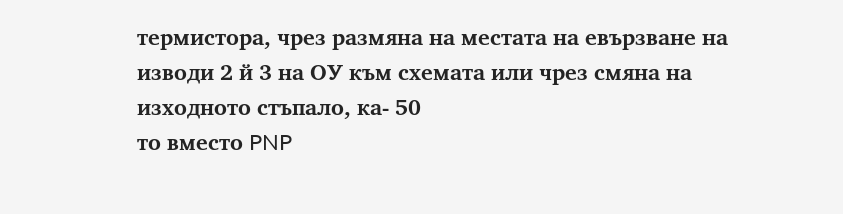термистора, чрез размяна на местата на евързване на изводи 2 й 3 на ОУ към схемата или чрез смяна на изходното стъпало, ка- 50
то вместо PNP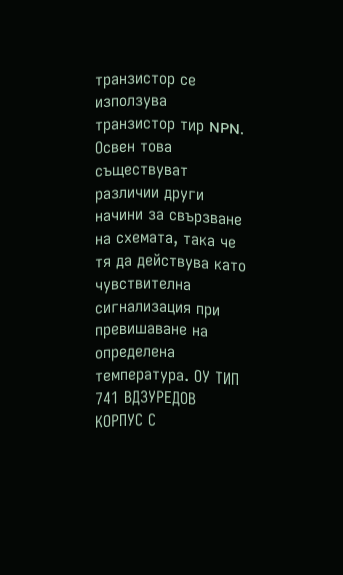транзистор се използува транзистор тир NPN. Освен това съществуват различии други начини за свързване на схемата, така че тя да действува като чувствителна сигнализация при превишаване на определена температура. ОУ ТИП 741 ВДЗУРЕДОВ КОРПУС С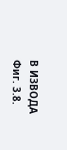В ИЗВОДА Фиг. 3.8.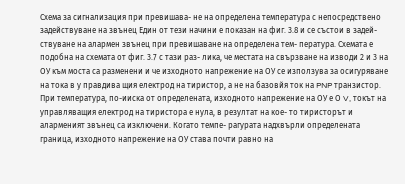Схема за сигнализация при превишава- не на определена температура с непосредствено задействуване на звънец Един от тези начини е показан на фиг. 3.8 и се състои в задей- ствуване на алармен звънец при превишаване на определена тем- пература. Схемата е подобна на схемата от фиг. 3.7 с тази раз- лика, че местата на свързване на изводи 2 и 3 на ОУ към моста са разменени и че изходното напрежение на ОУ се използува за осигуряване на тока в у правдива щия електрод на тиристор, а не на базовйя ток на PNP транзистор. При температура, по-ииска от определената, изходното напрежение на ОУ е О V, токът на управляващия електрод на тиристора е нула, в резултат на кое- то тиристорът и аларменият звънец са изключени. Когато темпе- рагурата надхвърли определената граница, изходното напрежение на ОУ става почти равно на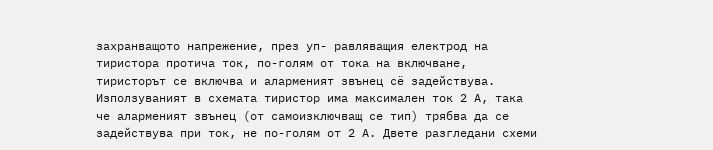захранващото напрежение, през уп- равляващия електрод на тиристора протича ток, по-голям от тока на включване, тиристорът се включва и аларменият звънец сё задействува. Използуваният в схемата тиристор има максимален ток 2 А, така че аларменият звънец (от самоизключващ се тип) трябва да се задействува при ток, не по-голям от 2 А. Двете разгледани схеми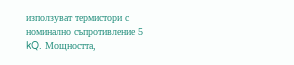използуват термистори с номинално съпротивление 5 kQ. Мощността,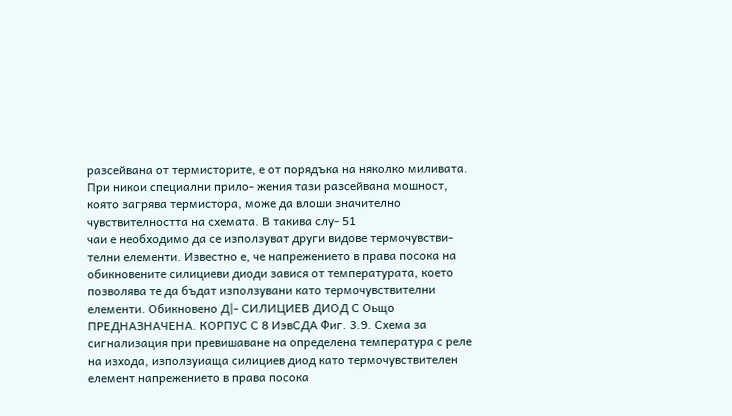разсейвана от термисторите, е от порядъка на няколко миливата. При никои специални прило- жения тази разсейвана мошност, която загрява термистора, може да влоши значително чувствителността на схемата. В такива слу- 51
чаи е необходимо да се използуват други видове термочувстви- телни елементи. Известно е, че напрежението в права посока на обикновените силициеви диоди завися от температурата, което позволява те да бъдат използувани като термочувствителни елементи. Обикновено Д|- СИЛИЦИЕВ ДИОД С Оьщо ПРЕДНАЗНАЧЕНА. КОРПУС С 8 ИэвСДА Фиг. 3.9. Схема за сигнализация при превишаване на определена температура с реле на изхода, използуиаща силициев диод като термочувствителен елемент напрежението в права посока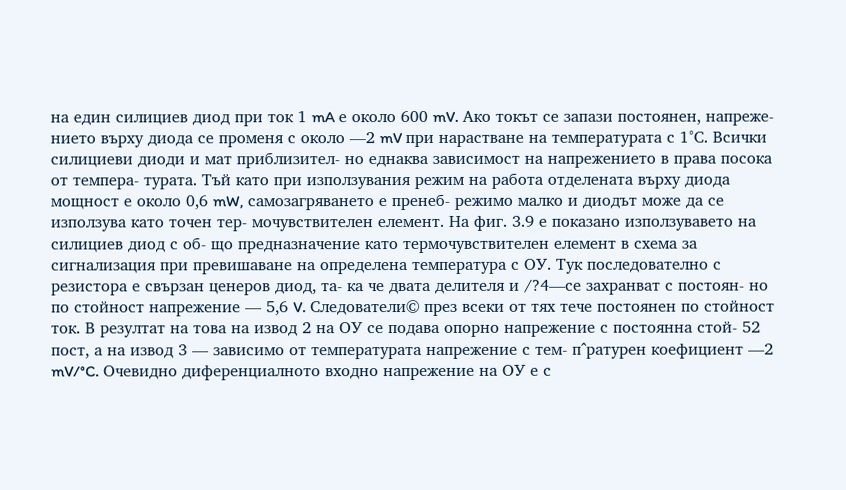на един силициев диод при ток 1 mA е около 600 mV. Ако токът се запази постоянен, напреже- нието върху диода се променя с около —2 mV при нарастване на температурата с 1°С. Всички силициеви диоди и мат приблизител- но еднаква зависимост на напрежението в права посока от темпера- турата. Тъй като при използувания режим на работа отделената върху диода мощност е около 0,6 mW, самозагряването е пренеб- режимо малко и диодът може да се използува като точен тер- мочувствителен елемент. На фиг. 3.9 е показано използувавето на силициев диод с об- що предназначение като термочувствителен елемент в схема за сигнализация при превишаване на определена температура с ОУ. Тук последователно с резистора е свързан ценеров диод, та- ка че двата делителя и /?4—се захранват с постоян- но по стойност напрежение — 5,6 V. Следователи© през всеки от тях тече постоянен по стойност ток. В резултат на това на извод 2 на ОУ се подава опорно напрежение с постоянна стой- 52
пост, а на извод 3 — зависимо от температурата напрежение с тем- п^ратурен коефициент —2 mV/°C. Очевидно диференциалното входно напрежение на ОУ е с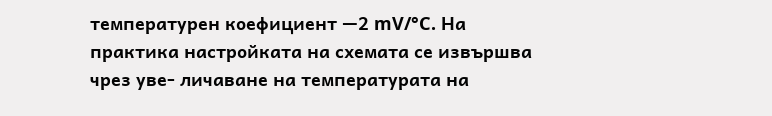температурен коефициент —2 mV/°C. На практика настройката на схемата се извършва чрез уве- личаване на температурата на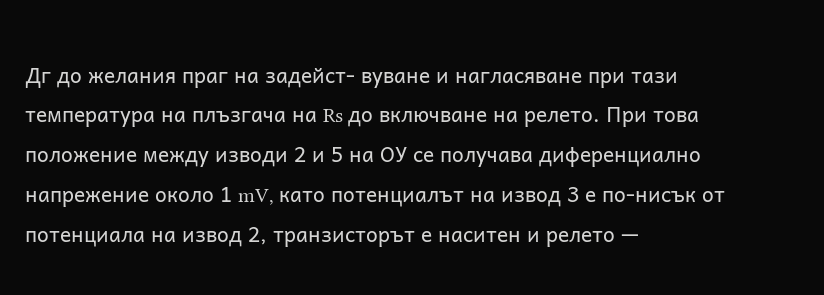Дг до желания праг на задейст- вуване и нагласяване при тази температура на плъзгача на Rs до включване на релето. При това положение между изводи 2 и 5 на ОУ се получава диференциално напрежение около 1 mV, като потенциалът на извод 3 е по-нисък от потенциала на извод 2, транзисторът е наситен и релето —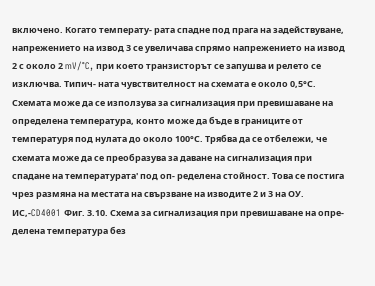включено. Когато температу- рата спадне под прага на задействуване, напрежението на извод 3 се увеличава спрямо напрежението на извод 2 с около 2 mV/°C, при което транзисторът се запушва и релето се изключва. Типич- ната чувствителност на схемата е около 0,5°С. Схемата може да се използува за сигнализация при превишаване на определена температура, конто може да бъде в границите от температуря под нулата до около 100°С. Трябва да се отбележи, че схемата може да се преобразува за даване на сигнализация при спадане на температурата' под оп- ределена стойност. Това се постига чрез размяна на местата на свързване на изводите 2 и 3 на ОУ. ИС,-CD4001 Фиг. 3.10. Схема за сигнализация при превишаване на опре- делена температура без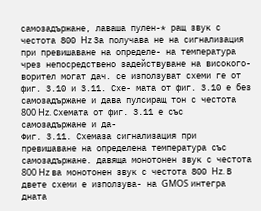самозадържане, лаваша пулен-* ращ звук с честота 800 Hz За получава не на сигнализация при превишаване на определе- на температура чрез непосредствено задействуване на високого- ворител могат дач. се използуват схеми ге от фиг. 3.10 и 3.11. Схе- мата от фиг. 3.10 е без самозадържане и дава пулсиращ тон с честота 800 Hz. Схемата от фиг. 3.11 е със самозадържане и да-
Фиг. 3.11. Схемаза сигнализация при превишаване на определена температура със самозадържане. давяща монотонен звук с честота 800 Hz ва монотонен звук с честота 800 Hz. В двете схеми е използува- на GMOS интегра дната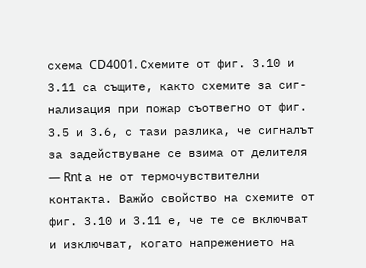схема CD4001. Схемите от фиг. 3.10 и 3.11 са същите, както схемите за сиг- нализация при пожар съотвегно от фиг. 3.5 и 3.6, с тази разлика, че сигналът за задействуване се взима от делителя — Rnt а не от термочувствителни контакта. Важйо свойство на схемите от фиг. 3.10 и 3.11 е, че те се включват и изключват, когато напрежението на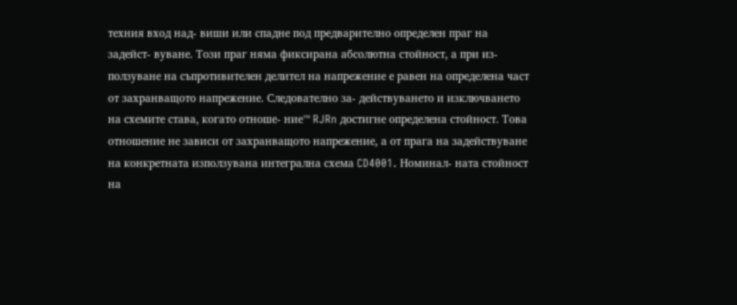техния вход над- виши или спадне под предварително определен праг на задейст- вуване. Този праг няма фиксирана абсолютна стойност, а при из- ползуване на съпротивителен делител на напрежение е равен на определена част от захранващото напрежение. Следователно за- действуването и изключването на схемите става, когато отноше- ние™ RJRn достигне определена стойност. Това отношение не зависи от захранващото напрежение, а от прага на задействуване на конкретната използувана интегрална схема CD4001. Номинал- ната стойност на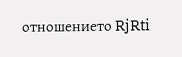отношението RjRti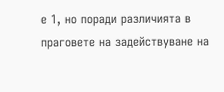е 1, но поради различията в праговете на задействуване на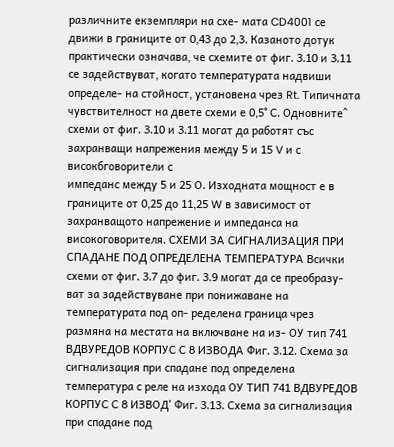различните екземпляри на схе- мата CD4001 се движи в границите от 0,43 до 2,3. Казаното дотук практически означава, че схемите от фиг. 3.10 и 3.11 се задействуват, когато температурата надвиши определе- на стойност, установена чрез Rt. Типичната чувствителност на двете схеми е 0,5° С. Одновните^ схеми от фиг. 3.10 и 3.11 могат да работят със захранващи напрежения между 5 и 15 V и с високбговорители с
импеданс между 5 и 25 О. Изходната мощност е в границите от 0,25 до 11,25 W в зависимост от захранващото напрежение и импеданса на високоговорителя. СХЕМИ ЗА СИГНАЛИЗАЦИЯ ПРИ СПАДАНЕ ПОД ОПРЕДЕЛЕНА ТЕМПЕРАТУРА Всички схеми от фиг. 3.7 до фиг. 3.9 могат да се преобразу- ват за задействуване при понижаване на температурата под оп- ределена граница чрез размяна на местата на включване на из- ОУ тип 741 ВДВУРЕДОВ КОРПУС С 8 ИЗВОДА Фиг. 3.12. Схема за сигнализация при спадане под определена температура с реле на изхода ОУ ТИП 741 ВДВУРЕДОВ КОРПУС С 8 ИЗВОД' Фиг. 3.13. Схема за сигнализация при спадане под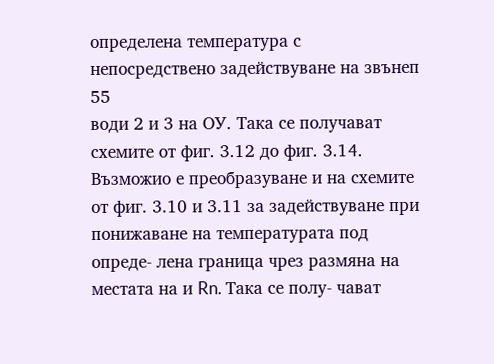определена температура с непосредствено задействуване на звънеп 55
води 2 и 3 на ОУ. Така се получават схемите от фиг. 3.12 до фиг. 3.14. Възможио е преобразуване и на схемите от фиг. 3.10 и 3.11 за задействуване при понижаване на температурата под опреде- лена граница чрез размяна на местата на и Rn. Така се полу- чават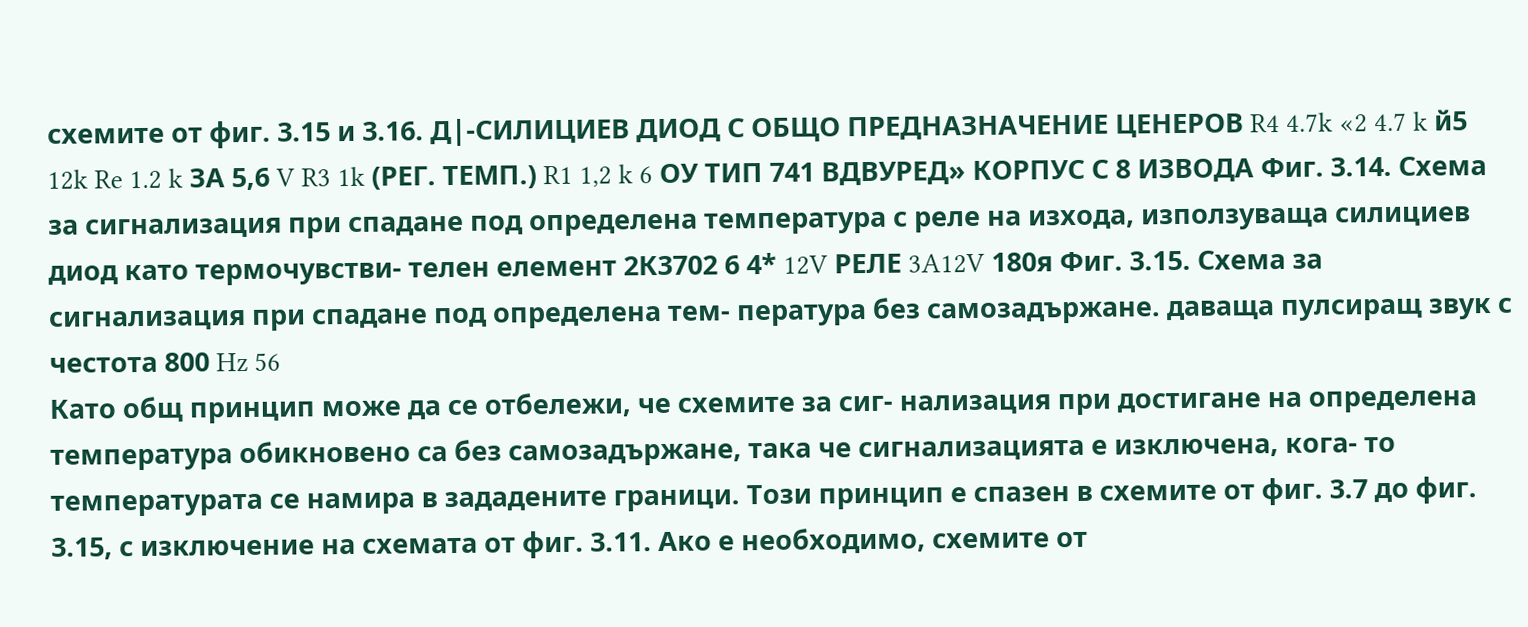схемите от фиг. 3.15 и 3.16. Д|-СИЛИЦИЕВ ДИОД С ОБЩО ПРЕДНАЗНАЧЕНИЕ ЦЕНЕРОВ R4 4.7k «2 4.7 k й5 12k Re 1.2 k ЗА 5,6 V R3 1k (РЕГ. ТЕМП.) R1 1,2 k 6 ОУ ТИП 741 ВДВУРЕД» КОРПУС С 8 ИЗВОДА Фиг. 3.14. Схема за сигнализация при спадане под определена температура с реле на изхода, използуваща силициев диод като термочувстви- телен елемент 2К3702 6 4* 12V РЕЛЕ 3A12V 180я Фиг. 3.15. Схема за сигнализация при спадане под определена тем- пература без самозадържане. даваща пулсиращ звук с честота 800 Hz 56
Като общ принцип може да се отбележи, че схемите за сиг- нализация при достигане на определена температура обикновено са без самозадържане, така че сигнализацията е изключена, кога- то температурата се намира в зададените граници. Този принцип е спазен в схемите от фиг. 3.7 до фиг. 3.15, с изключение на схемата от фиг. 3.11. Ако е необходимо, схемите от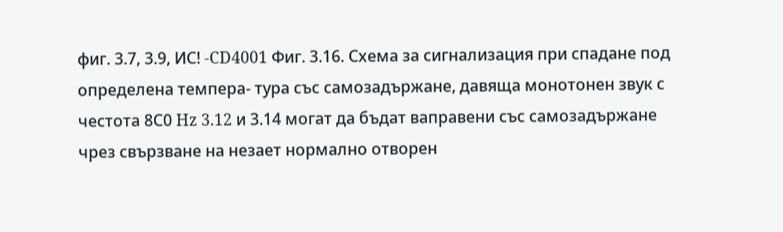фиг. 3.7, 3.9, ИС! -CD4001 Фиг. 3.16. Схема за сигнализация при спадане под определена темпера- тура със самозадържане, давяща монотонен звук с честота 8С0 Hz 3.12 и 3.14 могат да бъдат ваправени със самозадържане чрез свързване на незает нормално отворен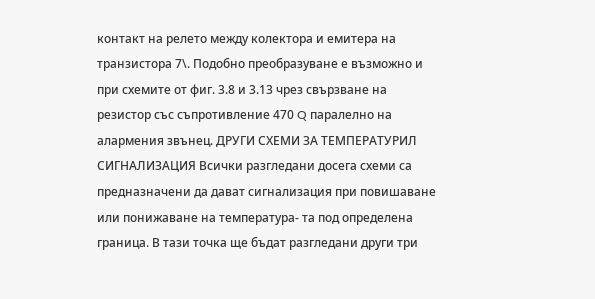контакт на релето между колектора и емитера на транзистора 7\. Подобно преобразуване е възможно и при схемите от фиг. 3.8 и 3.13 чрез свързване на резистор със съпротивление 470 Q паралелно на алармения звънец. ДРУГИ СХЕМИ ЗА ТЕМПЕРАТУРИЛ СИГНАЛИЗАЦИЯ Всички разгледани досега схеми са предназначени да дават сигнализация при повишаване или понижаване на температура- та под определена граница. В тази точка ще бъдат разгледани други три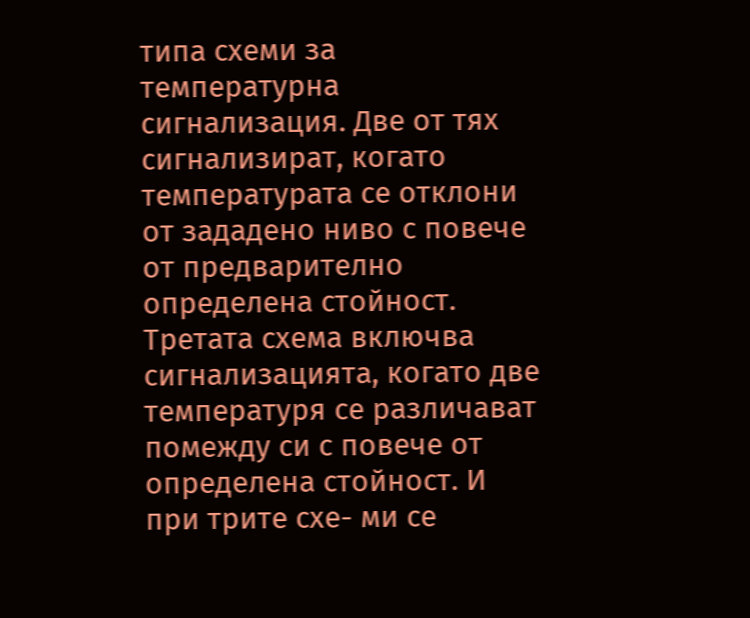типа схеми за температурна сигнализация. Две от тях сигнализират, когато температурата се отклони от зададено ниво с повече от предварително определена стойност. Третата схема включва сигнализацията, когато две температуря се различават помежду си с повече от определена стойност. И при трите схе- ми се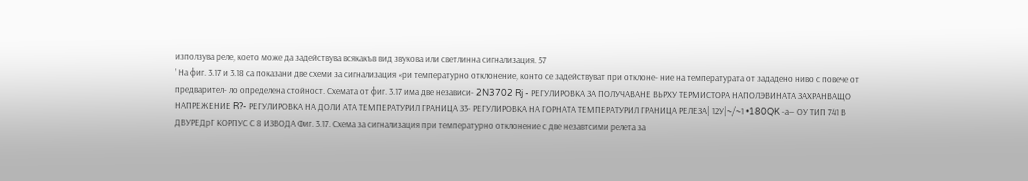използува реле, което може да задействува всякакъв вид звукова или светлинна сигнализация. 57
’ На фиг. 3.17 и 3.18 са показани две схеми за сигнализация «ри температурно отклонение, конто се задействуват при отклоне- ние на температурата от зададено ниво с повече от предварител- ло определена стойност. Схемата от фиг. 3.17 има две независи- 2N3702 Rj - РЕГУЛИРОВКА ЗА ПОЛУЧАВАНЕ ВЬРХУ ТЕРМИСТОРА НАПОЛЭВИНАТА ЗАХРАНВАЩО НАПРЕЖЕНИЕ R?- РЕГУЛИРОВКА НА ДОЛИ АТА ТЕМПЕРАТУРИЛ ГРАНИЦА З3- РЕГУЛИРОВКА НА ГОРНАТА ТЕМПЕРАТУРИЛ ГРАНИЦА РЕЛЕЗА| 12У|~/~1 •180QK -а— ОУ ТИП 741 В ДВУРЕДрГ КОРПУС С 8 ИЗВОДА Фиг. 3.17. Схема за сигнализация при температурно отклонение с две незавтсими релета за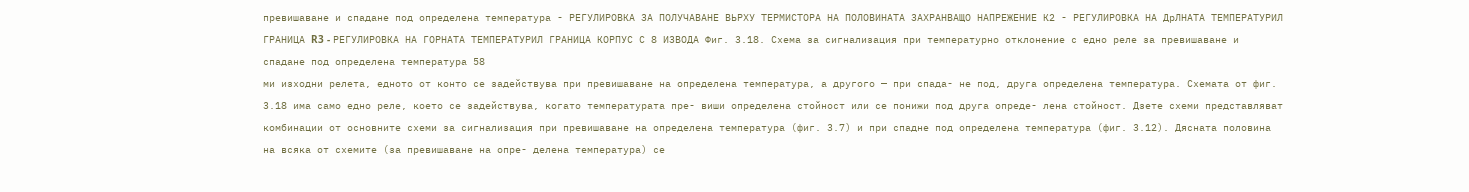превишаване и спадане под определена температура - РЕГУЛИРОВКА ЗА ПОЛУЧАВАНЕ ВЬРХУ ТЕРМИСТОРА НА ПОЛОВИНАТА ЗАХРАНВАЩО НАПРЕЖЕНИЕ К2 - РЕГУЛИРОВКА НА ДрЛНАТА ТЕМПЕРАТУРИЛ ГРАНИЦА R3 - РЕГУЛИРОВКА НА ГОРНАТА ТЕМПЕРАТУРИЛ ГРАНИЦА КОРПУС С 8 ИЗВОДА Фиг. 3.18. Схема за сигнализация при температурно отклонение с едно реле за превишаване и спадане под определена температура 58
ми изходни релета, едното от конто се задействува при превишаване на определена температура, а другого — при спада- не под, друга определена температура. Схемата от фиг. 3.18 има само едно реле, което се задействува, когато температурата пре- виши определена стойност или се понижи под друга опреде- лена стойност. Дзете схеми представляват комбинации от основните схеми за сигнализация при превишаване на определена температура (фиг. 3.7) и при спадне под определена температура (фиг. 3.12). Дясната половина на всяка от схемите (за превишаване на опре- делена температура) се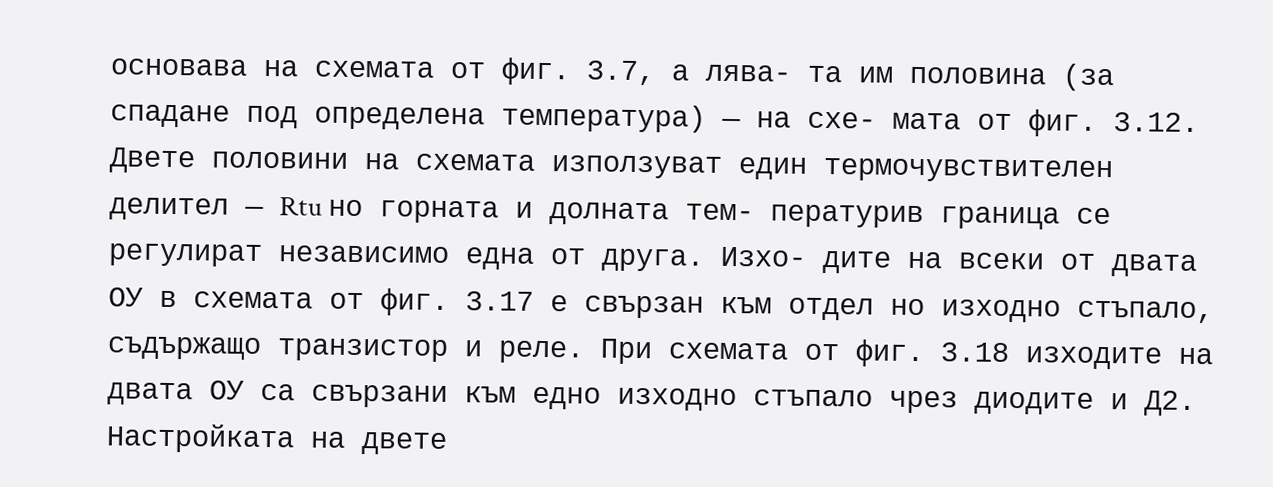основава на схемата от фиг. 3.7, а лява- та им половина (за спадане под определена температура) — на схе- мата от фиг. 3.12. Двете половини на схемата използуват един термочувствителен делител — Rtu но горната и долната тем- пературив граница се регулират независимо една от друга. Изхо- дите на всеки от двата ОУ в схемата от фиг. 3.17 е свързан към отдел но изходно стъпало, съдържащо транзистор и реле. При схемата от фиг. 3.18 изходите на двата ОУ са свързани към едно изходно стъпало чрез диодите и Д2. Настройката на двете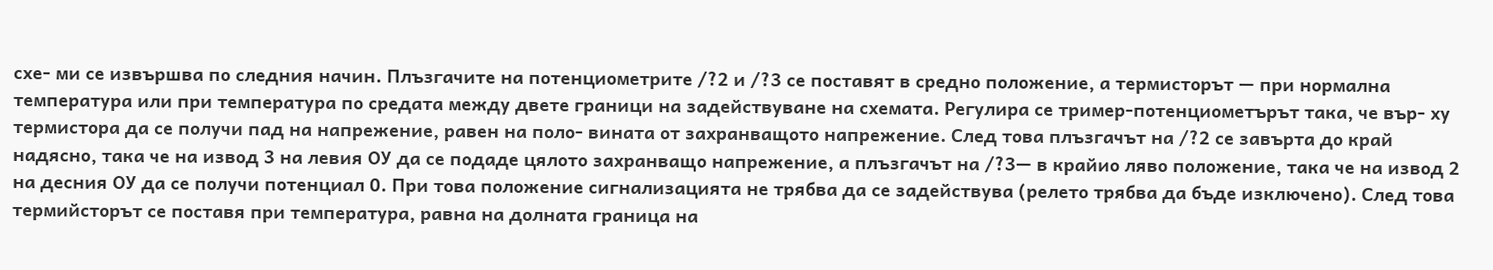схе- ми се извършва по следния начин. Плъзгачите на потенциометрите /?2 и /?3 се поставят в средно положение, а термисторът — при нормална температура или при температура по средата между двете граници на задействуване на схемата. Регулира се тример-потенциометърът така, че вър- ху термистора да се получи пад на напрежение, равен на поло- вината от захранващото напрежение. След това плъзгачът на /?2 се завърта до край надясно, така че на извод 3 на левия ОУ да се подаде цялото захранващо напрежение, а плъзгачът на /?3— в крайио ляво положение, така че на извод 2 на десния ОУ да се получи потенциал 0. При това положение сигнализацията не трябва да се задействува (релето трябва да бъде изключено). След това термийсторът се поставя при температура, равна на долната граница на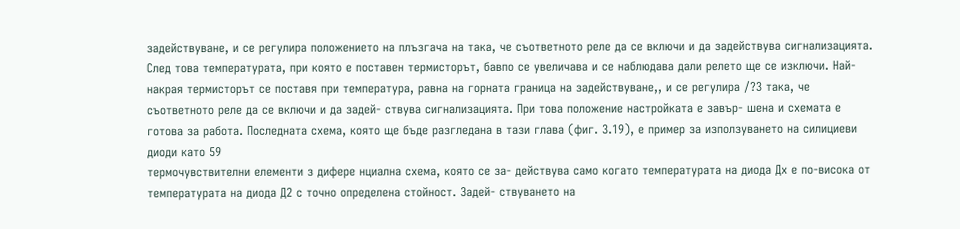задействуване, и се регулира положението на плъзгача на така, че съответното реле да се включи и да задействува сигнализацията. След това температурата, при която е поставен термисторът, бавпо се увеличава и се наблюдава дали релето ще се изключи. Най-накрая термисторът се поставя при температура, равна на горната граница на задействуване,, и се регулира /?3 така, че съответното реле да се включи и да задей- ствува сигнализацията. При това положение настройката е завър- шена и схемата е готова за работа. Последната схема, която ще бъде разгледана в тази глава (фиг. 3.19), е пример за използуването на силициеви диоди като 59
термочувствителни елементи з дифере нциална схема, която се за- действува само когато температурата на диода Дх е по-висока от температурата на диода Д2 с точно определена стойност. Задей- ствуването на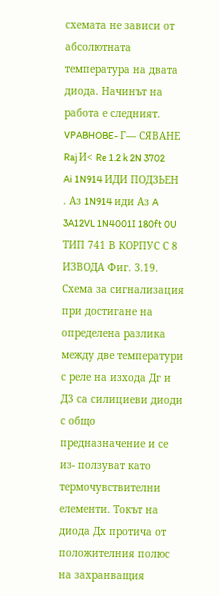схемата не зависи от абсолютната температура на двата диода. Начинът на работа е следният. VPABHOBE- Г— СЯВАНЕ Raj И< Re 1.2 k 2N 3702 Ai 1N914 ИДИ ПОДЗЬЕН . Аз 1N914 иди Аз A 3A12VL 1N4001I 180ft 0U ТИП 741 В КОРПУС С 8 ИЗВОДА Фиг. 3.19. Схема за сигнализация при достигане на определена разлика между две температури с реле на изхода Дг и Д3 са силициеви диоди с общо предназначение и се из- ползуват като термочувствителни елементи. Токът на диода Дх протича от положителния полюс на захранващия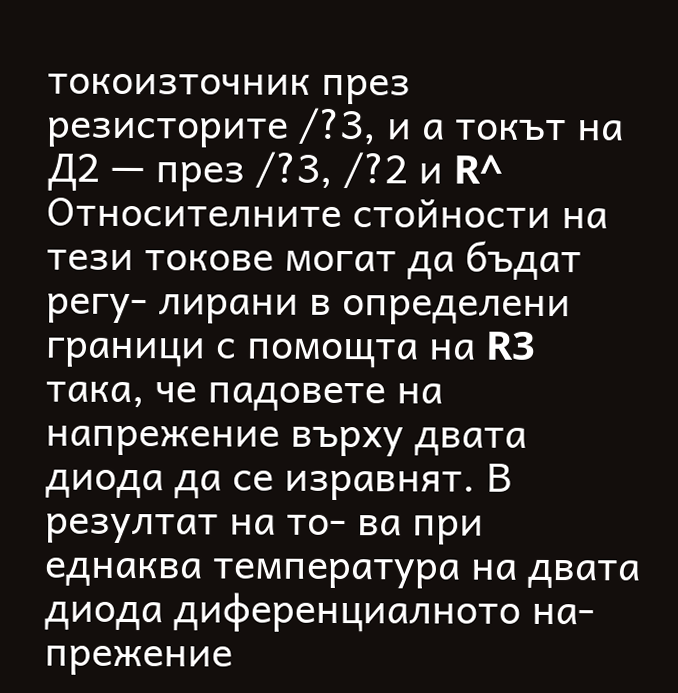токоизточник през резисторите /?3, и а токът на Д2 — през /?3, /?2 и R^ Относителните стойности на тези токове могат да бъдат регу- лирани в определени граници с помощта на R3 така, че падовете на напрежение върху двата диода да се изравнят. В резултат на то- ва при еднаква температура на двата диода диференциалното на- прежение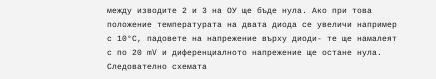между изводите 2 и 3 на ОУ ще бъде нула. Ако при това положение температурата на двата диода се увеличи например с 10°С, падовете на напрежение върху диоди- те ще намалеят с по 20 mV и диференциалното напрежение ще остане нула. Следователно схемата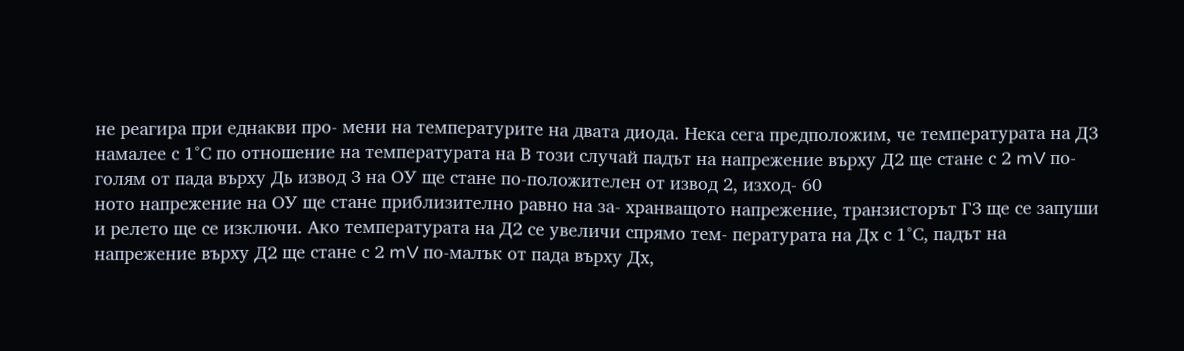не реагира при еднакви про- мени на температурите на двата диода. Нека сега предположим, че температурата на Д3 намалее с 1°С по отношение на температурата на В този случай падът на напрежение върху Д2 ще стане с 2 mV по-голям от пада върху Дь извод 3 на ОУ ще стане по-положителен от извод 2, изход- 60
ното напрежение на ОУ ще стане приблизително равно на за- хранващото напрежение, транзисторът Г3 ще се запуши и релето ще се изключи. Ако температурата на Д2 се увеличи спрямо тем- пературата на Дх с 1°С, падът на напрежение върху Д2 ще стане с 2 mV по-малък от пада върху Дх,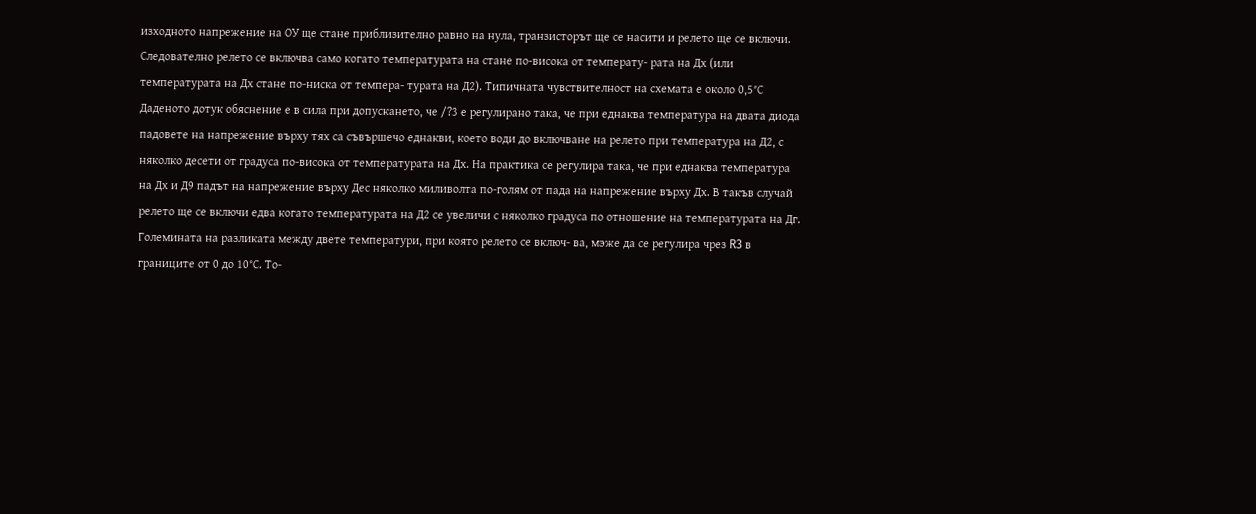изходното напрежение на ОУ ще стане приблизително равно на нула, транзисторът ще се насити и релето ще се включи. Следователно релето се включва само когато температурата на стане по-висока от температу- рата на Дх (или температурата на Дх стане по-ниска от темпера- турата на Д2). Типичната чувствителност на схемата е около 0,5°С Даденото дотук обяснение е в сила при допускането, че /?3 е регулирано така, че при еднаква температура на двата диода падовете на напрежение върху тях са съвършечо еднакви, което води до включване на релето при температура на Д2, с няколко десети от градуса по-висока от температурата на Дх. На практика се регулира така, че при еднаква температура на Дх и Д9 падът на напрежение върху Дес няколко миливолта по-голям от пада на напрежение върху Дх. В такъв случай релето ще се включи едва когато температурата на Д2 се увеличи с няколко градуса по отношение на температурата на Дг. Големината на разликата между двете температури, при която релето се включ- ва, мэже да се регулира чрез R3 в границите от 0 до 10°С. То-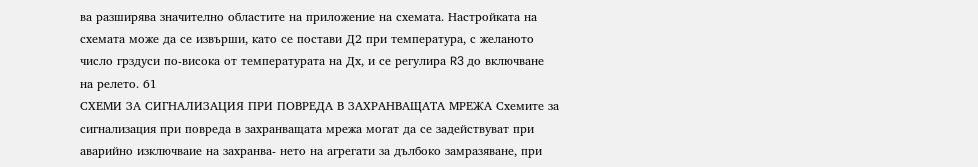ва разширява значително областите на приложение на схемата. Настройката на схемата може да се извърши, като се постави Д2 при температура, с желаното число грздуси по-висока от температурата на Дх, и се регулира R3 до включване на релето. 61
СХЕМИ ЗА СИГНАЛИЗАЦИЯ ПРИ ПОВРЕДА В ЗАХРАНВАЩАТА МРЕЖА Схемите за сигнализация при повреда в захранващата мрежа могат да се задействуват при аварийно изключваие на захранва- нето на агрегати за дълбоко замразяване, при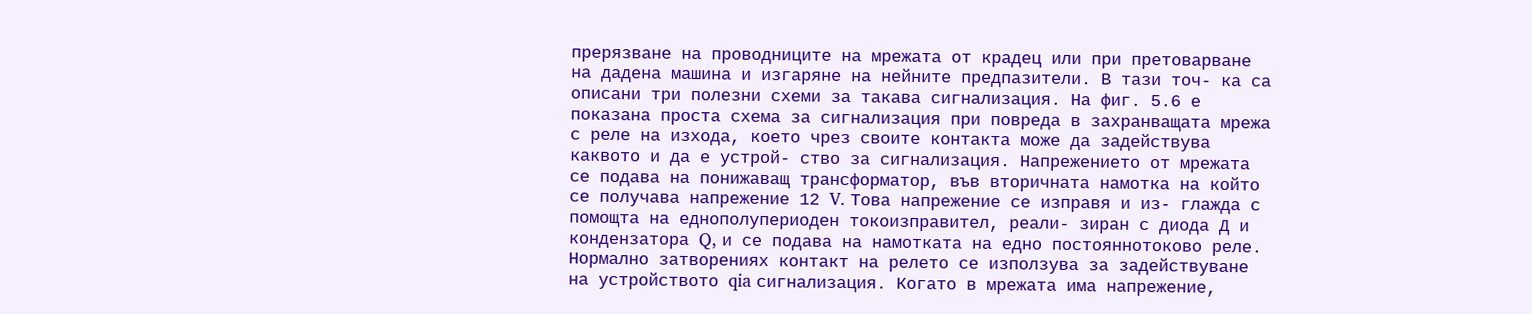прерязване на проводниците на мрежата от крадец или при претоварване на дадена машина и изгаряне на нейните предпазители. В тази точ- ка са описани три полезни схеми за такава сигнализация. На фиг. 5.6 е показана проста схема за сигнализация при повреда в захранващата мрежа с реле на изхода, което чрез своите контакта може да задействува каквото и да е устрой- ство за сигнализация. Напрежението от мрежата се подава на понижаващ трансформатор, във вторичната намотка на който се получава напрежение 12 V. Това напрежение се изправя и из- глажда с помощта на еднополупериоден токоизправител, реали- зиран с диода Д и кондензатора Q, и се подава на намотката на едно постояннотоково реле. Нормално затворениях контакт на релето се използува за задействуване на устройството qia сигнализация. Когато в мрежата има напрежение,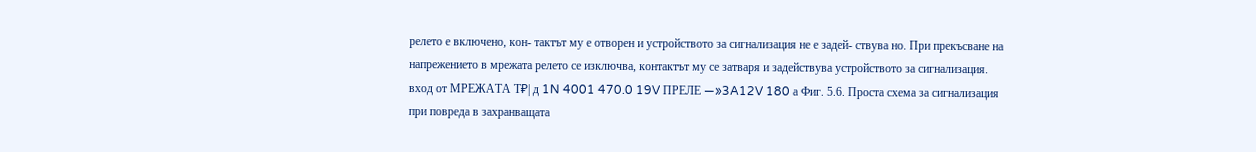релето е включено, кон- тактът му е отворен и устройството за сигнализация не е задей- ствува но. При прекъсване на напрежението в мрежата релето се изключва, контактът му се затваря и задействува устройството за сигнализация. вход от МРЕЖАТА Т₽| д 1N 4001 470.0 19V ПРЕЛЕ —»3A12V 180 а Фиг. 5.6. Проста схема за сигнализация при повреда в захранващата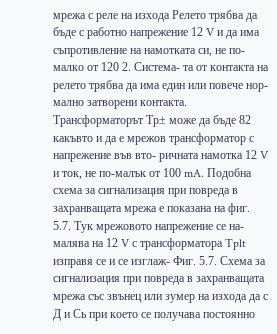мрежа с реле на изхода Релето трябва да бъде с работно напрежение 12 V и да има съпротивление на намотката си, не по-малко от 120 2. Система- та от контакта на релето трябва да има един или повече нор- мално затворени контакта. Трансформаторът Тр± може да бъде 82
какъвто и да е мрежов трансформатор с напрежение във вто- ричната намотка 12 V и ток, не по-малък от 100 mA. Подобна схема за сигнализация при повреда в захранващата мрежа е показана на фиг. 5.7. Тук мрежовото напрежение се на- малява на 12 V с трансформатора Tplt изправя се и се изглаж- Фиг. 5.7. Схема за сигнализация при повреда в захранващата мрежа със звънец или зумер на изхода да с Д и Сь при което се получава постоянно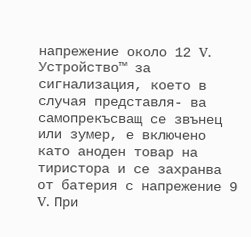напрежение около 12 V. Устройство™ за сигнализация, което в случая представля- ва самопрекъсващ се звънец или зумер, е включено като аноден товар на тиристора и се захранва от батерия с напрежение 9 V. При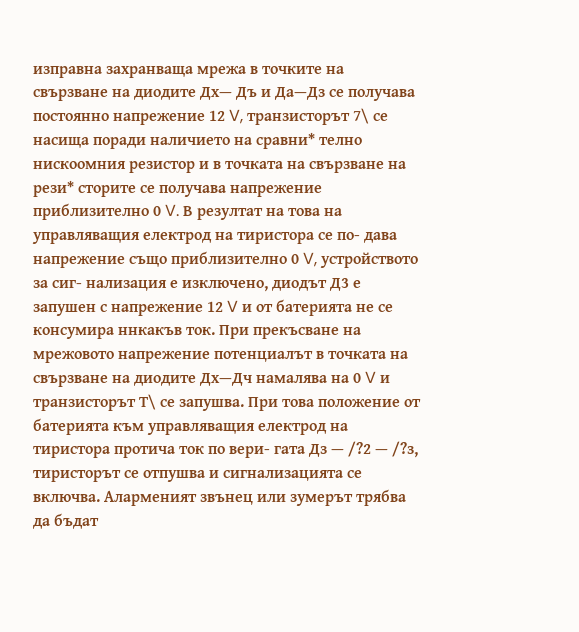изправна захранваща мрежа в точките на свързване на диодите Дх— Дъ и Да—Дз се получава постоянно напрежение 12 V, транзисторът 7\ се насища поради наличието на сравни* телно нискоомния резистор и в точката на свързване на рези* сторите се получава напрежение приблизително 0 V. В резултат на това на управляващия електрод на тиристора се по- дава напрежение също приблизително 0 V, устройството за сиг- нализация е изключено, диодът Д3 е запушен с напрежение 12 V и от батерията не се консумира ннкакъв ток. При прекъсване на мрежовото напрежение потенциалът в точката на свързване на диодите Дх—Дч намалява на 0 V и транзисторът Т\ се запушва. При това положение от батерията към управляващия електрод на тиристора протича ток по вери- гата Дз — /?2 — /?з, тиристорът се отпушва и сигнализацията се включва. Аларменият звънец или зумерът трябва да бъдат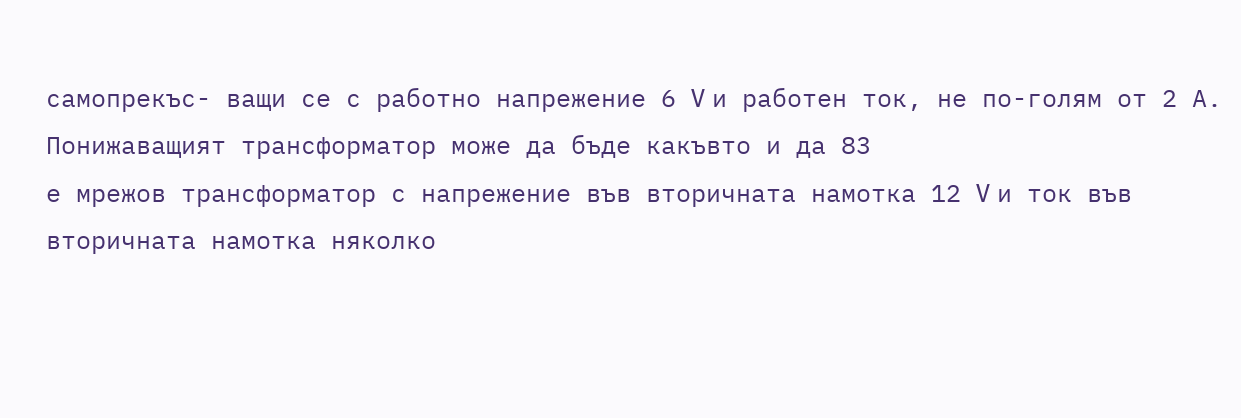самопрекъс- ващи се с работно напрежение 6 V и работен ток, не по-голям от 2 А. Понижаващият трансформатор може да бъде какъвто и да 83
е мрежов трансформатор с напрежение във вторичната намотка 12 V и ток във вторичната намотка няколко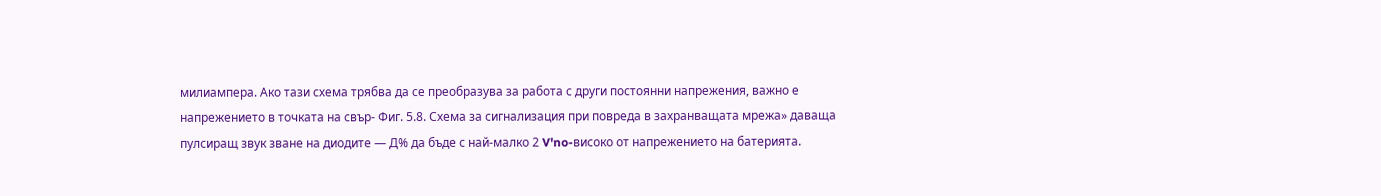милиампера. Ако тази схема трябва да се преобразува за работа с други постоянни напрежения, важно е напрежението в точката на свър- Фиг. 5.8. Схема за сигнализация при повреда в захранващата мрежа» даваща пулсиращ звук зване на диодите — Д% да бъде с най-малко 2 V'no-високо от напрежението на батерията.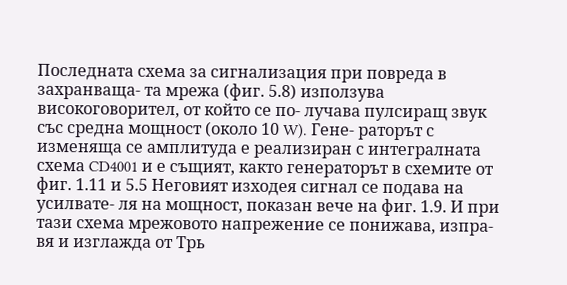Последната схема за сигнализация при повреда в захранваща- та мрежа (фиг. 5.8) използува високоговорител, от който се по- лучава пулсиращ звук със средна мощност (около 10 W). Гене- раторът с изменяща се амплитуда е реализиран с интегралната схема CD4001 и е същият, както генераторът в схемите от фиг. 1.11 и 5.5 Неговият изходея сигнал се подава на усилвате- ля на мощност, показан вече на фиг. 1.9. И при тази схема мрежовото напрежение се понижава, изпра- вя и изглажда от Трь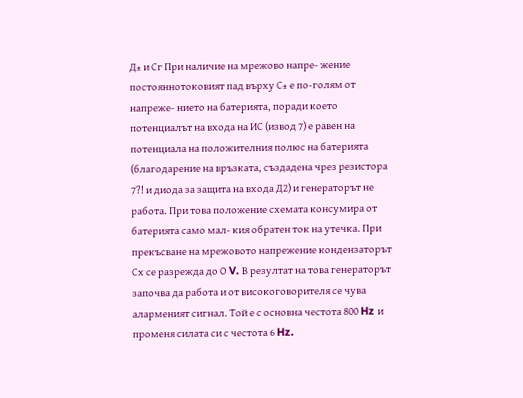Д± и Сг При наличие на мрежово напре- жение постояннотоковият пад върху С± е по-голям от напреже- нието на батерията, поради което потенциалът на входа на ИС (извод 7) е равен на потенциала на положителния полюс на батерията (благодарение на връзката, създадена чрез резистора 7?! и диода за защита на входа Д2) и генераторът не работа. При това положение схемата консумира от батерията само мал- кия обратен ток на утечка. При прекъсване на мрежовото напрежение кондензаторът Сх се разрежда до О V. В резултат на това генераторът започва да работа и от високоговорителя се чува аларменият сигнал. Той е с основна честота 800 Hz и променя силата си с честота 6 Hz.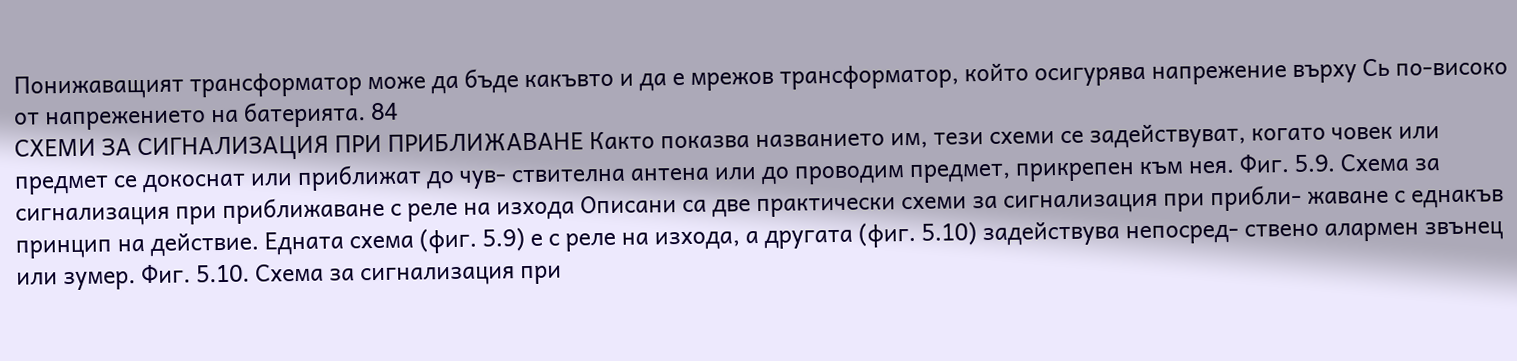Понижаващият трансформатор може да бъде какъвто и да е мрежов трансформатор, който осигурява напрежение върху Сь по-високо от напрежението на батерията. 84
СХЕМИ ЗА СИГНАЛИЗАЦИЯ ПРИ ПРИБЛИЖАВАНЕ Както показва названието им, тези схеми се задействуват, когато човек или предмет се докоснат или приближат до чув- ствителна антена или до проводим предмет, прикрепен към нея. Фиг. 5.9. Схема за сигнализация при приближаване с реле на изхода Описани са две практически схеми за сигнализация при прибли- жаване с еднакъв принцип на действие. Едната схема (фиг. 5.9) е с реле на изхода, а другата (фиг. 5.10) задействува непосред- ствено алармен звънец или зумер. Фиг. 5.10. Схема за сигнализация при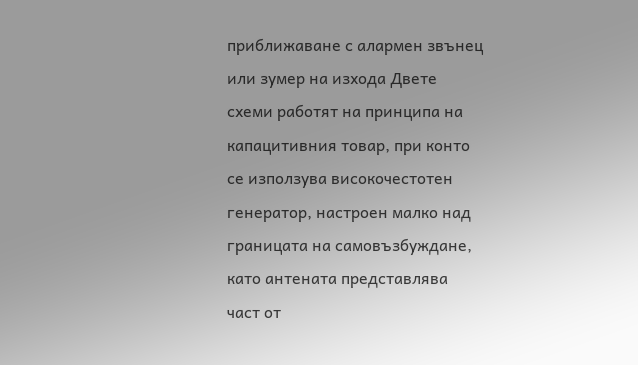приближаване с алармен звънец или зумер на изхода Двете схеми работят на принципа на капацитивния товар, при конто се използува високочестотен генератор, настроен малко над границата на самовъзбуждане, като антената представлява
част от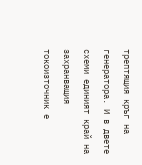трептящия кръг на генератора. И в двете схеми единият край на захранващия токоизточник е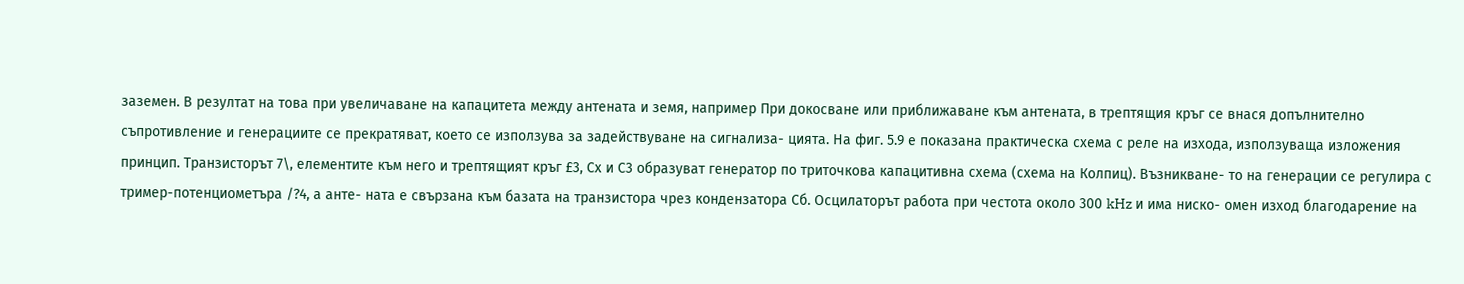заземен. В резултат на това при увеличаване на капацитета между антената и земя, например При докосване или приближаване към антената, в трептящия кръг се внася допълнително съпротивление и генерациите се прекратяват, което се използува за задействуване на сигнализа- цията. На фиг. 5.9 е показана практическа схема с реле на изхода, използуваща изложения принцип. Транзисторът 7\, елементите към него и трептящият кръг £3, Сх и С3 образуват генератор по триточкова капацитивна схема (схема на Колпиц). Възникване- то на генерации се регулира с тример-потенциометъра /?4, а анте- ната е свързана към базата на транзистора чрез кондензатора Сб. Осцилаторът работа при честота около 300 kHz и има ниско- омен изход благодарение на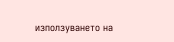използуването на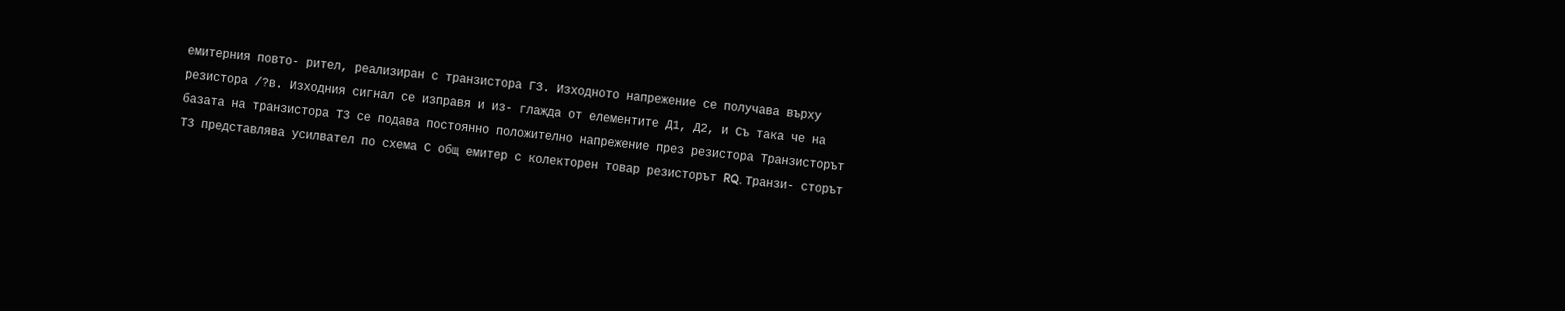емитерния повто- рител, реализиран с транзистора Г3. Изходното напрежение се получава върху резистора /?в. Изходния сигнал се изправя и из- глажда от елементите Д1, Д2, и Съ така че на базата на транзистора Т3 се подава постоянно положително напрежение през резистора Транзисторът Т3 представлява усилвател по схема С общ емитер с колекторен товар резисторът RQ. Транзи- сторът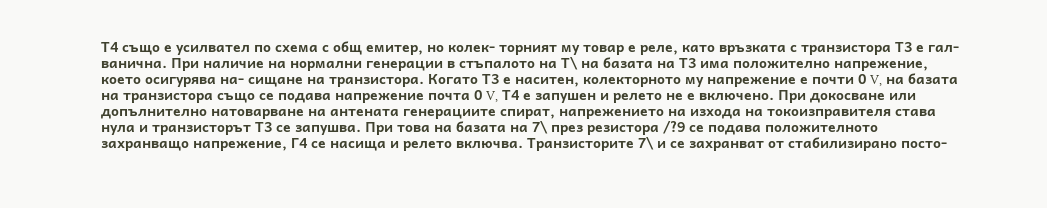Т4 също е усилвател по схема с общ емитер, но колек- торният му товар е реле, като връзката с транзистора Т3 е гал- ванична. При наличие на нормални генерации в стъпалото на Т\ на базата на Т3 има положително напрежение, което осигурява на- сищане на транзистора. Когато Т3 е наситен, колекторното му напрежение е почти 0 V, на базата на транзистора също се подава напрежение почта 0 V, Т4 е запушен и релето не е включено. При докосване или допълнително натоварване на антената генерациите спират, напрежението на изхода на токоизправителя става нула и транзисторът Т3 се запушва. При това на базата на 7\ през резистора /?9 се подава положителното захранващо напрежение, Г4 се насища и релето включва. Транзисторите 7\ и се захранват от стабилизирано посто-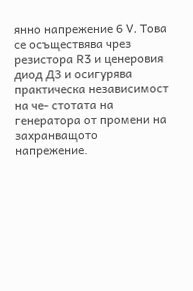янно напрежение 6 V. Това се осъществява чрез резистора R3 и ценеровия диод Д3 и осигурява практическа независимост на че- стотата на генератора от промени на захранващото напрежение.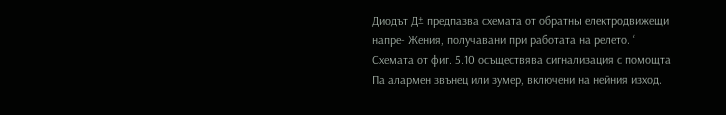Диодът Д± предпазва схемата от обратны електродвижещи напре- Жения, получавани при работата на релето. ‘ Схемата от фиг. 5.10 осъществява сигнализация с помощта Па алармен звънец или зумер, включени на нейния изход.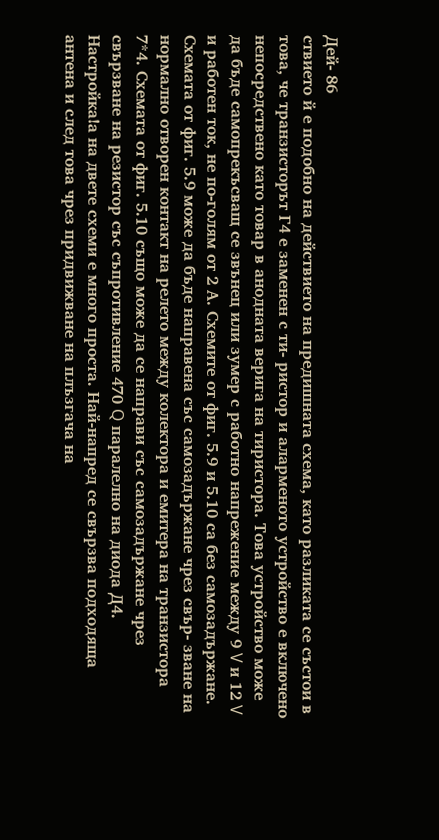Дей- 86
ствието й е подобно на действието на предишната схема, като разликата се състои в това, че транзисторът Г4 е заменен с ти- ристор и аларменото устройство е включено непосредствено като товар в анодната верига на тиристора. Това устройство може да бъде самопрекъсващ се звънец или зумер с работно напрежение между 9 V и 12 V и работен ток, не по-голям от 2 А. Схемите от фиг. 5.9 и 5.10 са без самозадържане. Схемата от фиг. 5.9 може да бъде направена със самозадържане чрез свър- зване на нормално отворен контакт на релето между колектора и емитера на транзистора 7*4. Схемата от фиг. 5.10 също може да се направи със самозадържане чрез свързване на резистор със съпротивление 470 Q паралелно на диода Д4. Настройка!а на двете схеми е много проста. Най-напред се свързва подходяща антена и след това чрез придвижване на плъзгача на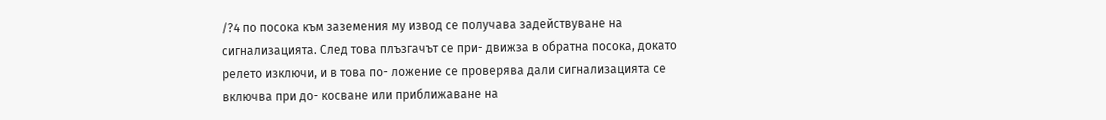/?4 по посока към заземения му извод се получава задействуване на сигнализацията. След това плъзгачът се при- движза в обратна посока, докато релето изключи, и в това по- ложение се проверява дали сигнализацията се включва при до- косване или приближаване на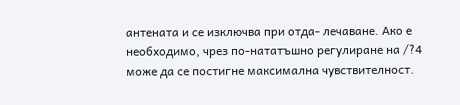антената и се изключва при отда- лечаване. Ако е необходимо, чрез по-нататъшно регулиране на /?4 може да се постигне максимална чувствителност.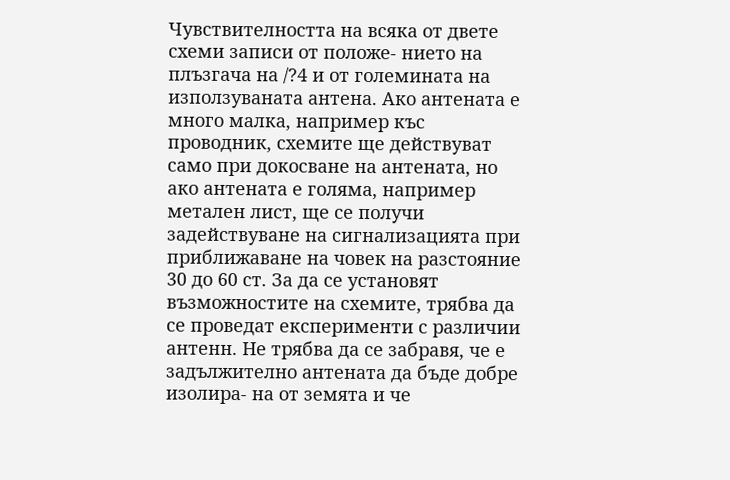Чувствителността на всяка от двете схеми записи от положе- нието на плъзгача на /?4 и от големината на използуваната антена. Ако антената е много малка, например къс проводник, схемите ще действуват само при докосване на антената, но ако антената е голяма, например метален лист, ще се получи задействуване на сигнализацията при приближаване на човек на разстояние 30 до 60 ст. За да се установят възможностите на схемите, трябва да се проведат експерименти с различии антенн. Не трябва да се забравя, че е задължително антената да бъде добре изолира- на от земята и че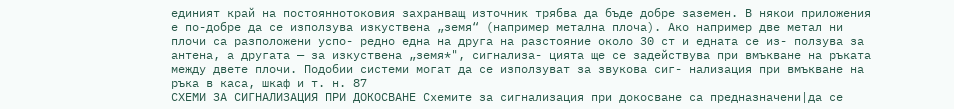единият край на постояннотоковия захранващ източник трябва да бъде добре заземен. В някои приложения е по-добре да се използува изкуствена „земя“ (например метална плоча). Ако например две метал ни плочи са разположени успо- редно една на друга на разстояние около 30 ст и едната се из- ползува за антена, а другата — за изкуствена „земя*", сигнализа- цията ще се задействува при вмъкване на ръката между двете плочи. Подобии системи могат да се използуват за звукова сиг- нализация при вмъкване на ръка в каса, шкаф и т. н. 87
СХЕМИ ЗА СИГНАЛИЗАЦИЯ ПРИ ДОКОСВАНЕ Схемите за сигнализация при докосване са предназначени|да се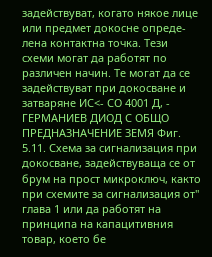задействуват, когато някое лице или предмет докосне опреде- лена контактна точка. Тези схеми могат да работят по различен начин. Те могат да се задействуват при докосване и затваряне ИС<- СО 4001 Д, - ГЕРМАНИЕВ ДИОД С ОБЩО ПРЕДНАЗНАЧЕНИЕ ЗЕМЯ Фиг. 5.11. Схема за сигнализация при докосване, задействуваща се от брум на прост микроключ, както при схемите за сигнализация от" глава 1 или да работят на принципа на капацитивния товар, което бе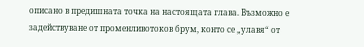описано в предишната точка на настоящата глава. Възможно е задействуване от променливотоков брум, конто се „улавя“ от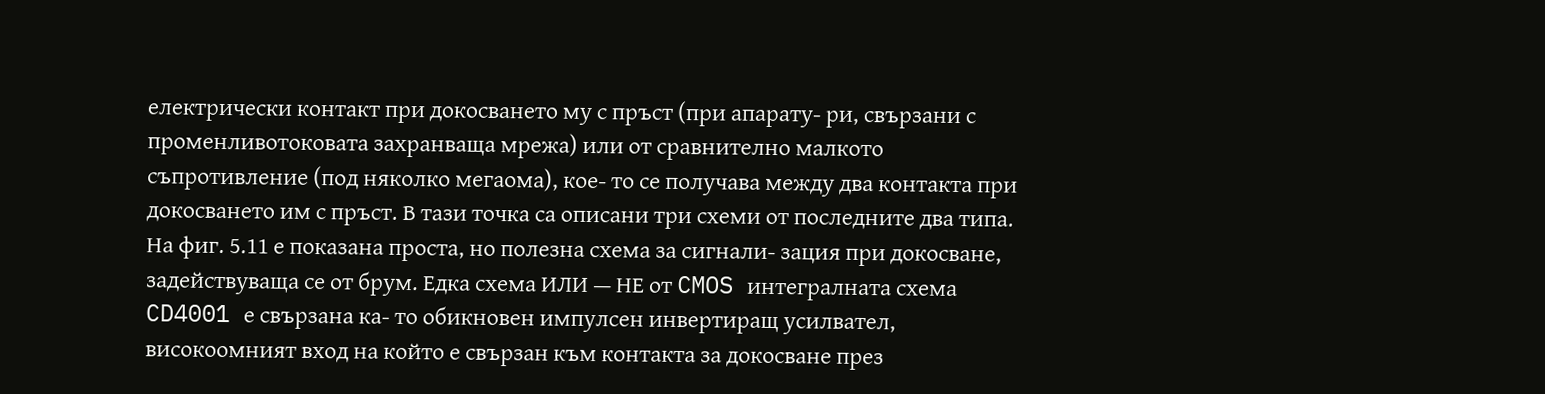електрически контакт при докосването му с пръст (при апарату- ри, свързани с променливотоковата захранваща мрежа) или от сравнително малкото съпротивление (под няколко мегаома), кое- то се получава между два контакта при докосването им с пръст. В тази точка са описани три схеми от последните два типа. На фиг. 5.11 е показана проста, но полезна схема за сигнали- зация при докосване, задействуваща се от брум. Едка схема ИЛИ — НЕ от CMOS интегралната схема CD4001 е свързана ка- то обикновен импулсен инвертиращ усилвател, високоомният вход на който е свързан към контакта за докосване през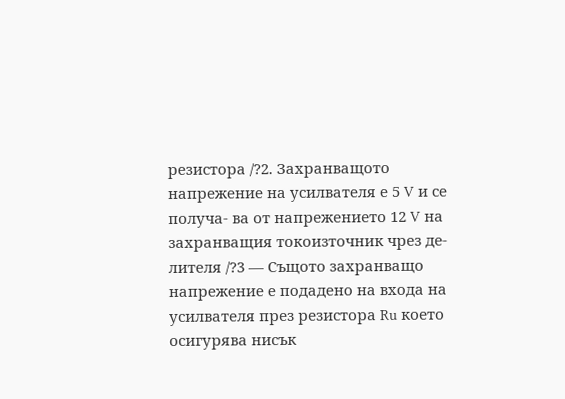резистора /?2. Захранващото напрежение на усилвателя е 5 V и се получа- ва от напрежението 12 V на захранващия токоизточник чрез де- лителя /?3 — Същото захранващо напрежение е подадено на входа на усилвателя през резистора Ru което осигурява нисък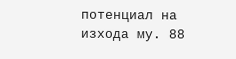потенциал на изхода му. 88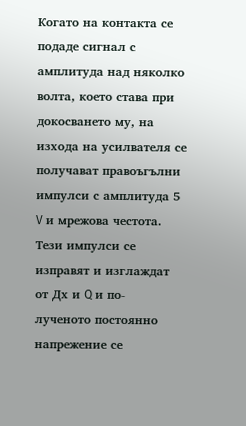Когато на контакта се подаде сигнал с амплитуда над няколко волта, което става при докосването му, на изхода на усилвателя се получават правоъгълни импулси с амплитуда 5 V и мрежова честота. Тези импулси се изправят и изглаждат от Дх и Q и по- лученото постоянно напрежение се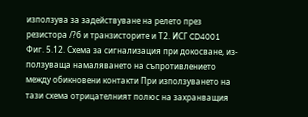използува за задействуване на релето през резистора /?б и транзисторите и Т2. ИСГ CD4001 Фиг. 5.12. Схема за сигнализация при докосване, из- ползуваща намаляването на съпротивлението между обикновени контакти При използуването на тази схема отрицателният полюс на захранващия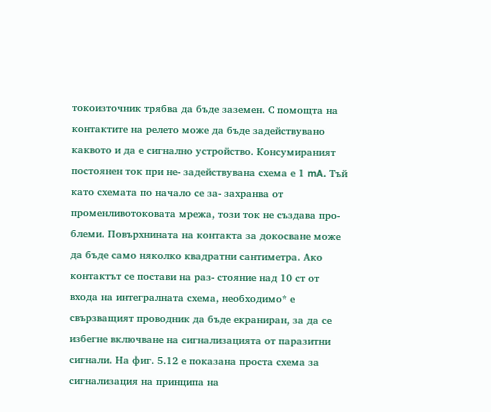токоизточник трябва да бъде заземен. С помощта на контактите на релето може да бъде задействувано каквото и да е сигнално устройство. Консумираният постоянен ток при не- задействувана схема е 1 mA. Тъй като схемата по начало се за- захранва от променливотоковата мрежа, този ток не създава про- блеми. Повърхнината на контакта за докосване може да бъде само няколко квадратни сантиметра. Ако контактът се постави на раз- стояние над 10 ст от входа на интегралната схема, необходимо* е свързващият проводник да бъде екраниран, за да се избегне включване на сигнализацията от паразитни сигнали. На фиг. 5.12 е показана проста схема за сигнализация на принципа на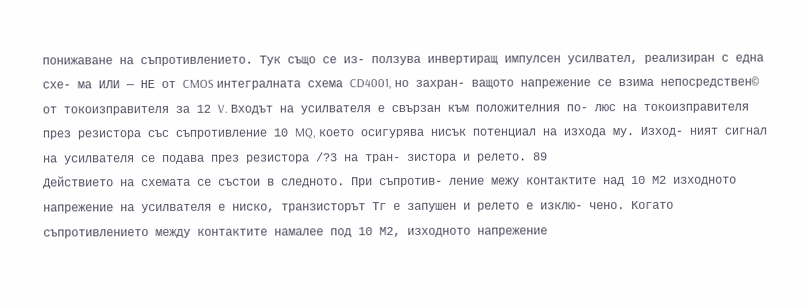понижаване на съпротивлението. Тук също се из- ползува инвертиращ импулсен усилвател, реализиран с една схе- ма ИЛИ — НЕ от CMOS интегралната схема CD4001, но захран- ващото напрежение се взима непосредствен© от токоизправителя за 12 V. Входът на усилвателя е свързан към положителния по- люс на токоизправителя през резистора със съпротивление 10 MQ, което осигурява нисък потенциал на изхода му. Изход- ният сигнал на усилвателя се подава през резистора /?3 на тран- зистора и релето. 89
Действието на схемата се състои в следното. При съпротив- ление межу контактите над 10 М2 изходното напрежение на усилвателя е ниско, транзисторът Тг е запушен и релето е изклю- чено. Когато съпротивлението между контактите намалее под 10 М2, изходното напрежение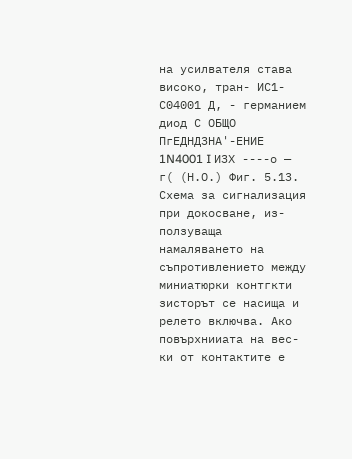на усилвателя става високо, тран- ИС1-С04001 Д, - германием диод С ОБЩО ПгЕДНДЗНА'-ЕНИЕ 1N4001 I ИЗХ ----о — г( (Н.О.) Фиг. 5.13. Схема за сигнализация при докосване, из- ползуваща намаляването на съпротивлението между миниатюрки контгкти зисторът се насища и релето включва. Ако повърхнииата на вес- ки от контактите е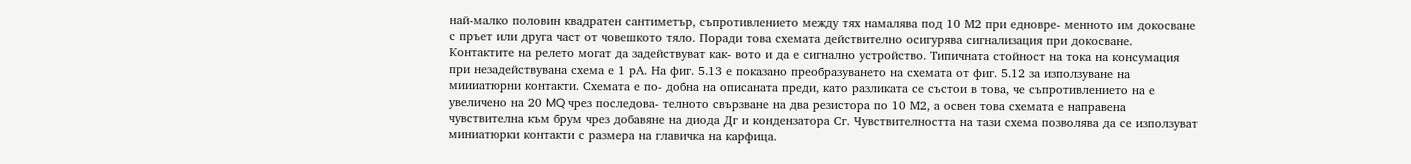най-малко половин квадратен сантиметър, съпротивлението между тях намалява под 10 М2 при едновре- менното им докосване с пръет или друга част от човешкото тяло. Поради това схемата действително осигурява сигнализация при докосване. Контактите на релето могат да задействуват как- вото и да е сигнално устройство. Типичната стойност на тока на консумация при незадействувана схема е 1 рА. На фиг. 5.13 е показано преобразуването на схемата от фиг. 5.12 за използуване на миииатюрни контакти. Схемата е по- добна на описаната преди, като разликата се състои в това, че съпротивлението на е увеличено на 20 MQ чрез последова- телното свързване на два резистора по 10 М2, а освен това схемата е направена чувствителна към брум чрез добавяне на диода Дг и кондензатора Сг. Чувствителността на тази схема позволява да се използуват миниатюрки контакти с размера на главичка на карфица.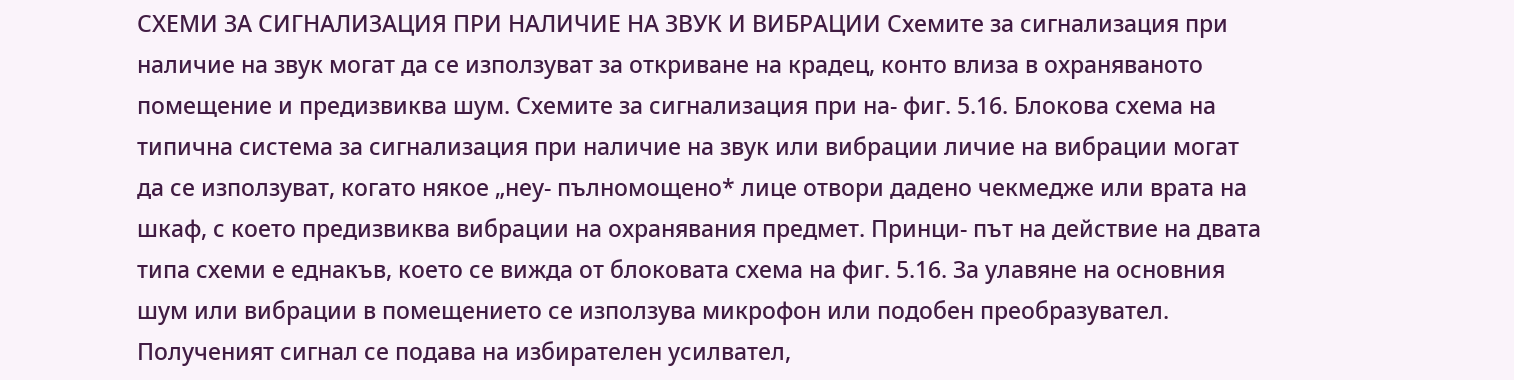СХЕМИ ЗА СИГНАЛИЗАЦИЯ ПРИ НАЛИЧИЕ НА ЗВУК И ВИБРАЦИИ Схемите за сигнализация при наличие на звук могат да се използуват за откриване на крадец, конто влиза в охраняваното помещение и предизвиква шум. Схемите за сигнализация при на- фиг. 5.16. Блокова схема на типична система за сигнализация при наличие на звук или вибрации личие на вибрации могат да се използуват, когато някое „неу- пълномощено* лице отвори дадено чекмедже или врата на шкаф, с което предизвиква вибрации на охранявания предмет. Принци- път на действие на двата типа схеми е еднакъв, което се вижда от блоковата схема на фиг. 5.16. За улавяне на основния шум или вибрации в помещението се използува микрофон или подобен преобразувател. Полученият сигнал се подава на избирателен усилвател,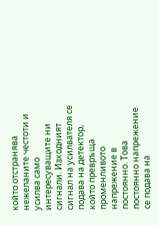който отстранява нежеланите честоти и усилва само интересуващите ни сигнали. Изходният сигнал на усилвателя се подава на детектор, който превръща променливото напрежение в постоянно. Това постоянно напрежение се подава на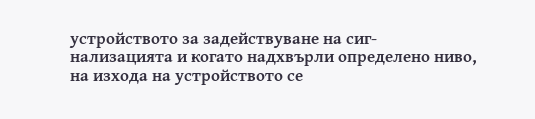устройството за задействуване на сиг- нализацията и когато надхвърли определено ниво, на изхода на устройството се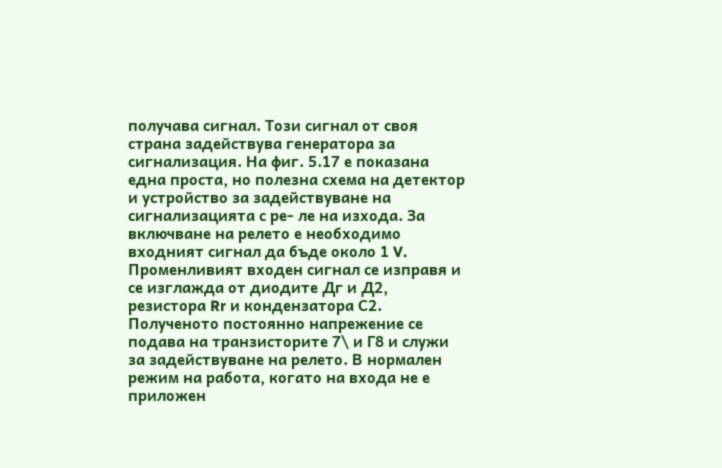получава сигнал. Този сигнал от своя страна задействува генератора за сигнализация. На фиг. 5.17 е показана една проста, но полезна схема на детектор и устройство за задействуване на сигнализацията с ре- ле на изхода. За включване на релето е необходимо входният сигнал да бъде около 1 V. Променливият входен сигнал се изправя и се изглажда от диодите Дг и Д2, резистора Rr и кондензатора С2. Полученото постоянно напрежение се подава на транзисторите 7\ и Г8 и служи за задействуване на релето. В нормален режим на работа, когато на входа не е приложен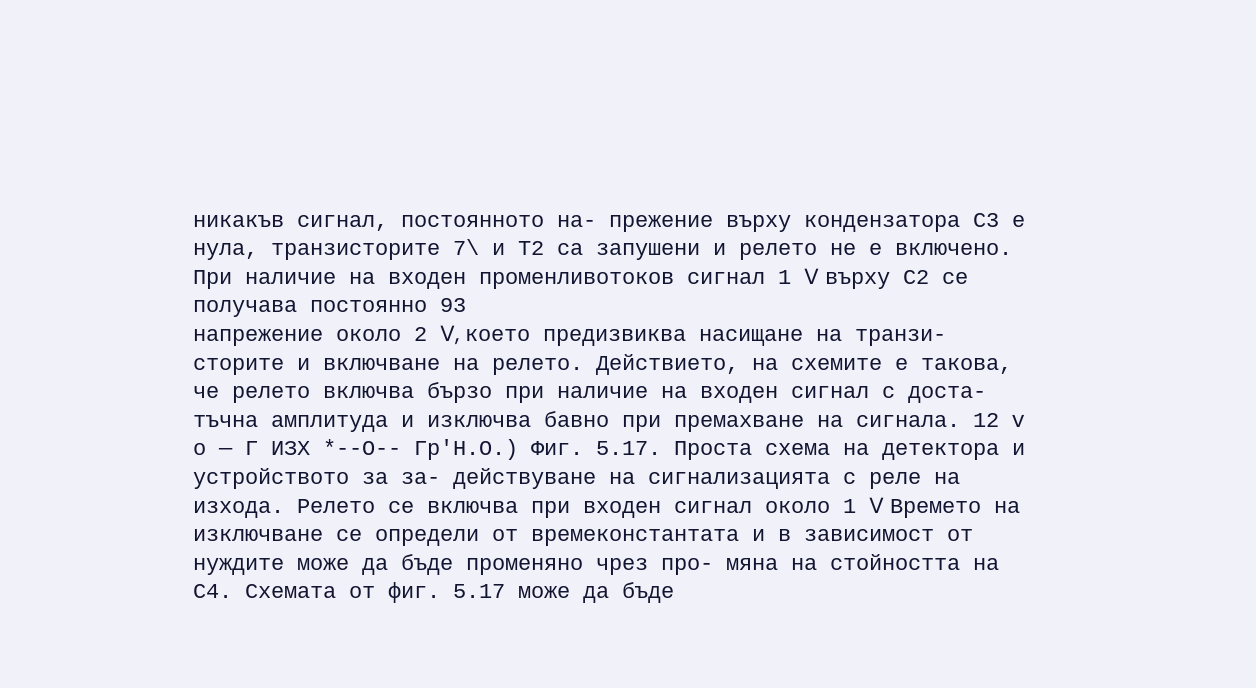никакъв сигнал, постоянното на- прежение върху кондензатора С3 е нула, транзисторите 7\ и Т2 са запушени и релето не е включено. При наличие на входен променливотоков сигнал 1 V върху С2 се получава постоянно 93
напрежение около 2 V, което предизвиква насищане на транзи- сторите и включване на релето. Действието, на схемите е такова, че релето включва бързо при наличие на входен сигнал с доста- тъчна амплитуда и изключва бавно при премахване на сигнала. 12 v о — Г ИЗХ *--О-- Гр'Н.О.) Фиг. 5.17. Проста схема на детектора и устройството за за- действуване на сигнализацията с реле на изхода. Релето се включва при входен сигнал около 1 V Времето на изключване се определи от времеконстантата и в зависимост от нуждите може да бъде променяно чрез про- мяна на стойността на С4. Схемата от фиг. 5.17 може да бъде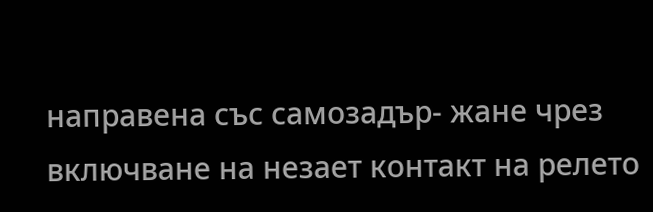направена със самозадър- жане чрез включване на незает контакт на релето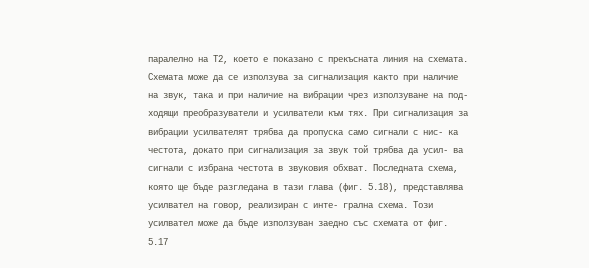паралелно на Т2, което е показано с прекъсната линия на схемата. Схемата може да се използува за сигнализация както при наличие на звук, така и при наличие на вибрации чрез използуване на под- ходящи преобразуватели и усилватели към тях. При сигнализация за вибрации усилвателят трябва да пропуска само сигнали с нис- ка честота, докато при сигнализация за звук той трябва да усил- ва сигнали с избрана честота в звуковия обхват. Последната схема, която ще бъде разгледана в тази глава (фиг. 5.18), представлява усилвател на говор, реализиран с инте- грална схема. Този усилвател може да бъде използуван заедно със схемата от фиг. 5.17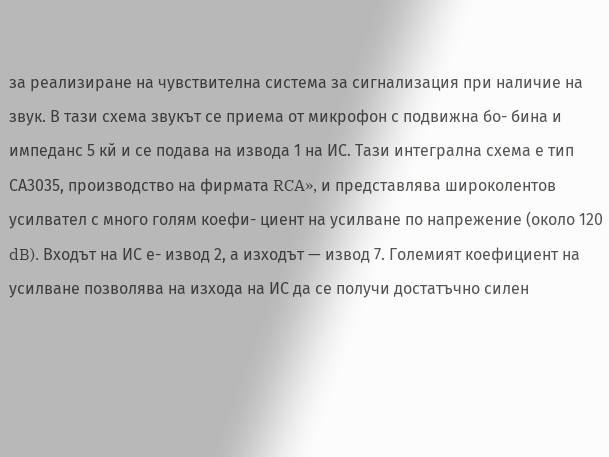за реализиране на чувствителна система за сигнализация при наличие на звук. В тази схема звукът се приема от микрофон с подвижна бо- бина и импеданс 5 кй и се подава на извода 1 на ИС. Тази интегрална схема е тип СА3035, производство на фирмата RCA», и представлява широколентов усилвател с много голям коефи- циент на усилване по напрежение (около 120 dB). Входът на ИС е- извод 2, а изходът — извод 7. Големият коефициент на усилване позволява на изхода на ИС да се получи достатъчно силен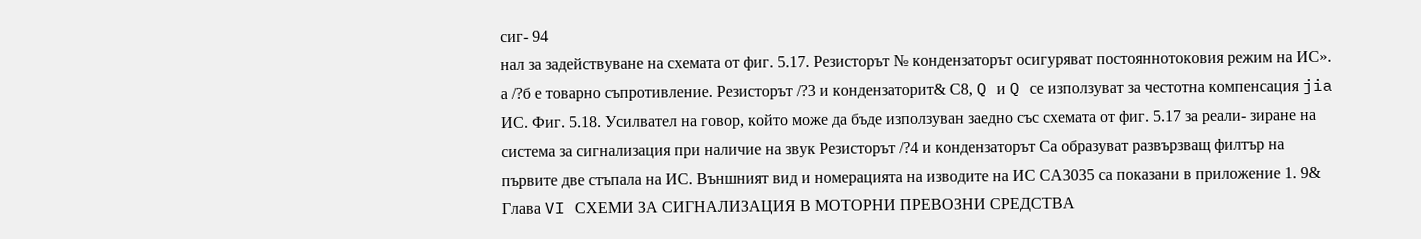сиг- 94
нал за задействуване на схемата от фиг. 5.17. Резисторът № кондензаторът осигуряват постояннотоковия режим на ИС». а /?б е товарно съпротивление. Резисторът /?3 и кондензаторит& С8, Q и Q се използуват за честотна компенсация jia ИС. Фиг. 5.18. Усилвател на говор, който може да бъде използуван заедно със схемата от фиг. 5.17 за реали- зиране на система за сигнализация при наличие на звук Резисторът /?4 и кондензаторът Са образуват развързващ филтър на първите две стъпала на ИС. Външният вид и номерацията на изводите на ИС СА3035 са показани в приложение 1. 9&
Глава VI СХЕМИ ЗА СИГНАЛИЗАЦИЯ В МОТОРНИ ПРЕВОЗНИ СРЕДСТВА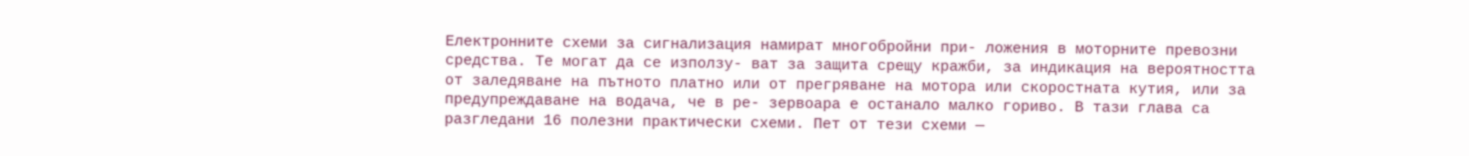Електронните схеми за сигнализация намират многобройни при- ложения в моторните превозни средства. Те могат да се използу- ват за защита срещу кражби, за индикация на вероятността от заледяване на пътното платно или от прегряване на мотора или скоростната кутия, или за предупреждаване на водача, че в ре- зервоара е останало малко гориво. В тази глава са разгледани 16 полезни практически схеми. Пет от тези схеми —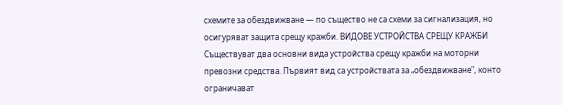схемите за обездвижване — по същество не са схеми за сигнализация, но осигуряват защита срещу кражби. ВИДОВЕ УСТРОЙСТВА СРЕЩУ КРАЖБИ Съществуват два основни вида устройства срещу кражби на моторни превозни средства. Първият вид са устройствата за „обездвижване", конто ограничават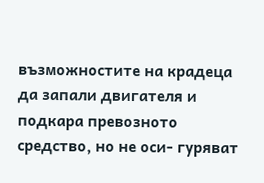възможностите на крадеца да запали двигателя и подкара превозното средство, но не оси- гуряват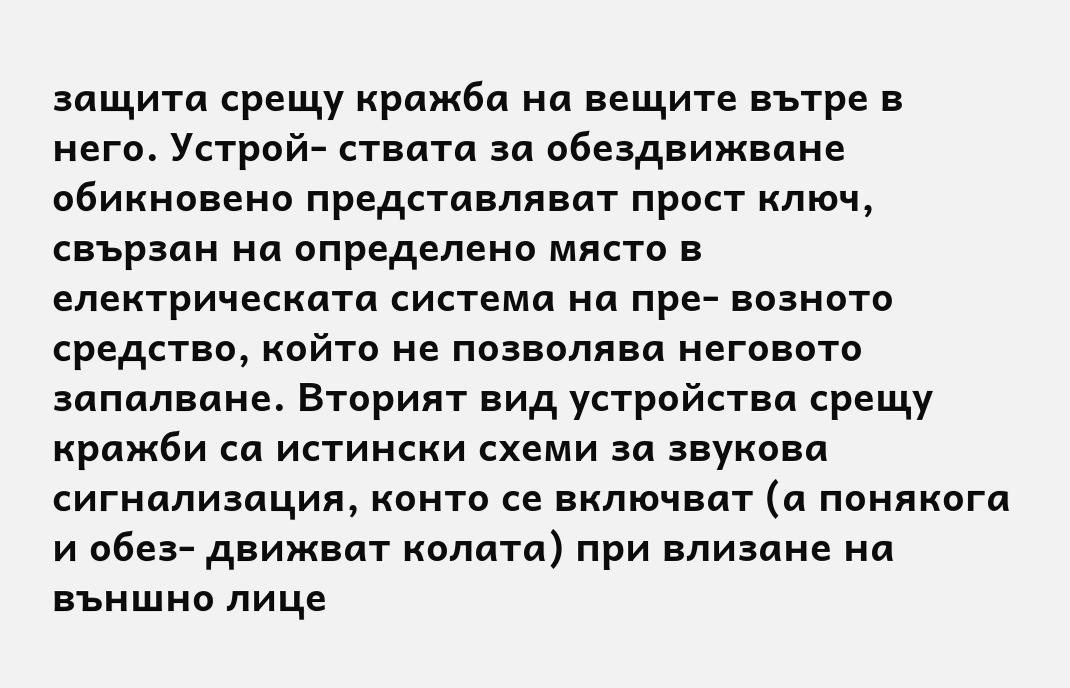защита срещу кражба на вещите вътре в него. Устрой- ствата за обездвижване обикновено представляват прост ключ, свързан на определено място в електрическата система на пре- возното средство, който не позволява неговото запалване. Вторият вид устройства срещу кражби са истински схеми за звукова сигнализация, конто се включват (а понякога и обез- движват колата) при влизане на външно лице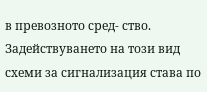в превозното сред- ство. Задействуването на този вид схеми за сигнализация става по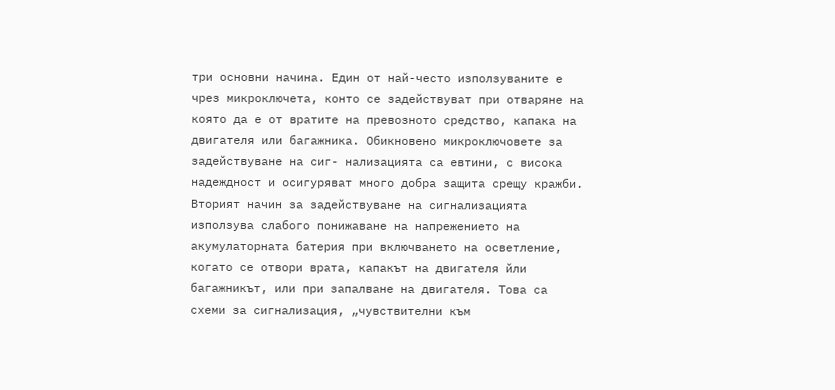три основни начина. Един от най-често използуваните е чрез микроключета, конто се задействуват при отваряне на която да е от вратите на превозното средство, капака на двигателя или багажника. Обикновено микроключовете за задействуване на сиг- нализацията са евтини, с висока надеждност и осигуряват много добра защита срещу кражби. Вторият начин за задействуване на сигнализацията използува слабого понижаване на напрежението на акумулаторната батерия при включването на осветление, когато се отвори врата, капакът на двигателя йли багажникът, или при запалване на двигателя. Това са схеми за сигнализация, „чувствителни към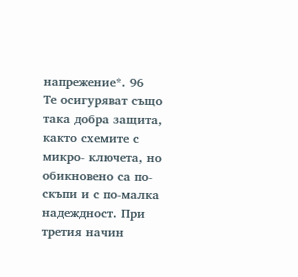напрежение*. 96
Те осигуряват също така добра защита, както схемите с микро- ключета, но обикновено са по-скъпи и с по-малка надеждност. При третия начин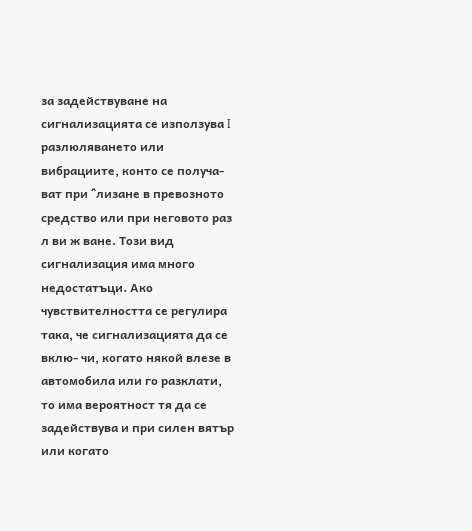за задействуване на сигнализацията се използува I разлюляването или вибрациите, конто се получа- ват при ^лизане в превозното средство или при неговото раз л ви ж ване. Този вид сигнализация има много недостатъци. Ако чувствителността се регулира така, че сигнализацията да се вклю- чи, когато някой влезе в автомобила или го разклати, то има вероятност тя да се задействува и при силен вятър или когато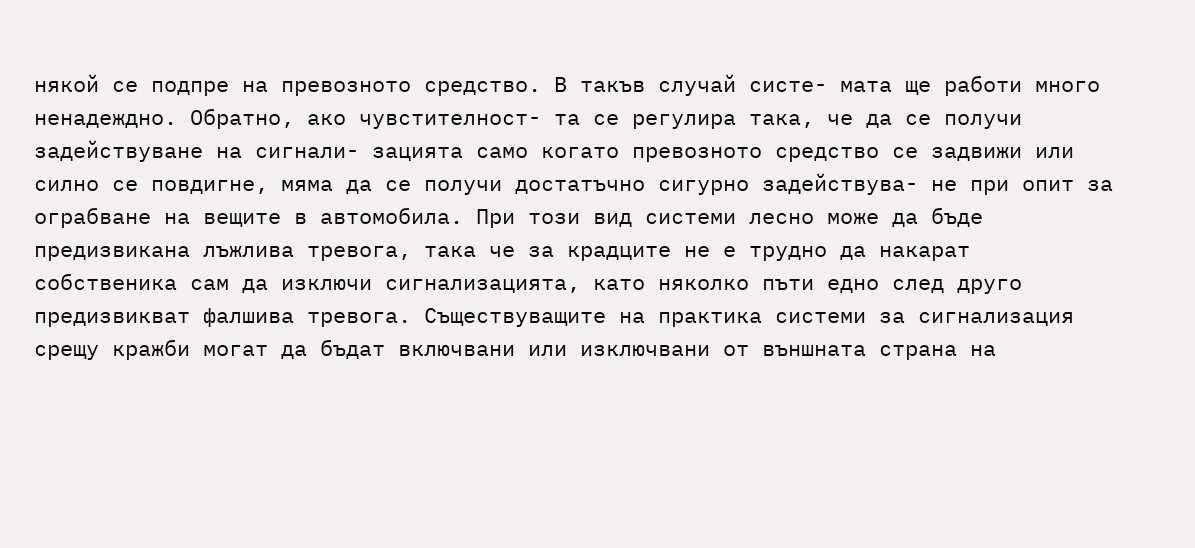някой се подпре на превозното средство. В такъв случай систе- мата ще работи много ненадеждно. Обратно, ако чувстителност- та се регулира така, че да се получи задействуване на сигнали- зацията само когато превозното средство се задвижи или силно се повдигне, мяма да се получи достатъчно сигурно задействува- не при опит за ограбване на вещите в автомобила. При този вид системи лесно може да бъде предизвикана лъжлива тревога, така че за крадците не е трудно да накарат собственика сам да изключи сигнализацията, като няколко пъти едно след друго предизвикват фалшива тревога. Съществуващите на практика системи за сигнализация срещу кражби могат да бъдат включвани или изключвани от външната страна на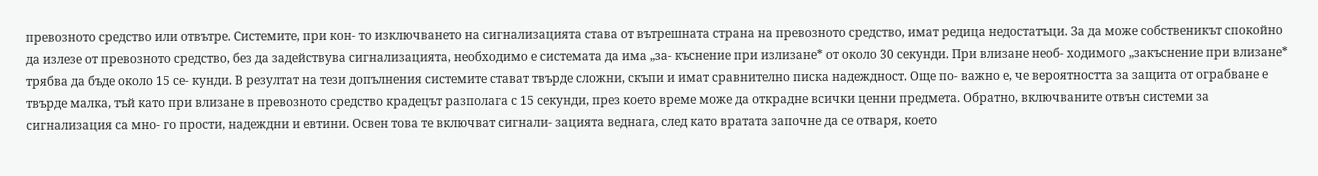превозното средство или отвътре. Системите, при кон- то изключването на сигнализацията става от вътрешната страна на превозното средство, имат редица недостатъци. За да може собственикът спокойно да излезе от превозното средство, без да задействува сигнализацията, необходимо е системата да има „за- къснение при излизане* от около 30 секунди. При влизане необ- ходимого „закъснение при влизане* трябва да бъде около 15 се- кунди. В резултат на тези допълнения системите стават твърде сложни, скъпи и имат сравнително писка надеждност. Още по- важно е, че вероятността за защита от ограбване е твърде малка, тъй като при влизане в превозното средство крадецът разполага с 15 секунди, през което време може да открадне всички ценни предмета. Обратно, включваните отвън системи за сигнализация са мно- го прости, надеждни и евтини. Освен това те включват сигнали- зацията веднага, след като вратата започне да се отваря, което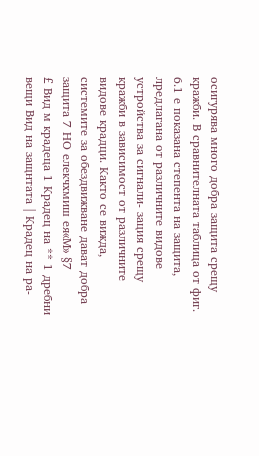осигурява много добра защита срещу кражби. В сравнителната таблица от фиг. 6.1 е показана степента на защита, лредлагана от различните видове устройства за сигнали- зация срещу кражби в зависимост от различните видове крадци. Както се вижда, системите за обездвижване дават добра защита 7 НО елекчхмиш ея«М» §7
£ Вид м крадеца 1 Крадец на ** 1 дребни вещи Вид на защнтата | Крадец на ра-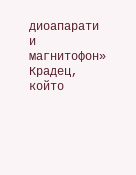диоапарати и магнитофон» Крадец, който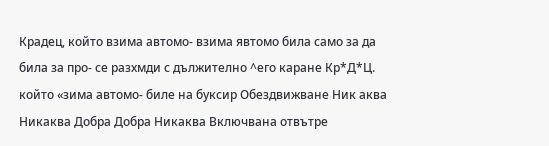Крадец, който взима автомо- взима явтомо била само за да била за про- се разхмди с дължително ^его каране Кр*Д*Ц. който «зима автомо- биле на буксир Обездвижване Ник аква Никаква Добра Добра Никаква Включвана отвътре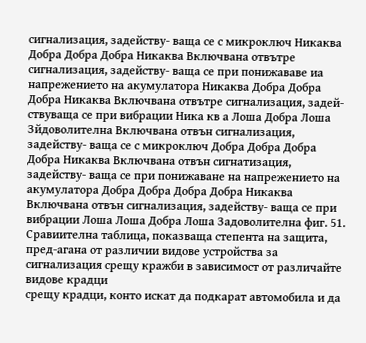сигнализация, задейству- ваща се с микроключ Никаква Добра Добра Добра Никаква Включвана отвътре сигнализация, задейству- ваща се при понижававе иа напрежението на акумулатора Никаква Добра Добра Добра Никаква Включвана отвътре сигнализация, задей- ствуваща се при вибрации Ника кв а Лоша Добра Лоша Зйдоволителна Включвана отвън сигнализация, задейству- ваща се с микроключ Добра Добра Добра Добра Никаква Включвана отвън сигнатизация, задейству- ваща се при понижаване на напрежението на акумулатора Добра Добра Добра Добра Никаква Включвана отвън сигнализация, задейству- ваща се при вибрации Лоша Лоша Добра Лоша Задоволителна фиг. 51. Сравиителна таблица, показваща степента на защита, пред-агана от различии видове устройства за сигнализация срещу кражби в зависимост от различайте видове крадци
срещу крадци, конто искат да подкарат автомобила и да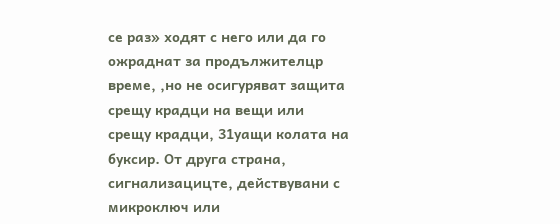се раз» ходят с него или да го ожраднат за продължителцр време, ,но не осигуряват защита срещу крадци на вещи или срещу крадци, 31уащи колата на буксир. От друга страна, сигнализацицте, действувани с микроключ или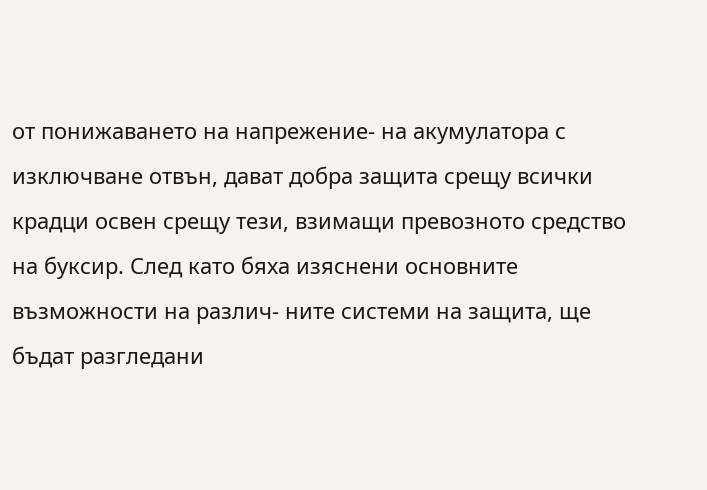от понижаването на напрежение- на акумулатора с изключване отвън, дават добра защита срещу всички крадци освен срещу тези, взимащи превозното средство на буксир. След като бяха изяснени основните възможности на различ- ните системи на защита, ще бъдат разгледани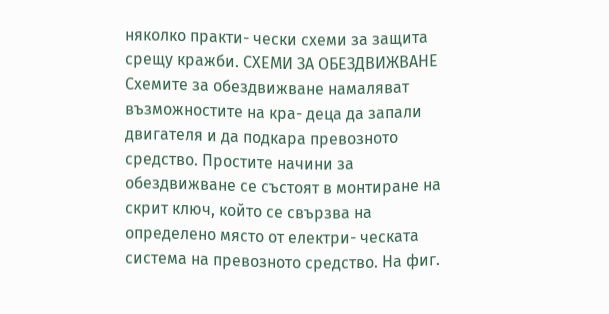няколко практи- чески схеми за защита срещу кражби. СХЕМИ ЗА ОБЕЗДВИЖВАНЕ Схемите за обездвижване намаляват възможностите на кра- деца да запали двигателя и да подкара превозното средство. Простите начини за обездвижване се състоят в монтиране на скрит ключ, който се свързва на определено място от електри- ческата система на превозното средство. На фиг.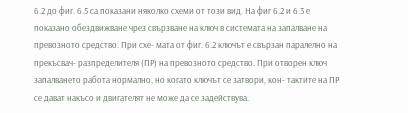6.2 до фиг. 6.5 са показани няколко схеми от този вид. На фиг 6.2 и 6.3 е показано обездвижване чрез свързване на ключ в системата на запалване на превозното средство. При схе- мата от фиг. 6.2 ключът е свързан паралелно на прекъсвач- разпределителя (ПР) на превозното средство. При отворен ключ запалването работа нормално, но когато ключът се затвори, кон- тактите на ПР се дават накъсо и двигателят не може да се задействува.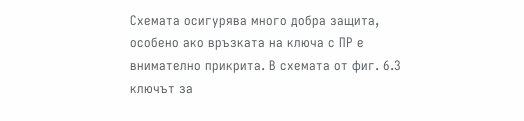Схемата осигурява много добра защита, особено ако връзката на ключа с ПР е внимателно прикрита. В схемата от фиг. 6.3 ключът за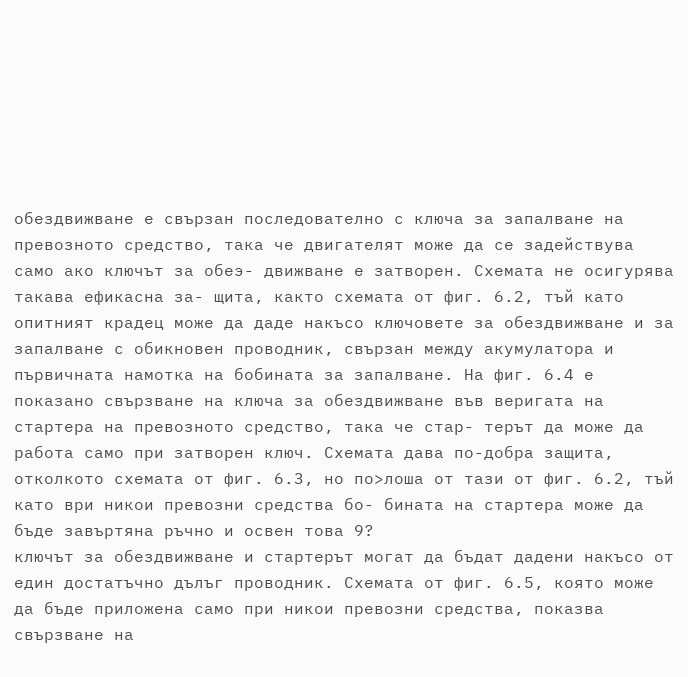обездвижване е свързан последователно с ключа за запалване на превозното средство, така че двигателят може да се задействува само ако ключът за обеэ- движване е затворен. Схемата не осигурява такава ефикасна за- щита, както схемата от фиг. 6.2, тъй като опитният крадец може да даде накъсо ключовете за обездвижване и за запалване с обикновен проводник, свързан между акумулатора и първичната намотка на бобината за запалване. На фиг. 6.4 е показано свързване на ключа за обездвижване във веригата на стартера на превозното средство, така че стар- терът да може да работа само при затворен ключ. Схемата дава по-добра защита, отколкото схемата от фиг. 6.3, но по>лоша от тази от фиг. 6.2, тъй като ври никои превозни средства бо- бината на стартера може да бъде завъртяна ръчно и освен това 9?
ключът за обездвижване и стартерът могат да бъдат дадени накъсо от един достатъчно дълъг проводник. Схемата от фиг. 6.5, която може да бъде приложена само при никои превозни средства, показва свързване на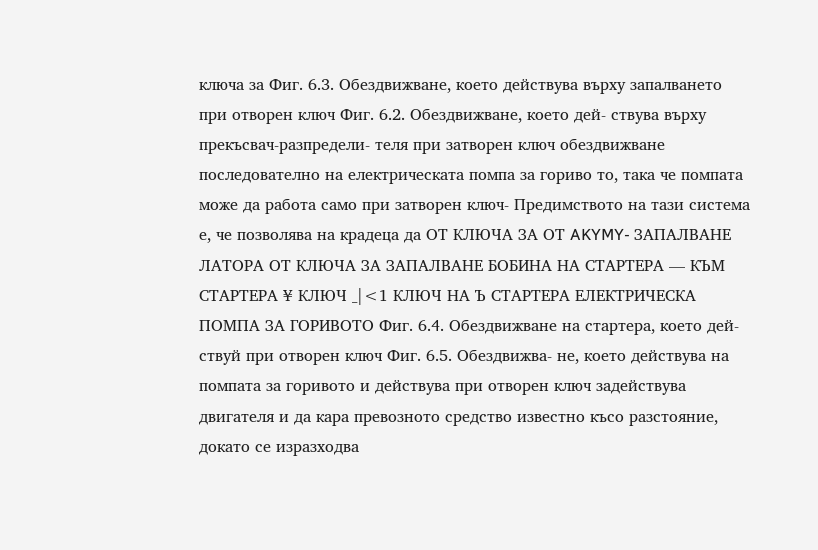ключа за Фиг. 6.3. Обездвижване, което действува върху запалването при отворен ключ Фиг. 6.2. Обездвижване, което дей- ствува върху прекъсвач-разпредели- теля при затворен ключ обездвижване последователно на електрическата помпа за гориво то, така че помпата може да работа само при затворен ключ- Предимството на тази система е, че позволява на крадеца да ОТ КЛЮЧА ЗА ОТ AKYMY- ЗАПАЛВАНЕ ЛАТОРА ОТ КЛЮЧА ЗА ЗАПАЛВАНЕ БОБИНА НА СТАРТЕРА — КЪМ СТАРТЕРА ¥ КЛЮЧ _|<1 КЛЮЧ НА Ъ СТАРТЕРА ЕЛЕКТРИЧЕСКА ПОМПА ЗА ГОРИВОТО Фиг. 6.4. Обездвижване на стартера, което дей- ствуй при отворен ключ Фиг. 6.5. Обездвижва- не, което действува на помпата за горивото и действува при отворен ключ задействува двигателя и да кара превозното средство известно късо разстояние, докато се изразходва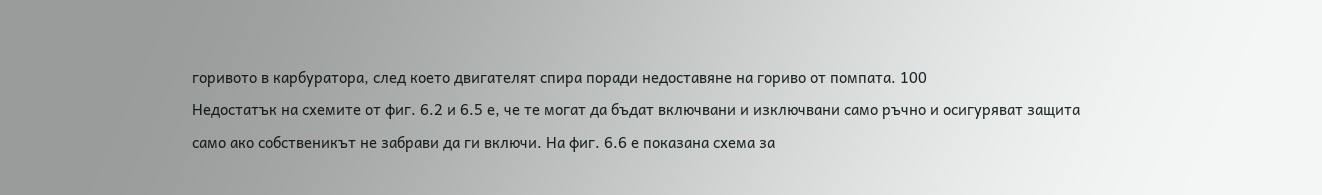горивото в карбуратора, след което двигателят спира поради недоставяне на гориво от помпата. 100
Недостатък на схемите от фиг. 6.2 и 6.5 е, че те могат да бъдат включвани и изключвани само ръчно и осигуряват защита само ако собственикът не забрави да ги включи. На фиг. 6.6 е показана схема за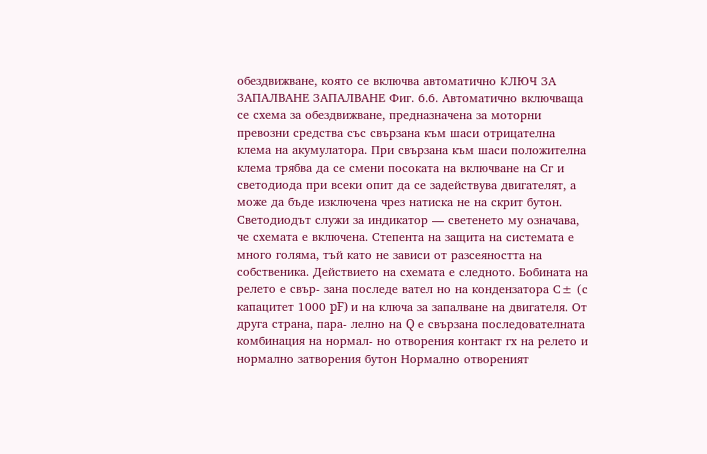обездвижване, която се включва автоматично КЛЮЧ ЗА ЗАПАЛВАНЕ ЗАПАЛВАНЕ Фиг. 6.6. Автоматично включваща се схема за обездвижване, предназначена за моторни превозни средства със свързана към шаси отрицателна клема на акумулатора. При свързана към шаси положителна клема трябва да се смени посоката на включване на Сг и светодиода при всеки опит да се задействува двигателят, а може да бъде изключена чрез натиска не на скрит бутон. Светодиодът служи за индикатор — светенето му означава, че схемата е включена. Степента на защита на системата е много голяма, тъй като не зависи от разсеяността на собственика. Действието на схемата е следното. Бобината на релето е свър- зана последе вател но на кондензатора С± (с капацитет 1000 pF) и на ключа за запалване на двигателя. От друга страна, пара- лелно на Q е свързана последователната комбинация на нормал- но отворения контакт гх на релето и нормално затворения бутон Нормално отвореният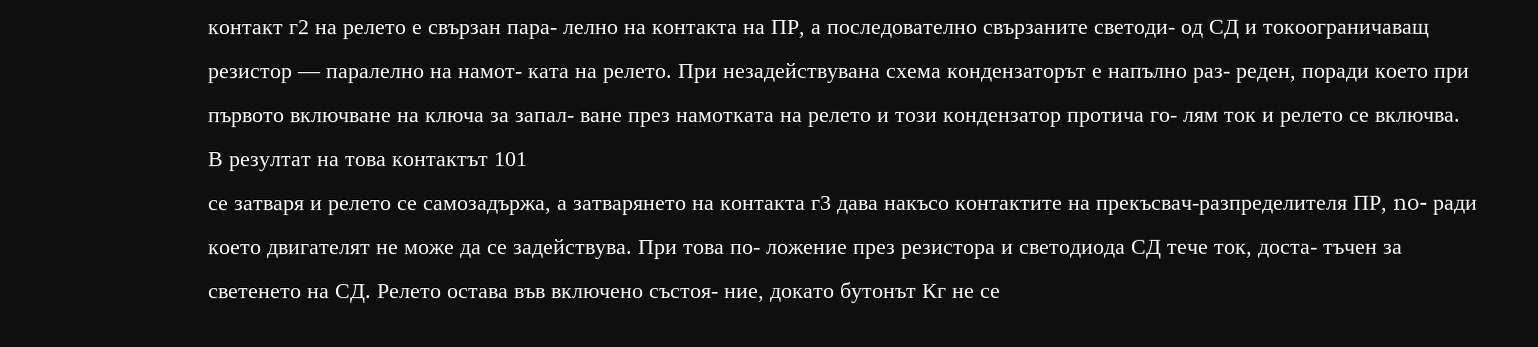контакт г2 на релето е свързан пара- лелно на контакта на ПР, а последователно свързаните светоди- од СД и токоограничаващ резистор — паралелно на намот- ката на релето. При незадействувана схема кондензаторът е напълно раз- реден, поради което при първото включване на ключа за запал- ване през намотката на релето и този кондензатор протича го- лям ток и релето се включва. В резултат на това контактът 101
се затваря и релето се самозадържа, а затварянето на контакта г3 дава накъсо контактите на прекъсвач-разпределителя ПР, no- ради което двигателят не може да се задействува. При това по- ложение през резистора и светодиода СД тече ток, доста- тъчен за светенето на СД. Релето остава във включено състоя- ние, докато бутонът Кг не се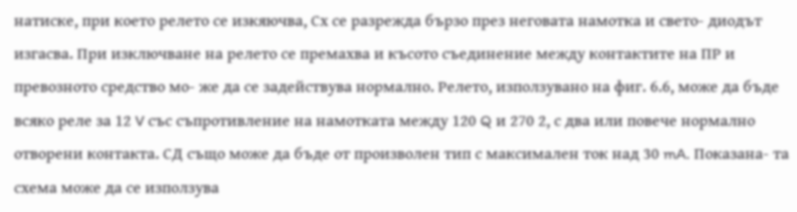натиске, при което релето се изкяючва, Сх се разрежда бързо през неговата намотка и свето- диодът изгасва. При изключване на релето се премахва и късото съединение между контактите на ПР и превозното средство мо- же да се задействува нормално. Релето, използувано на фиг. 6.6, може да бъде всяко реле за 12 V със съпротивление на намотката между 120 Q и 270 2, с два или повече нормално отворени контакта. СД също може да бъде от произволен тип с максимален ток над 30 mA. Показана- та схема може да се използува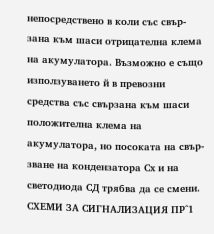непосредствено в коли със свър- зана към шаси отрицателна клема на акумулатора. Възможно е също използуването й в превозни средства със свързана към шаси положителна клема на акумулатора, но посоката на свър- зване на кондензатора Сх и на светодиода СД трябва да се смени. СХЕМИ ЗА СИГНАЛИЗАЦИЯ ПР^1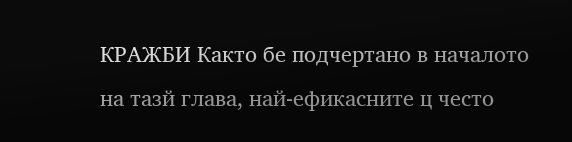КРАЖБИ Както бе подчертано в началото на тазй глава, най-ефикасните ц често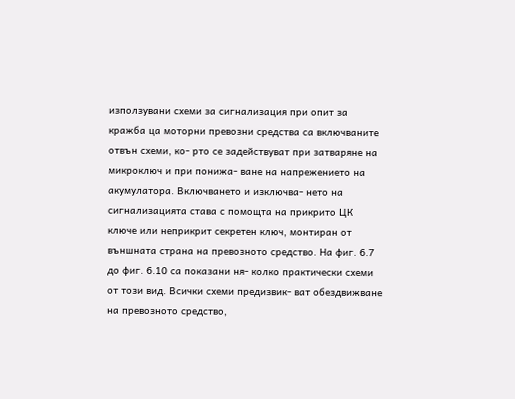използувани схеми за сигнализация при опит за кражба ца моторни превозни средства са включваните отвън схеми, ко- рто се задействуват при затваряне на микроключ и при понижа- ване на напрежението на акумулатора. Включването и изключва- нето на сигнализацията става с помощта на прикрито ЦК ключе или неприкрит секретен ключ, монтиран от външната страна на превозното средство. На фиг. 6.7 до фиг. 6.10 са показани ня- колко практически схеми от този вид. Всички схеми предизвик- ват обездвижване на превозното средство,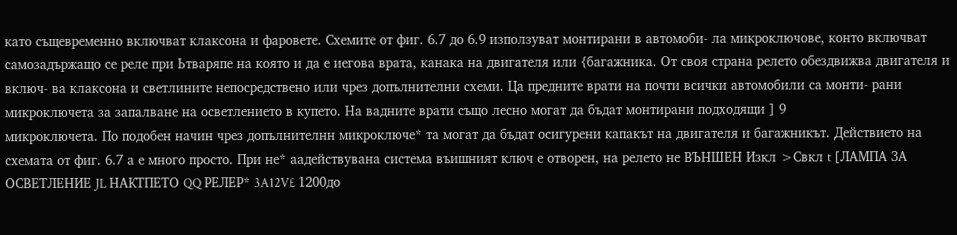като същевременно включват клаксона и фаровете. Схемите от фиг. 6.7 до 6.9 използуват монтирани в автомоби- ла микроключове, конто включват самозадържащо се реле при Ьтваряпе на която и да е иегова врата, канака на двигателя или {багажника. От своя страна релето обездвижва двигателя и включ- ва клаксона и светлините непосредствено или чрез допълнителни схеми. Ца предните врати на почти всички автомобили са монти- рани микроключета за запалване на осветлението в купето. На вадните врати също лесно могат да бъдат монтирани подходящи ] 9
микроключета. По подобен начин чрез допълнителнн микроключе* та могат да бъдат осигурени капакът на двигателя и багажникът. Действието на схемата от фиг. 6.7 а е много просто. При не* аадействувана система въишният ключ е отворен, на релето не ВЪНШЕН Изкл >Свкл t [ЛАМПА ЗА ОСВЕТЛЕНИЕ JL НАКТПЕТО QQ РЕЛЕР* 3A12V£ 1200до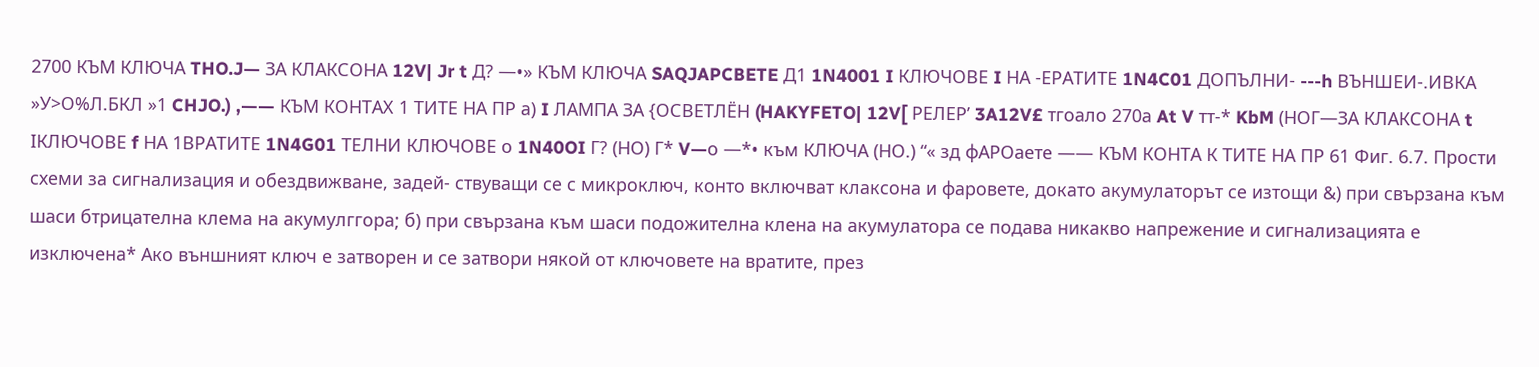2700 КЪМ КЛЮЧА THO.J— ЗА КЛАКСОНА 12V| Jr t Д? —•» КЪМ КЛЮЧА SAQJAPCBETE Д1 1N4001 I КЛЮЧОВЕ I НА -ЕРАТИТЕ 1N4C01 ДОПЪЛНИ- ---h ВЪНШЕИ-.ИВКА »У>О%Л.БКЛ »1 CHJO.) ,—— КЪМ КОНТАХ 1 ТИТЕ НА ПР а) I ЛАМПА ЗА {ОСВЕТЛЁН (HAKYFETO| 12V[ РЕЛЕР’ 3A12V£ тгоало 270а At V тт-* KbM (НОГ—ЗА КЛАКСОНА t IКЛЮЧОВЕ f НА 1ВРАТИТЕ 1N4G01 ТЕЛНИ КЛЮЧОВЕ о 1N40OI Г? (НО) Г* V—о —*• към КЛЮЧА (НО.) “« зд фАРОаете —— КЪМ КОНТА К ТИТЕ НА ПР 61 Фиг. 6.7. Прости схеми за сигнализация и обездвижване, задей- ствуващи се с микроключ, конто включват клаксона и фаровете, докато акумулаторът се изтощи &) при свързана към шаси бтрицателна клема на акумулггора; б) при свързана към шаси подожителна клена на акумулатора се подава никакво напрежение и сигнализацията е изключена* Ако външният ключ е затворен и се затвори някой от ключовете на вратите, през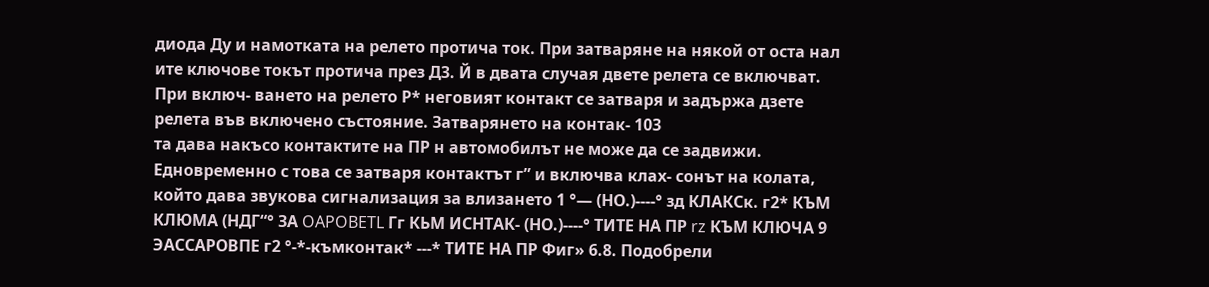диода Ду и намотката на релето протича ток. При затваряне на някой от оста нал ите ключове токът протича през Д3. Й в двата случая двете релета се включват. При включ- ването на релето Р* неговият контакт се затваря и задържа дзете релета във включено състояние. Затварянето на контак- 103
та дава накъсо контактите на ПР н автомобилът не може да се задвижи. Едновременно с това се затваря контактът г” и включва клах- сонът на колата, който дава звукова сигнализация за влизането 1 °— (НО.)----° зд КЛАКСк. г2* КЪМ КЛЮМА (НДГ“° ЗА OAPOBETL Гг КЬМ ИСНТАК- (НО.)----° ТИТЕ НА ПР rz КЪМ КЛЮЧА 9 ЭАССАРОВПЕ г2 °-*-къмконтак* ---* ТИТЕ НА ПР Фиг» 6.8. Подобрели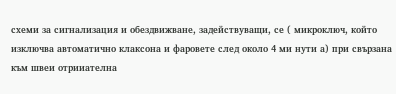схеми за сигнализация и обездвижване, задействуващи, се ( микроключ, който изключва автоматично клаксона и фаровете след около 4 ми нути а) при свързана към швеи отрииателна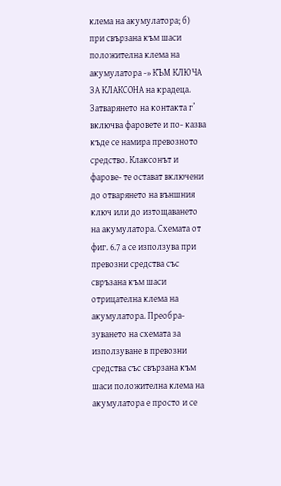клема на акумулатора; б) при свързана към шаси положителна клема на акумулатора -» КЪМ КЛЮЧА ЗА КЛАКСОНА на крадеца. Затварянето на контакта г’ включва фаровете и по- казва къде се намира превозното средство. Клаксонът и фарове- те остават включени до отварянето на външния ключ или до изтощаването на акумулатора. Схемата от фиг. 6.7 а се използува при превозни средства със свръзана към шаси отрицателна клема на акумулатора. Преобра- зуването на схемата за използуване в превозни средства със свързана към шаси положителна клема на акумулатора е просто и се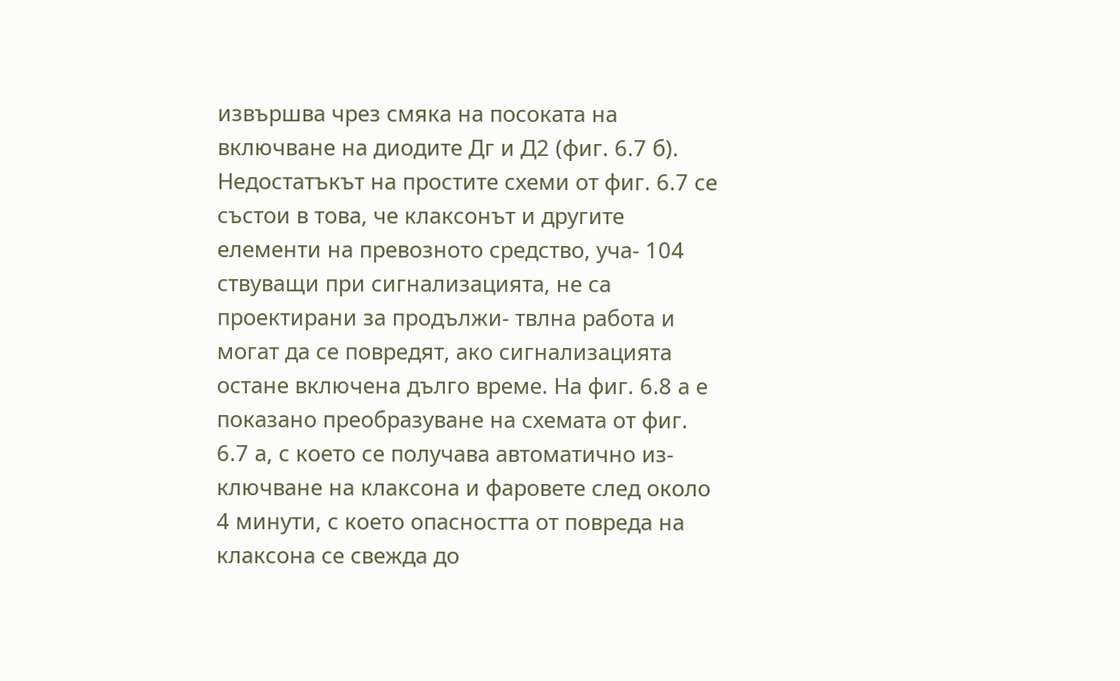извършва чрез смяка на посоката на включване на диодите Дг и Д2 (фиг. 6.7 б). Недостатъкът на простите схеми от фиг. 6.7 се състои в това, че клаксонът и другите елементи на превозното средство, уча- 104
ствуващи при сигнализацията, не са проектирани за продължи- твлна работа и могат да се повредят, ако сигнализацията остане включена дълго време. На фиг. 6.8 а е показано преобразуване на схемата от фиг. 6.7 а, с което се получава автоматично из- ключване на клаксона и фаровете след около 4 минути, с което опасността от повреда на клаксона се свежда до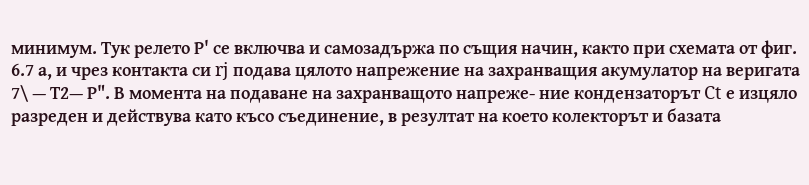минимум. Тук релето Р' се включва и самозадържа по същия начин, както при схемата от фиг. 6.7 а, и чрез контакта си rj подава цялото напрежение на захранващия акумулатор на веригата 7\ — Т2— Р". В момента на подаване на захранващото напреже- ние кондензаторът Ct е изцяло разреден и действува като късо съединение, в резултат на което колекторът и базата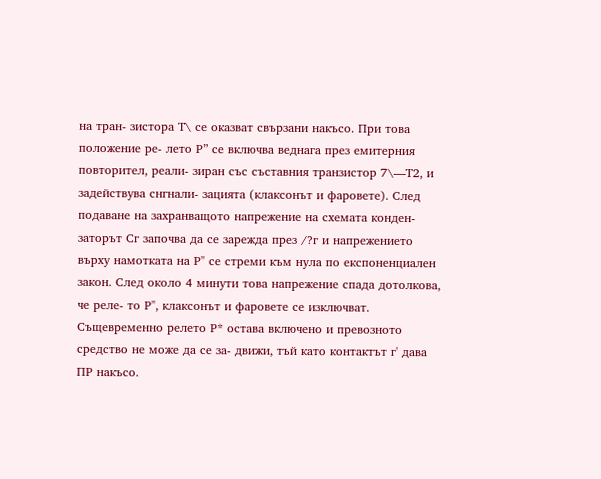на тран- зистора Т\ се оказват свързани накъсо. При това положение ре- лето Р” се включва веднага през емитерния повторител, реали- зиран със съставния транзистор 7\—Т2, и задействува снгнали- зацията (клаксонът и фаровете). След подаване на захранващото напрежение на схемата конден- заторът Сг започва да се зарежда през /?г и напрежението върху намотката на Р" се стреми към нула по експоненциален закон. След около 4 минути това напрежение спада дотолкова, че реле- то Р", клаксонът и фаровете се изключват. Същевременно релето Р* остава включено и превозното средство не може да се за- движи, тъй като контактът г' дава ПР накъсо.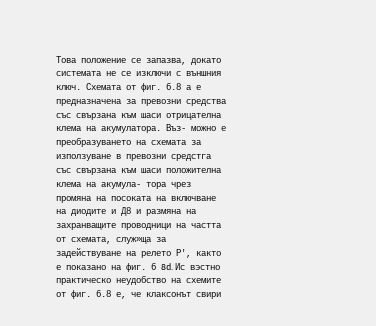Това положение се запазва, докато системата не се изключи с външния ключ. Схемата от фиг. 6.8 а е предназначена за превозни средства със свързана към шаси отрицателна клема на акумулатора. Въз- можно е преобразуването на схемата за използуване в превозни средстга със свързана към шаси положителна клема на акумула- тора чрез промяна на посоката на включване на диодите и Д8 и размяна на захранващите проводници на частта от схемата, служ»ща за задействуване на релето Р', както е показано на фиг. 6 8d. Ис вэстно практическо неудобство на схемите от фиг. 6.8 е, че клаксонът свири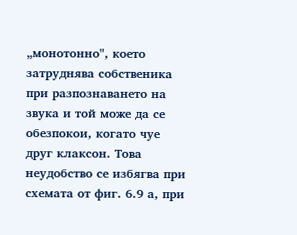„монотонно", което затруднява собственика при разпознаването на звука и той може да се обезпокои, когато чуе друг клаксон. Това неудобство се избягва при схемата от фиг. 6.9 а, при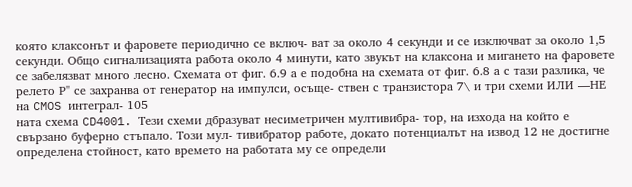която клаксонът и фаровете периодично се включ- ват за около 4 секунди и се изключват за около 1,5 секунди. Общо сигнализацията работа около 4 минути, като звукът на клаксона и мигането на фаровете се забелязват много лесно. Схемата от фиг. 6.9 а е подобна на схемата от фиг. 6.8 а с тази разлика, че релето Р" се захранва от генератор на импулси, осъще- ствен с транзистора 7\ и три схеми ИЛИ —НЕ на CMOS интеграл- 105
ната схема CD4001. Тези схеми дбразуват несиметричен мултивибра- тор, на изхода на който е свързано буферно стъпало. Този мул- тивибратор работе, докато потенциалът на извод 12 не достигне определена стойност, като времето на работата му се определи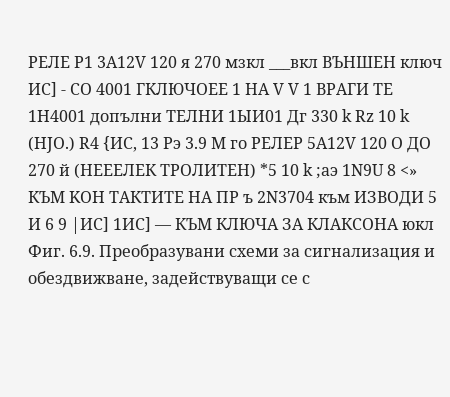РЕЛЕ Р1 3A12V 120 я 270 мзкл ___вкл ВЪНШЕН ключ ИС] - СО 4001 ГКЛЮЧОЕЕ 1 НА V V 1 ВРАГИ ТЕ 1H4001 допълни ТЕЛНИ 1ЫИ01 Дг 330 k Rz 10 k (HJO.) R4 {ИС, 13 Рэ 3.9 М го РЕЛЕР 5A12V 120 О ДО 270 й (НЕЕЕЛЕК ТРОЛИТЕН) *5 10 k ;аэ 1N9U 8 <» КЪМ KOH ТАКТИТЕ НА ПР ъ 2N3704 към ИЗВОДИ 5 И 6 9 |ИС] 1ИС] — КЪМ КЛЮЧА ЗА КЛАКСОНА юкл Фиг. 6.9. Преобразувани схеми за сигнализация и обездвижване, задействуващи се с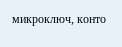микроключ, конто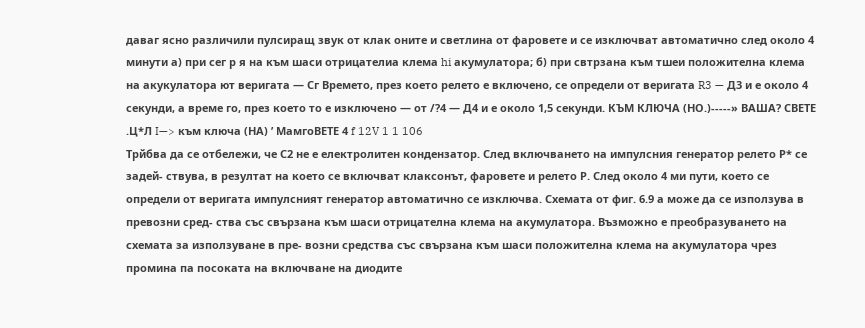даваг ясно различили пулсиращ звук от клак оните и светлина от фаровете и се изключват автоматично след около 4 минути а) при сег р я на към шаси отрицателиа клема hi акумулатора; б) при свтрзана към тшеи положителна клема на акукулатора ют веригата — Сг Времето, през което релето е включено, се определи от веригата R3 — Д3 и е около 4 секунди, а време го, през което то е изключено — от /?4 — Д4 и е около 1,5 секунди. КЪМ КЛЮЧА (НО.)-----» ВАША? СВЕТЕ .Ц*Л I—> към ключа (НА) ’ МамгоВЕТЕ 4 f 12V 1 1 106
Трйбва да се отбележи, че С2 не е електролитен кондензатор. След включването на импулсния генератор релето Р* се задей- ствува, в резултат на което се включват клаксонът, фаровете и релето Р. След около 4 ми пути, което се определи от веригата импулсният генератор автоматично се изключва. Схемата от фиг. 6.9 а може да се използува в превозни сред- ства със свързана към шаси отрицателна клема на акумулатора. Възможно е преобразуването на схемата за използуване в пре- возни средства със свързана към шаси положителна клема на акумулатора чрез промина па посоката на включване на диодите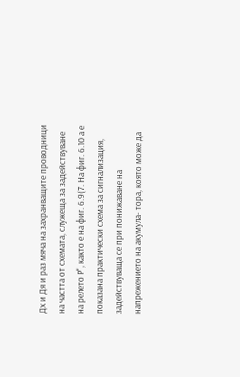Дх и Дя и раз мяча на захранващите проводници на частта от схемата, служеща за задействуване на релето Р", както е на фиг. 6.9(7. На фиг. 6.10 а е показана практически схема за сигнализация, задействуваща се при понижаване на напрежението на акумула- тора, която може да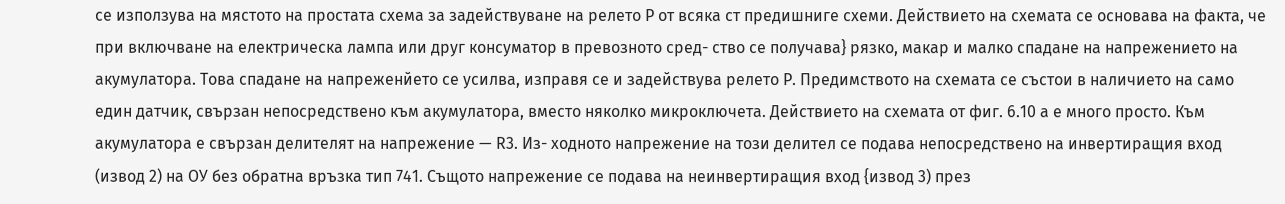се използува на мястото на простата схема за задействуване на релето Р от всяка ст предишниге схеми. Действието на схемата се основава на факта, че при включване на електрическа лампа или друг консуматор в превозното сред- ство се получава} рязко, макар и малко спадане на напрежението на акумулатора. Това спадане на напреженйето се усилва, изправя се и задействува релето Р. Предимството на схемата се състои в наличието на само един датчик, свързан непосредствено към акумулатора, вместо няколко микроключета. Действието на схемата от фиг. 6.10 а е много просто. Към акумулатора е свързан делителят на напрежение — R3. Из- ходното напрежение на този делител се подава непосредствено на инвертиращия вход (извод 2) на ОУ без обратна връзка тип 741. Същото напрежение се подава на неинвертиращия вход {извод 3) през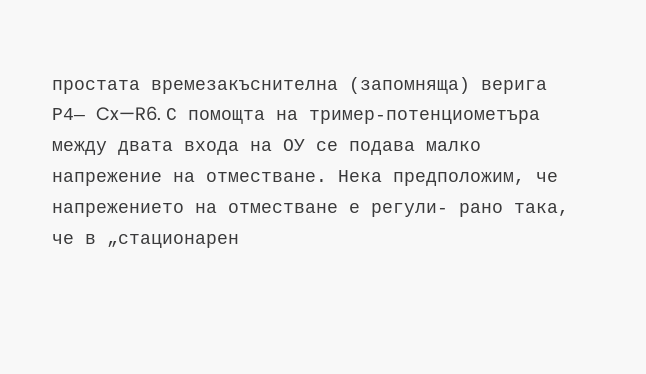простата времезакъснителна (запомняща) верига Р4— Cx—R6. С помощта на тример-потенциометъра между двата входа на ОУ се подава малко напрежение на отместване. Нека предположим, че напрежението на отместване е регули- рано така, че в „стационарен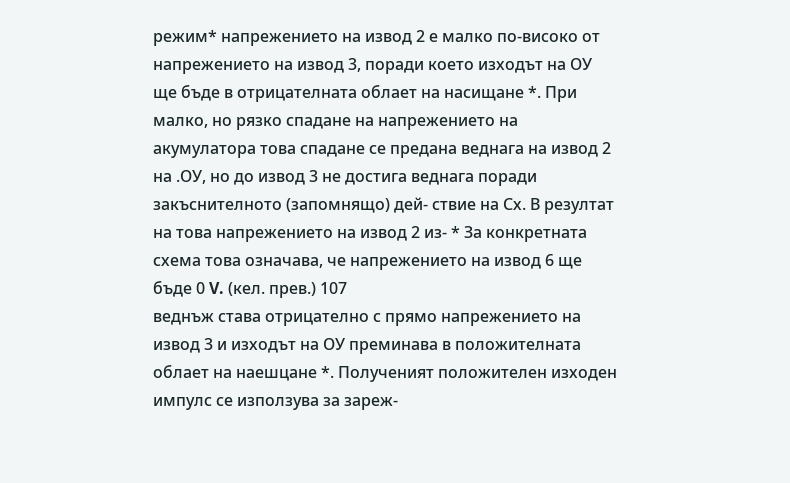режим* напрежението на извод 2 е малко по-високо от напрежението на извод 3, поради което изходът на ОУ ще бъде в отрицателната облает на насищане *. При малко, но рязко спадане на напрежението на акумулатора това спадане се предана веднага на извод 2 на .ОУ, но до извод 3 не достига веднага поради закъснителното (запомнящо) дей- ствие на Сх. В резултат на това напрежението на извод 2 из- * За конкретната схема това означава, че напрежението на извод 6 ще бъде 0 V. (кел. прев.) 107
веднъж става отрицателно с прямо напрежението на извод 3 и изходът на ОУ преминава в положителната облает на наешцане *. Полученият положителен изходен импулс се използува за зареж-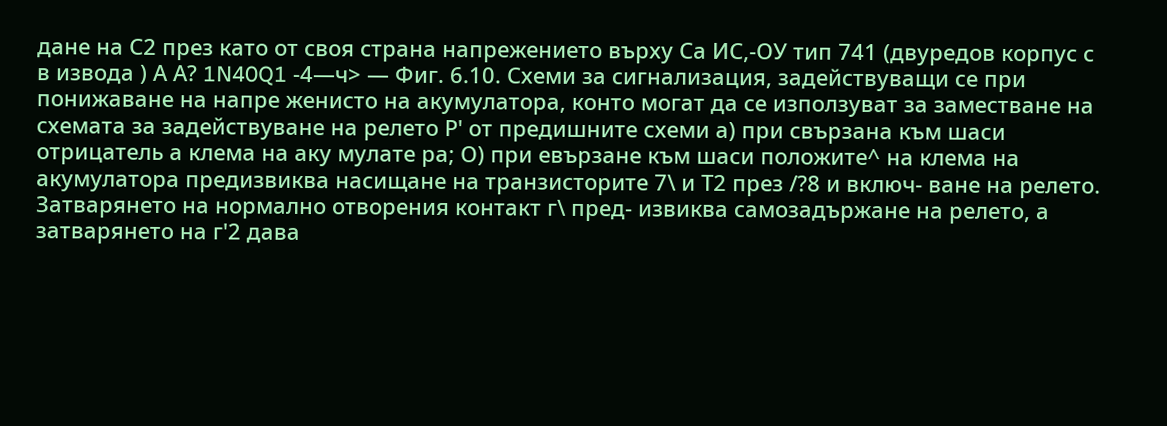дане на С2 през като от своя страна напрежението върху Са ИС,-ОУ тип 741 (двуредов корпус с в извода ) А А? 1N40Q1 -4—ч> — Фиг. 6.10. Схеми за сигнализация, задействуващи се при понижаване на напре женисто на акумулатора, конто могат да се използуват за заместване на схемата за задействуване на релето Р' от предишните схеми а) при свързана към шаси отрицатель а клема на аку мулате ра; О) при евързане към шаси положите^ на клема на акумулатора предизвиква насищане на транзисторите 7\ и Т2 през /?8 и включ- ване на релето. Затварянето на нормално отворения контакт г\ пред- извиква самозадържане на релето, а затварянето на г'2 дава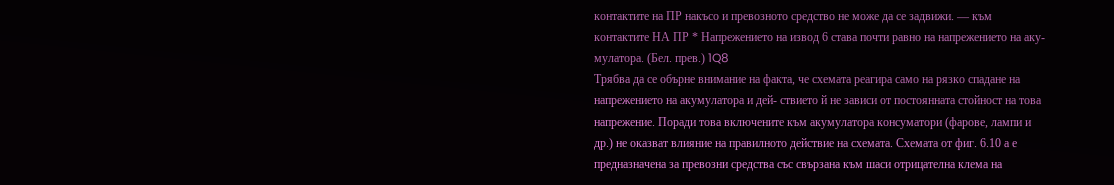контактите на ПР накъсо и превозното средство не може да се задвижи. — към контактите НА ПР * Напрежението на извод 6 става почти равно на напрежението на аку- мулатора. (Бел. прев.) 1Q8
Трябва да се обърне внимание на факта, че схемата реагира само на рязко спадане на напрежението на акумулатора и дей- ствието й не зависи от постоянната стойност на това напрежение. Поради това включените към акумулатора консуматори (фарове, лампи и др.) не оказват влияние на правилното действие на схемата. Схемата от фиг. 6.10 а е предназначена за превозни средства със свързана към шаси отрицателна клема на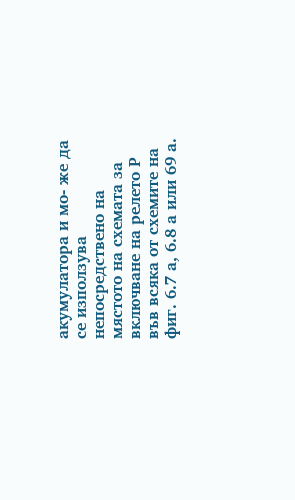акумулатора и мо- же да се използува непосредствено на мястото на схемата за включване на релето Р във всяка от схемите на фиг. 6.7 а, 6.8 а или 69 а.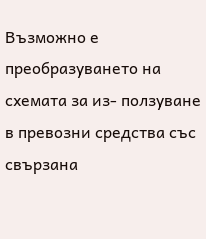Възможно е преобразуването на схемата за из- ползуване в превозни средства със свързана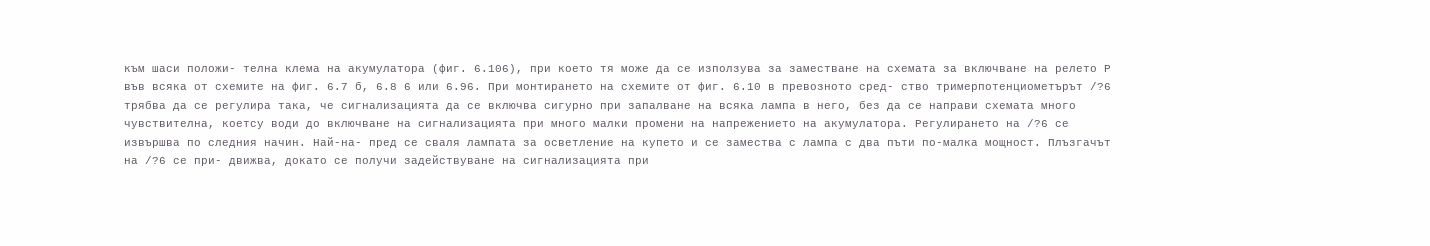към шаси положи- телна клема на акумулатора (фиг. 6.106), при което тя може да се използува за заместване на схемата за включване на релето Р във всяка от схемите на фиг. 6.7 б, 6.8 6 или 6.96. При монтирането на схемите от фиг. 6.10 в превозното сред- ство тримерпотенциометърът /?6 трябва да се регулира така, че сигнализацията да се включва сигурно при запалване на всяка лампа в него, без да се направи схемата много чувствителна, коетсу води до включване на сигнализацията при много малки промени на напрежението на акумулатора. Регулирането на /?6 се извършва по следния начин. Най-на- пред се сваля лампата за осветление на купето и се замества с лампа с два пъти по-малка мощност. Плъзгачът на /?6 се при- движва, докато се получи задействуване на сигнализацията при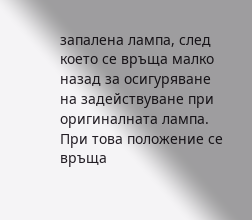запалена лампа, след което се връща малко назад за осигуряване на задействуване при оригиналната лампа. При това положение се връща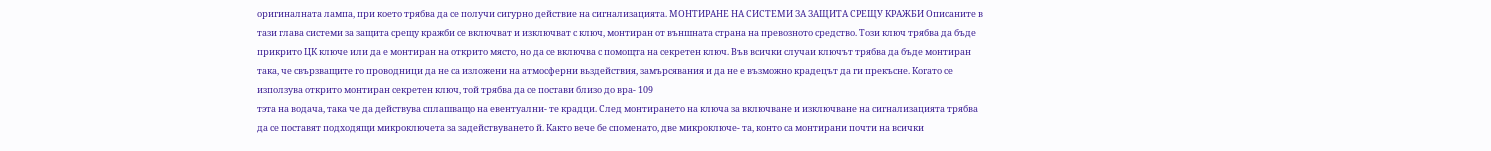оригиналната лампа, при което трябва да се получи сигурно действие на сигнализацията. МОНТИРАНЕ НА СИСТЕМИ ЗА ЗАЩИТА СРЕЩУ КРАЖБИ Описаните в тази глава системи за защита срещу кражби се включват и изключват с ключ, монтиран от външната страна на превозното средство. Този ключ трябва да бъде прикрито ЦК ключе или да е монтиран на открито място, но да се включва с помощта на секретен ключ. Във всички случаи ключът трябва да бъде монтиран така, че свързващите го проводници да не са изложени на атмосферни вьздействия, замърсявания и да не е възможно крадецът да ги прекъсне. Когато се използува открито монтиран секретен ключ, той трябва да се постави близо до вра- 109
тэта на водача, така че да действува сплашващо на евентуални- те крадци. След монтирането на ключа за включване и изключване на сигнализацията трябва да се поставят подходящи микроключета за задействуването й. Както вече бе споменато, две микроключе- та, конто са монтирани почти на всички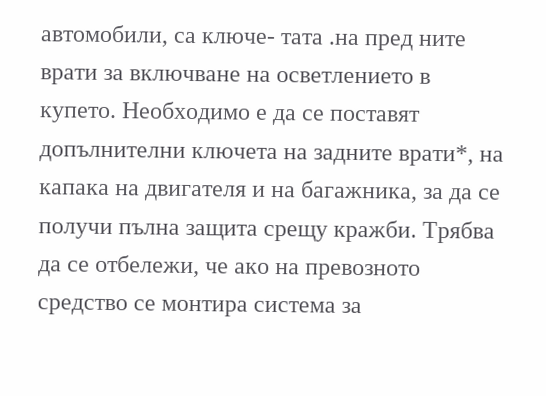автомобили, са ключе- тата .на пред ните врати за включване на осветлението в купето. Необходимо е да се поставят допълнителни ключета на задните врати*, на капака на двигателя и на багажника, за да се получи пълна защита срещу кражби. Трябва да се отбележи, че ако на превозното средство се монтира система за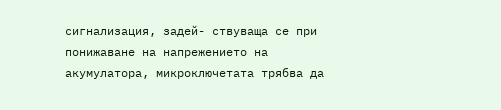сигнализация, задей- ствуваща се при понижаване на напрежението на акумулатора, микроключетата трябва да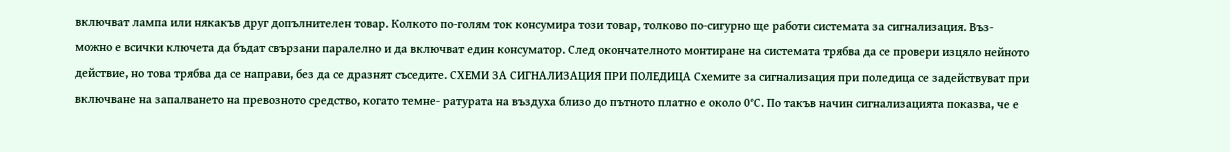включват лампа или някакъв друг допълнителен товар. Колкото по-голям ток консумира този товар, толково по-сигурно ще работи системата за сигнализация. Въз- можно е всички ключета да бъдат свързани паралелно и да включват един консуматор. След окончателното монтиране на системата трябва да се провери изцяло нейното действие, но това трябва да се направи, без да се дразнят съседите. СХЕМИ ЗА СИГНАЛИЗАЦИЯ ПРИ ПОЛЕДИЦА Схемите за сигнализация при поледица се задействуват при включване на запалването на превозното средство, когато темне- ратурата на въздуха близо до пътното платно е около 0°С. По такъв начин сигнализацията показва, че е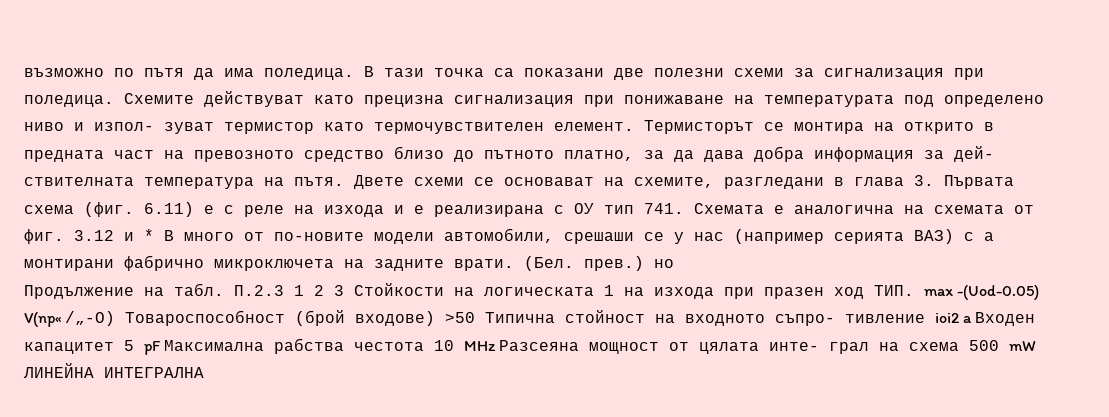възможно по пътя да има поледица. В тази точка са показани две полезни схеми за сигнализация при поледица. Схемите действуват като прецизна сигнализация при понижаване на температурата под определено ниво и изпол- зуват термистор като термочувствителен елемент. Термисторът се монтира на открито в предната част на превозното средство близо до пътното платно, за да дава добра информация за дей- ствителната температура на пътя. Двете схеми се основават на схемите, разгледани в глава 3. Първата схема (фиг. 6.11) е с реле на изхода и е реализирана с ОУ тип 741. Схемата е аналогична на схемата от фиг. 3.12 и * В много от по-новите модели автомобили, срешаши се у нас (например серията ВАЗ) с а монтирани фабрично микроключета на задните врати. (Бел. прев.) но
Продължение на табл. П.2.3 1 2 3 Стойкости на логическата 1 на изхода при празен ход ТИП. max -(Uod-0.05) V(np« /„-О) Товароспособност (брой входове) >50 Типична стойност на входното съпро- тивление ioi2 a Входен капацитет 5 pF Максимална рабства честота 10 MHz Разсеяна мощност от цялата инте- грал на схема 500 mW ЛИНЕЙНА ИНТЕГРАЛНА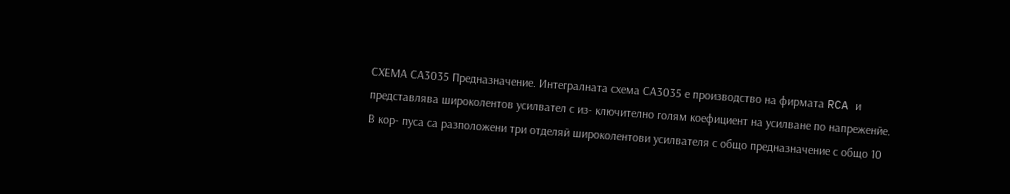СХЕМА СА3035 Предназначение. Интегралната схема СА3035 е производство на фирмата RCA и представлява широколентов усилвател с из- ключително голям коефициент на усилване по напреженйе. В кор- пуса са разположени три отделяй широколентови усилвателя с общо предназначение с общо 10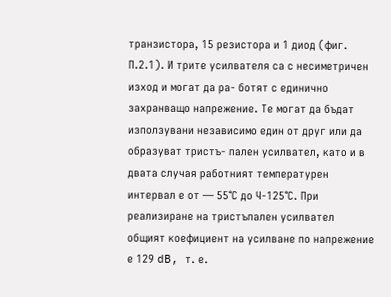транзистора, 15 резистора и 1 диод (фиг. П.2.1). И трите усилвателя са с несиметричен изход и могат да ра- ботят с единично захранващо напрежение. Те могат да бъдат използувани независимо един от друг или да образуват тристъ- пален усилвател, като и в двата случая работният температурен интервал е от — 55°С до Ч-125°С. При реализиране на тристъпален усилвател общият коефициент на усилване по напрежение е 129 dB, т. е.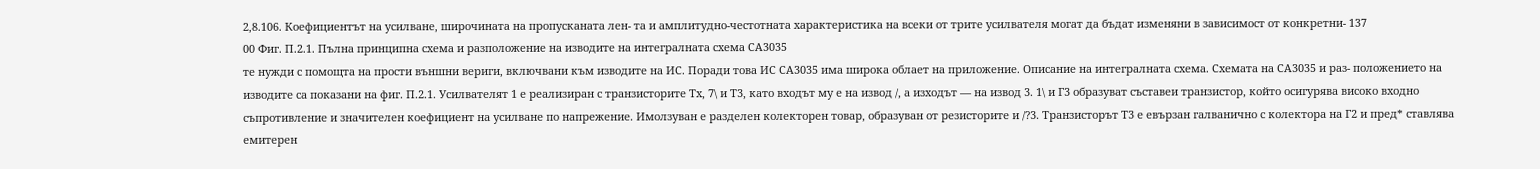2,8.106. Коефициентът на усилване, широчината на пропусканата лен- та и амплитудно-честотната характеристика на всеки от трите усилвателя могат да бъдат изменяни в зависимост от конкретни- 137
00 Фиг. П.2.1. Пълна принципна схема и разположение на изводите на интегралната схема СА3035
те нужди с помощта на прости външни вериги, включвани към изводите на ИС. Поради това ИС СА3035 има широка облает на приложение. Описание на интегралната схема. Схемата на СА3035 и раз- положението на изводите са показани на фиг. П.2.1. Усилвателят 1 е реализиран с транзисторите Тх, 7\ и Т3, като входът му е на извод /, а изходът — на извод 3. 1\ и Г3 образуват съставеи транзистор, който осигурява високо входно съпротивление и значителен коефициент на усилване по напрежение. Имолзуван е разделен колекторен товар, образуван от резисторите и /?3. Транзисторът Т3 е евързан галванично с колектора на Г2 и пред* ставлява емитерен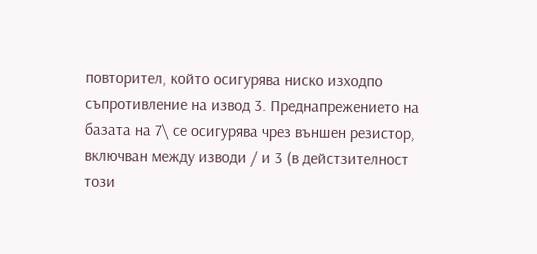повторител, който осигурява ниско изходпо съпротивление на извод 3. Преднапрежението на базата на 7\ се осигурява чрез външен резистор, включван между изводи / и 3 (в дейстзителност този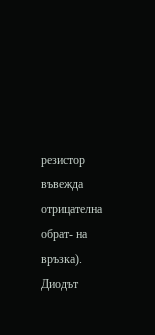резистор въвежда отрицателна обрат- на връзка). Диодът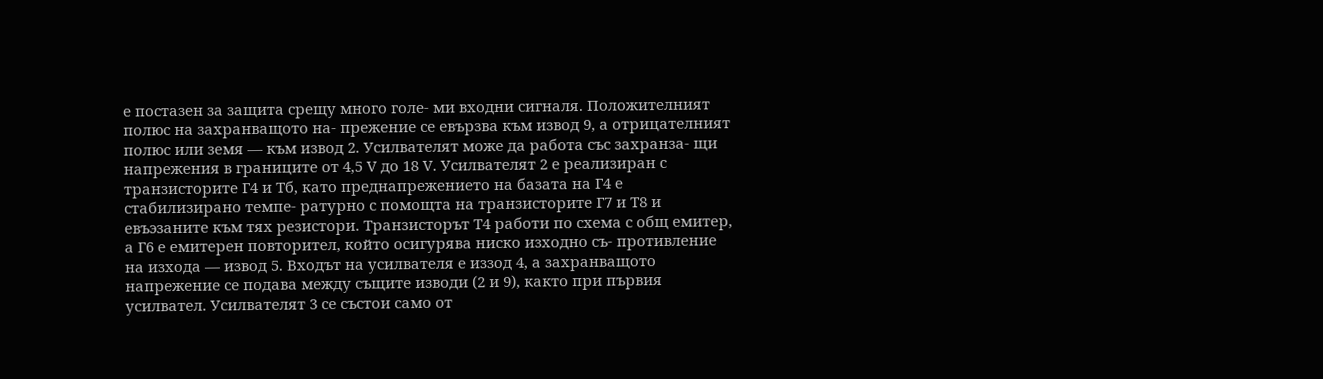е постазен за защита срещу много голе- ми входни сигналя. Положителният полюс на захранващото на- прежение се евързва към извод 9, а отрицателният полюс или земя — към извод 2. Усилвателят може да работа със захранза- щи напрежения в границите от 4,5 V до 18 V. Усилвателят 2 е реализиран с транзисторите Г4 и Тб, като преднапрежението на базата на Г4 е стабилизирано темпе- ратурно с помощта на транзисторите Г7 и Т8 и евъэзаните към тях резистори. Транзисторът Т4 работи по схема с общ емитер, а Г6 е емитерен повторител, който осигурява ниско изходно съ- противление на изхода — извод 5. Входът на усилвателя е иззод 4, а захранващото напрежение се подава между същите изводи (2 и 9), както при първия усилвател. Усилвателят 3 се състои само от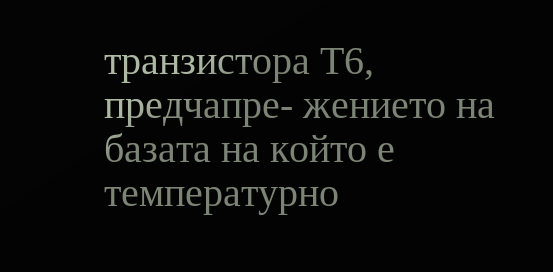транзистора Т6, предчапре- жението на базата на който е температурно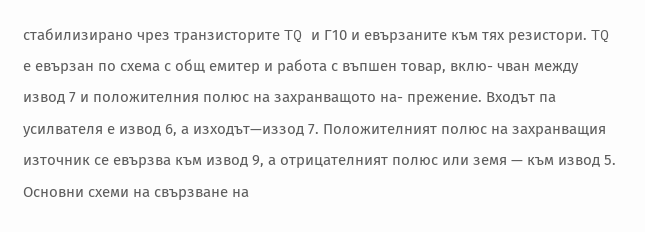стабилизирано чрез транзисторите TQ и Г10 и евързаните към тях резистори. TQ е евързан по схема с общ емитер и работа с въпшен товар, вклю- чван между извод 7 и положителния полюс на захранващото на- прежение. Входът па усилвателя е извод 6, а изходът—иззод 7. Положителният полюс на захранващия източник се евързва към извод 9, а отрицателният полюс или земя — към извод 5. Основни схеми на свързване на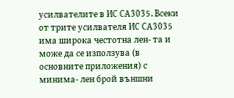усилвателите в ИС СА3035. Всеки от трите усилвателя ИС СА3035 има широка честотна лен- та и може да се използува (в основните приложения) с минима- лен брой външни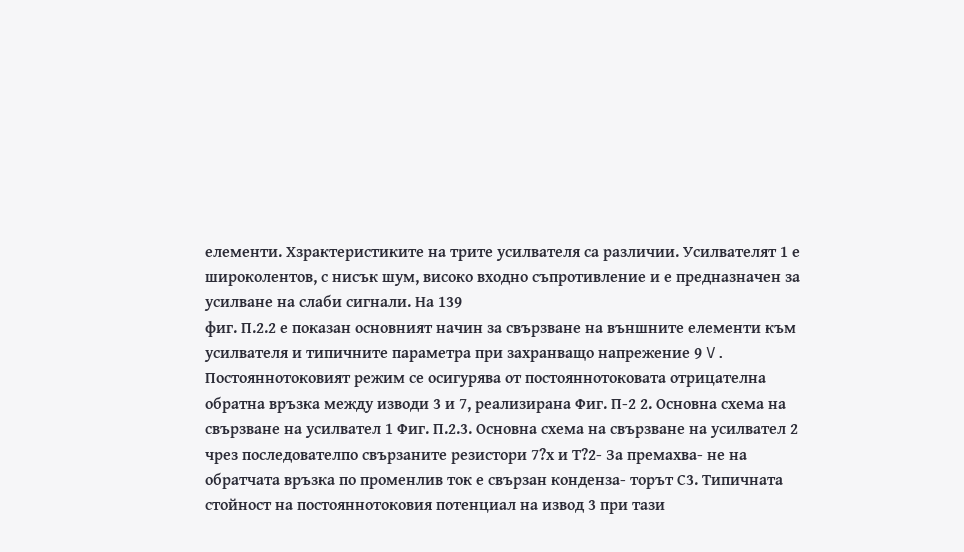елементи. Хзрактеристиките на трите усилвателя са различии. Усилвателят 1 е широколентов, с нисък шум, високо входно съпротивление и е предназначен за усилване на слаби сигнали. На 139
фиг. П.2.2 е показан основният начин за свързване на външните елементи към усилвателя и типичните параметра при захранващо напрежение 9 V. Постояннотоковият режим се осигурява от постояннотоковата отрицателна обратна връзка между изводи 3 и 7, реализирана Фиг. П-2 2. Основна схема на свързване на усилвател 1 Фиг. П.2.3. Основна схема на свързване на усилвател 2 чрез последователпо свързаните резистори 7?х и Т?2- За премахва- не на обратчата връзка по променлив ток е свързан конденза- торът С3. Типичната стойност на постояннотоковия потенциал на извод 3 при тази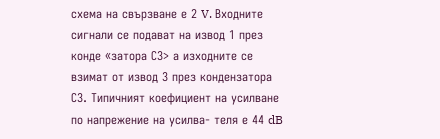схема на свързване е 2 V. Входните сигнали се подават на извод 1 през конде «затора С3> а изходните се взимат от извод 3 през кондензатора С3. Типичният коефициент на усилване по напрежение на усилва- теля е 44 dB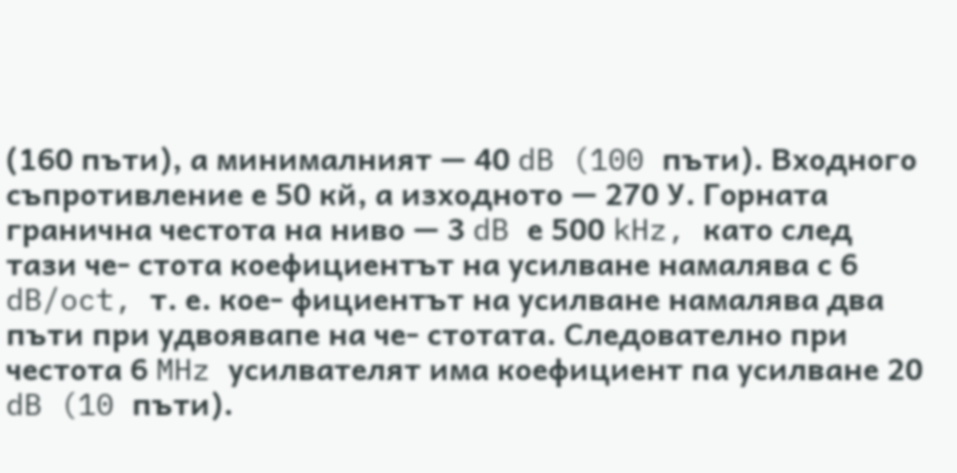(160 пъти), а минималният — 40 dB (100 пъти). Входного съпротивление е 50 кй, а изходното — 270 У. Горната гранична честота на ниво — 3 dB е 500 kHz, като след тази че- стота коефициентът на усилване намалява с 6 dB/oct, т. е. кое- фициентът на усилване намалява два пъти при удвоявапе на че- стотата. Следователно при честота 6 MHz усилвателят има коефициент па усилване 20 dB (10 пъти).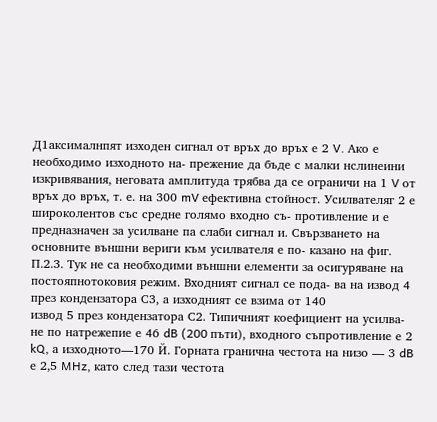Д1аксималнпят изходен сигнал от връх до връх е 2 V. Ако е необходимо изходното на- прежение да бъде с малки нслинеини изкривявания, неговата амплитуда трябва да се ограничи на 1 V от връх до връх, т. е. на 300 mV ефективна стойност. Усилвателяг 2 е широколентов със средне голямо входно съ- противление и е предназначен за усилване па слаби сигнал и. Свързването на основните външни вериги към усилвателя е по- казано на фиг. П.2.3. Тук не са необходими външни елементи за осигуряване на постояпнотоковия режим. Входният сигнал се пода- ва на извод 4 през кондензатора С3, а изходният се взима от 140
извод 5 през кондензатора С2. Типичният коефициент на усилва- не по натрежепие е 46 dB (200 пъти), входного съпротивление е 2 kQ, а изходното—170 Й. Горната гранична честота на низо — 3 dB е 2,5 MHz, като след тази честота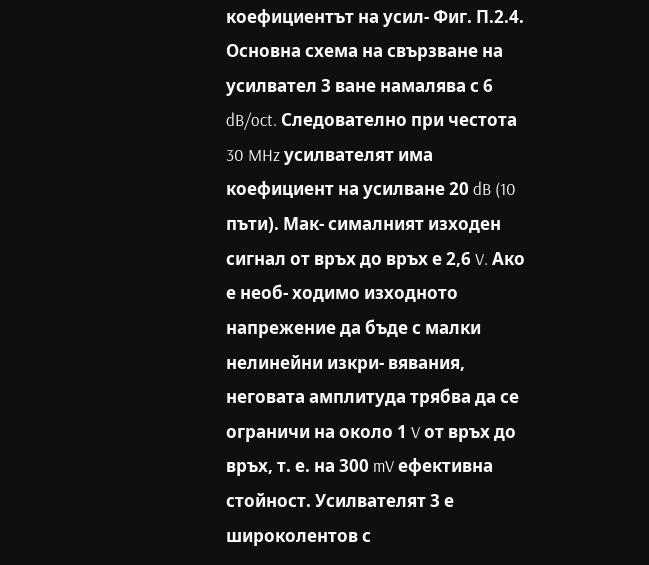коефициентът на усил- Фиг. П.2.4. Основна схема на свързване на усилвател 3 ване намалява с 6 dB/oct. Следователно при честота 30 MHz усилвателят има коефициент на усилване 20 dB (10 пъти). Мак- сималният изходен сигнал от връх до връх е 2,6 V. Ако е необ- ходимо изходното напрежение да бъде с малки нелинейни изкри- вявания, неговата амплитуда трябва да се ограничи на около 1 V от връх до връх, т. е. на 300 mV ефективна стойност. Усилвателят 3 е широколентов с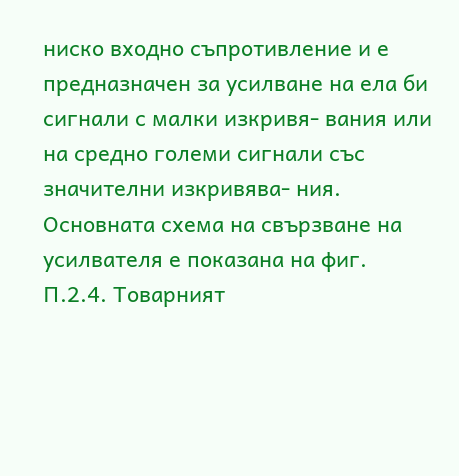ниско входно съпротивление и е предназначен за усилване на ела би сигнали с малки изкривя- вания или на средно големи сигнали със значителни изкривява- ния. Основната схема на свързване на усилвателя е показана на фиг. П.2.4. Товарният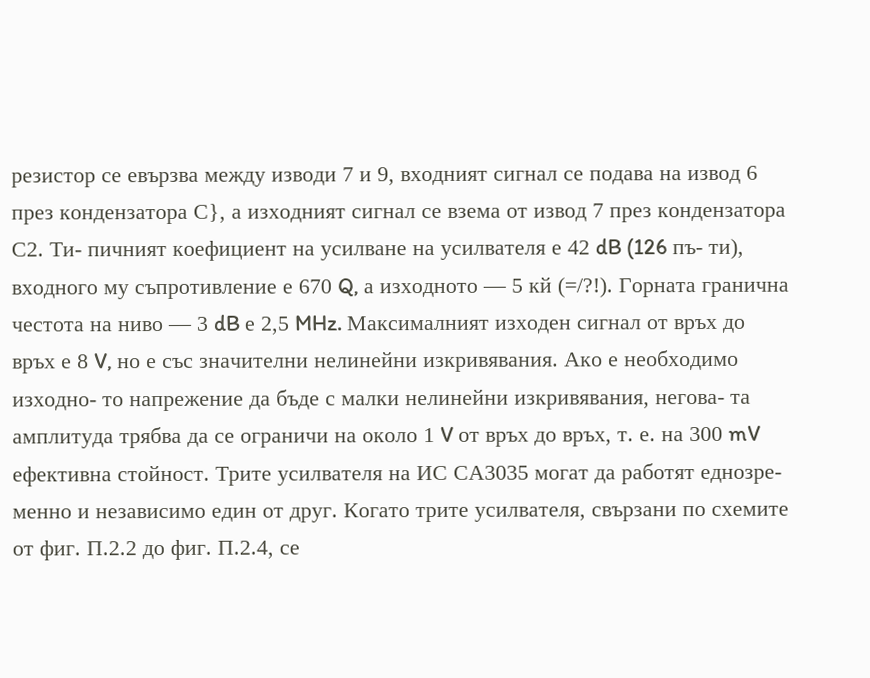резистор се евързва между изводи 7 и 9, входният сигнал се подава на извод 6 през кондензатора С}, а изходният сигнал се взема от извод 7 през кондензатора С2. Ти- пичният коефициент на усилване на усилвателя е 42 dB (126 пъ- ти), входного му съпротивление е 670 Q, а изходното — 5 кй (=/?!). Горната гранична честота на ниво — 3 dB е 2,5 MHz. Максималният изходен сигнал от връх до връх е 8 V, но е със значителни нелинейни изкривявания. Ако е необходимо изходно- то напрежение да бъде с малки нелинейни изкривявания, негова- та амплитуда трябва да се ограничи на около 1 V от връх до връх, т. е. на 300 mV ефективна стойност. Трите усилвателя на ИС СА3035 могат да работят еднозре- менно и независимо един от друг. Когато трите усилвателя, свързани по схемите от фиг. П.2.2 до фиг. П.2.4, се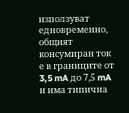използуват едновременно, общият консумиран ток е в границите от 3,5 mA до 7,5 mA и има типична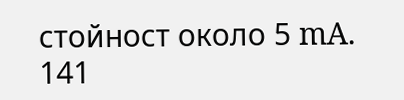стойност около 5 mA. 141